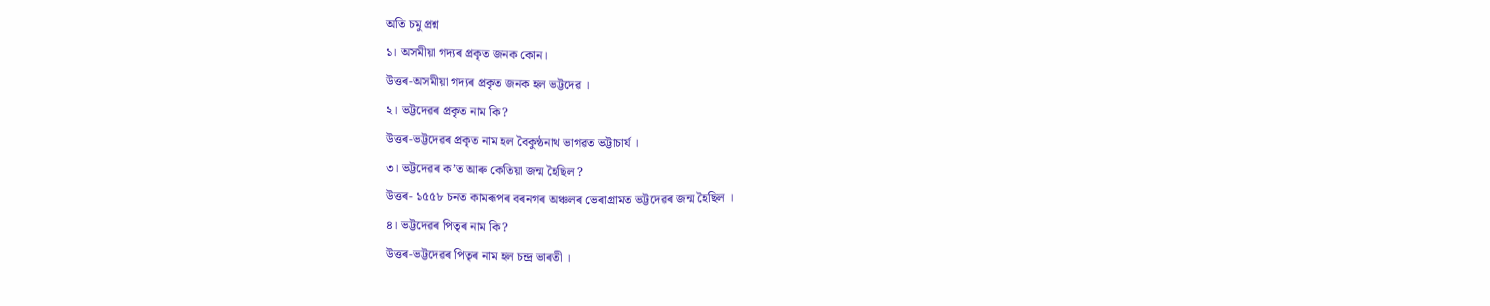অতি চমু প্রশ্ন
১। অসমীয়া গদ্যৰ প্ৰকৃত জনক কোন।
উত্তৰ-অসমীয়া গদ্যৰ প্ৰকৃত জনক হল ভট্টদেৱ ।
২। ভট্টদেৱৰ প্ৰকৃত নাম কি?
উত্তৰ-ভট্টদেৱৰ প্ৰকৃত নাম হল বৈকুন্ঠনাথ ভাগৱত ভট্টাচাৰ্য ।
৩। ভট্টদেৱৰ ক’ত আৰু কেতিয়া জন্ম হৈছিল ?
উত্তৰ- ১৫৫৮ চনত কামৰূপৰ বৰনগৰ অঞ্চলৰ ভেৰাগ্ৰামত ভট্টদেৱৰ জন্ম হৈছিল ।
৪। ভট্টদেৱৰ পিতৃৰ নাম কি?
উত্তৰ-ভট্টদেৱৰ পিতৃৰ নাম হল চন্দ্ৰ ভাৰতী ।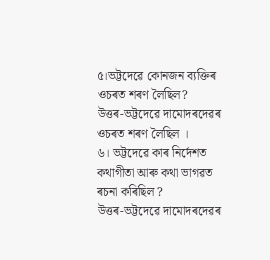৫।ভট্টদেৱে কোনজন ব্যক্তিৰ ওচৰত শৰণ লৈছিল?
উত্তৰ-ভট্টদেৱে দামোদৰদেৱৰ ওচৰত শৰণ লৈছিল ।
৬। ভট্টদেৱে কাৰ নিৰ্দেশত কথাগীতা আৰু কথা ভাগৱত ৰচনা কৰিছিল ?
উত্তৰ-ভট্টদেৱে দামোদৰদেৱৰ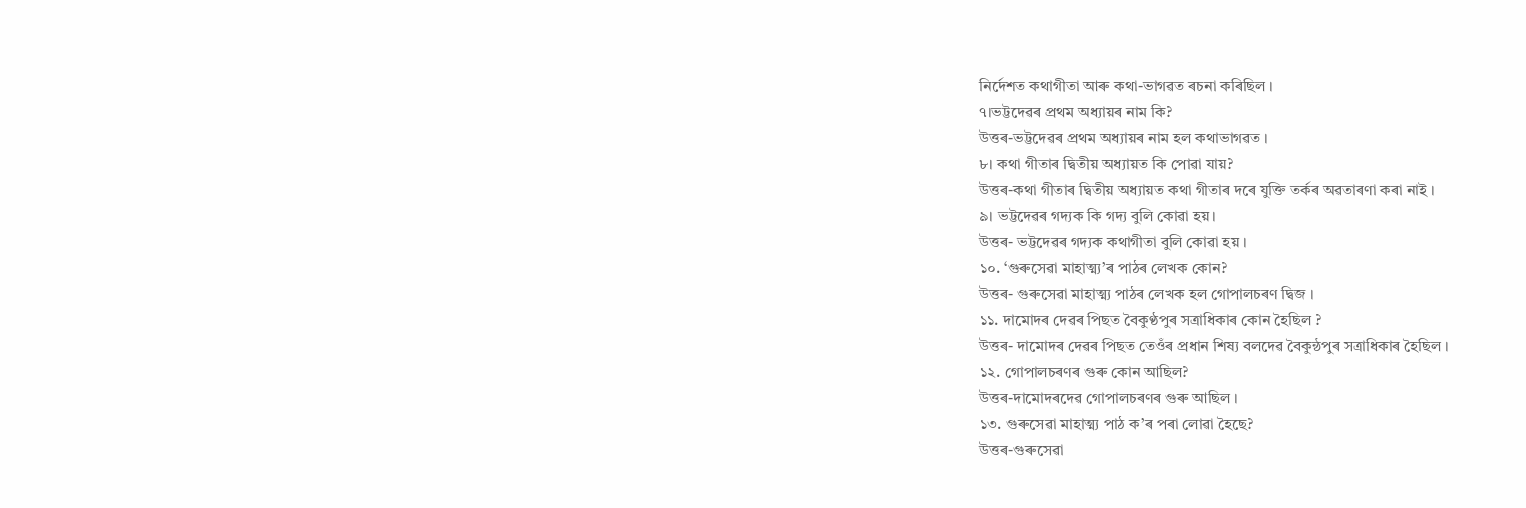নিৰ্দেশত কথাগীতা আৰু কথা-ভাগৱত ৰচনা কৰিছিল ।
৭।ভট্টদেৱৰ প্ৰথম অধ্যায়ৰ নাম কি?
উত্তৰ-ভট্টদেৱৰ প্ৰথম অধ্যায়ৰ নাম হল কথাভাগৱত ।
৮। কথা গীতাৰ দ্বিতীয় অধ্যায়ত কি পোৱা যায়?
উত্তৰ-কথা গীতাৰ দ্বিতীয় অধ্যায়ত কথা গীতাৰ দৰে যুক্তি তৰ্কৰ অৱতাৰণা কৰা নাই ।
৯। ভট্টদেৱৰ গদ্যক কি গদ্য বুলি কোৱা হয়।
উত্তৰ- ভট্টদেৱৰ গদ্যক কথাগীতা বুলি কোৱা হয় ।
১০. ‘গুৰুসেৱা মাহাত্ম্য’ৰ পাঠৰ লেখক কোন?
উত্তৰ- গুৰুসেৱা মাহাত্ম্য পাঠৰ লেখক হল গোপালচৰণ দ্বিজ ।
১১. দামোদৰ দেৱৰ পিছত বৈকুণ্ঠপুৰ সত্ৰাধিকাৰ কোন হৈছিল ?
উত্তৰ- দামোদৰ দেৱৰ পিছত তেওঁৰ প্ৰধান শিষ্য বলদেৱ বৈকুন্ঠপুৰ সত্ৰাধিকাৰ হৈছিল ।
১২. গোপালচৰণৰ গুৰু কোন আছিল?
উত্তৰ-দামোদৰদেৱ গোপালচৰণৰ গুৰু আছিল ।
১৩. গুৰুসেৱা মাহাত্ম্য পাঠ ক’ৰ পৰা লোৱা হৈছে?
উত্তৰ-গুৰুসেৱা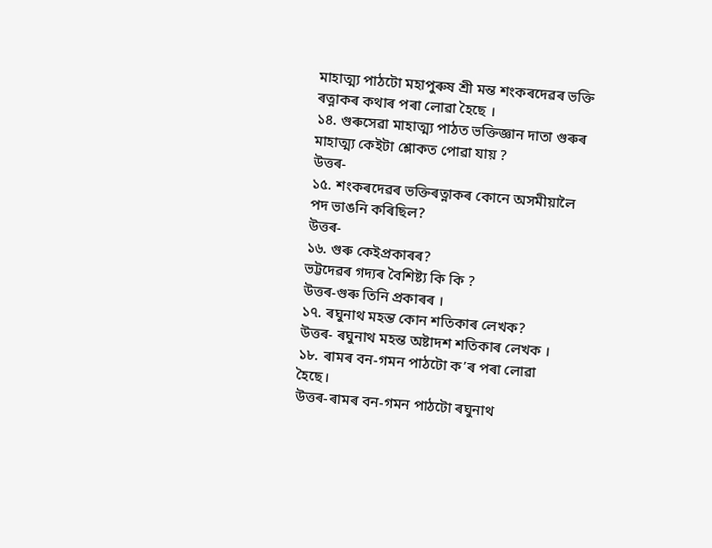মাহাত্ম্য পাঠটো মহাপুৰুষ শ্ৰী মন্ত শংকৰদেৱৰ ভক্তি ৰত্নাকৰ কথাৰ পৰা লোৱা হৈছে ।
১৪. গুৰুসেৱা মাহাত্ম্য পাঠত ভক্তিজ্ঞান দাতা গুৰুৰ মাহাত্ম্য কেইটা শ্লোকত পোৱা যায় ?
উত্তৰ-
১৫. শংকৰদেৱৰ ভক্তিৰত্নাকৰ কোনে অসমীয়ালৈ পদ ভাঙনি কৰিছিল?
উত্তৰ-
১৬. গুৰু কেইপ্ৰকাৰৰ?
ভট্টদেৱৰ গদ্যৰ বৈশিষ্ট্য কি কি ?
উত্তৰ-গুৰু তিনি প্ৰকাৰৰ ।
১৭. ৰঘুনাথ মহন্ত কোন শতিকাৰ লেখক?
উত্তৰ- ৰঘুনাথ মহন্ত অষ্টাদশ শতিকাৰ লেখক ।
১৮. ৰামৰ বন-গমন পাঠটো ক’ৰ পৰা লোৱা হৈছে।
উত্তৰ-ৰামৰ বন-গমন পাঠটো ৰঘুনাথ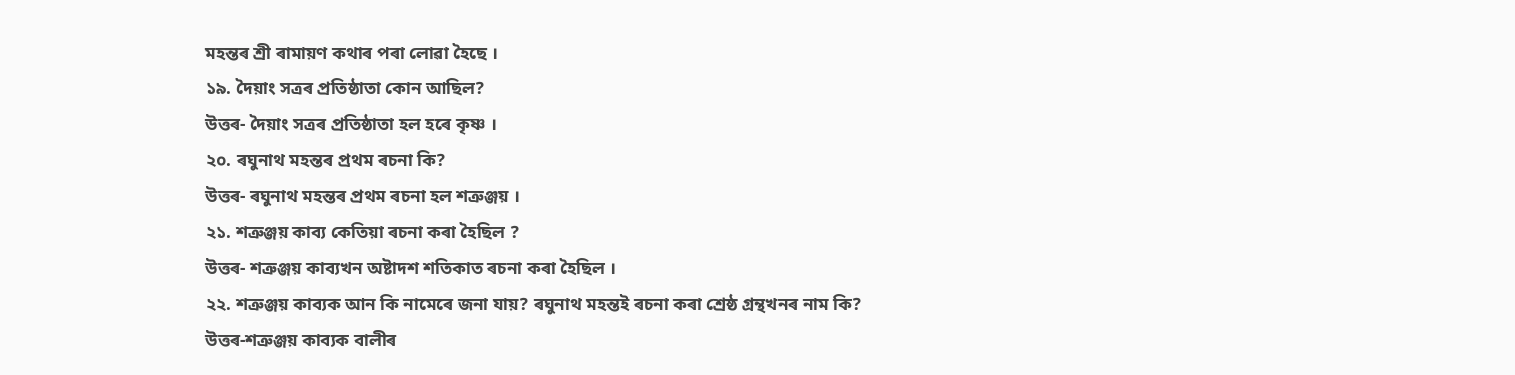মহন্তৰ শ্ৰী ৰামায়ণ কথাৰ পৰা লোৱা হৈছে ।
১৯. দৈয়াং সত্ৰৰ প্ৰতিষ্ঠাতা কোন আছিল?
উত্তৰ- দৈয়াং সত্ৰৰ প্ৰতিষ্ঠাতা হল হৰে কৃষ্ণ ।
২০. ৰঘুনাথ মহন্তৰ প্ৰথম ৰচনা কি?
উত্তৰ- ৰঘুনাথ মহন্তৰ প্ৰথম ৰচনা হল শত্ৰুঞ্জয় ।
২১. শত্ৰুঞ্জয় কাব্য কেতিয়া ৰচনা কৰা হৈছিল ?
উত্তৰ- শত্ৰুঞ্জয় কাব্যখন অষ্টাদশ শতিকাত ৰচনা কৰা হৈছিল ।
২২. শত্রুঞ্জয় কাব্যক আন কি নামেৰে জনা যায়? ৰঘুনাথ মহন্তই ৰচনা কৰা শ্রেষ্ঠ গ্ৰন্থখনৰ নাম কি?
উত্তৰ-শত্ৰুঞ্জয় কাব্যক বালীৰ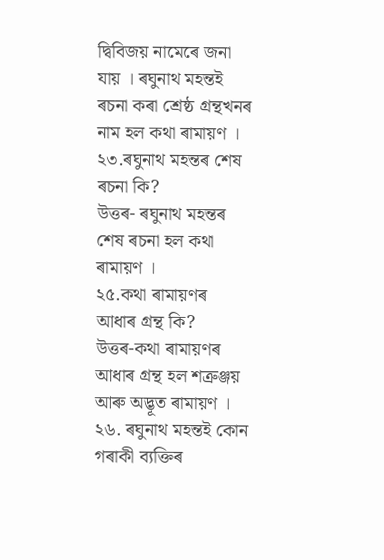দ্বিবিজয় নামেৰে জনা যায় । ৰঘুনাথ মহন্তই ৰচনা কৰা শ্ৰেষ্ঠ গ্ৰন্থখনৰ নাম হল কথা ৰামায়ণ ।
২৩.ৰঘুনাথ মহন্তৰ শেষ ৰচনা কি?
উত্তৰ- ৰঘুনাথ মহন্তৰ শেষ ৰচনা হল কথা ৰামায়ণ ।
২৫.কথা ৰামায়ণৰ আধাৰ গ্ৰন্থ কি?
উত্তৰ-কথা ৰামায়ণৰ আধাৰ গ্ৰন্থ হল শত্ৰুঞ্জয় আৰু অদ্ভূত ৰামায়ণ ।
২৬. ৰঘুনাথ মহন্তই কোন গৰাকী ব্যক্তিৰ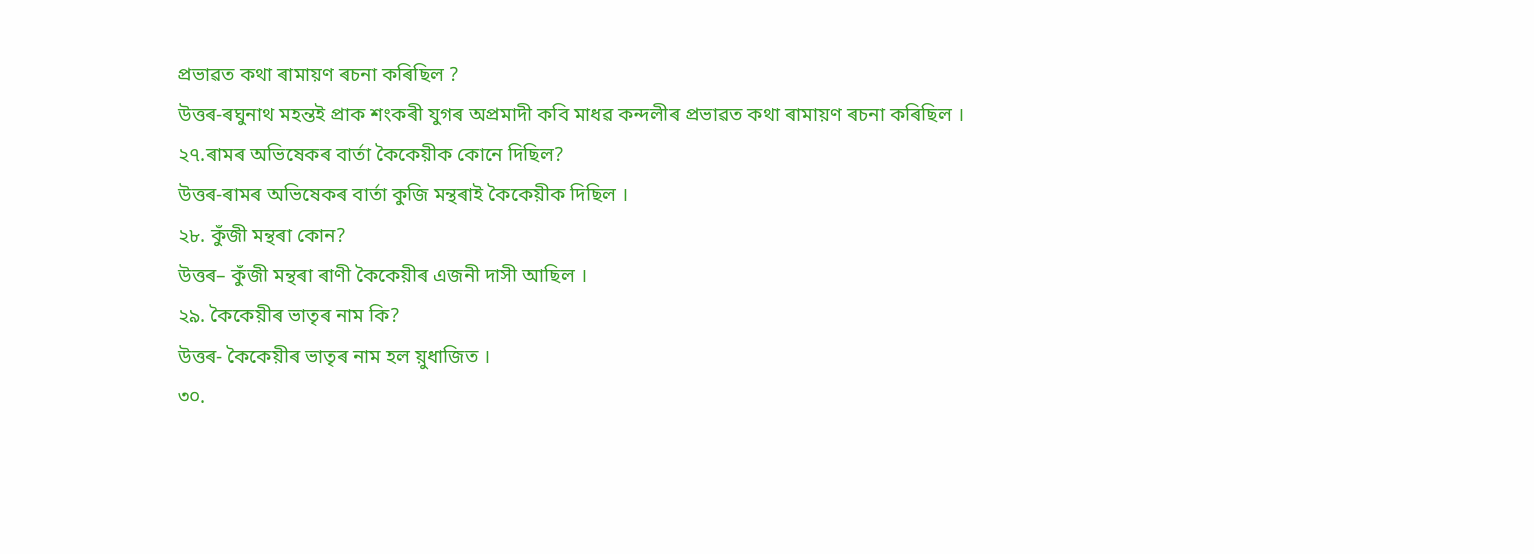প্ৰভাৱত কথা ৰামায়ণ ৰচনা কৰিছিল ?
উত্তৰ-ৰঘুনাথ মহন্তই প্ৰাক শংকৰী যুগৰ অপ্ৰমাদী কবি মাধৱ কন্দলীৰ প্ৰভাৱত কথা ৰামায়ণ ৰচনা কৰিছিল ।
২৭.ৰামৰ অভিষেকৰ বাৰ্তা কৈকেয়ীক কোনে দিছিল?
উত্তৰ-ৰামৰ অভিষেকৰ বাৰ্তা কুজি মন্থৰাই কৈকেয়ীক দিছিল ।
২৮. কুঁজী মন্থৰা কোন?
উত্তৰ– কুঁজী মন্থৰা ৰাণী কৈকেয়ীৰ এজনী দাসী আছিল ।
২৯. কৈকেয়ীৰ ভাতৃৰ নাম কি?
উত্তৰ- কৈকেয়ীৰ ভাতৃৰ নাম হল য়ুধাজিত ।
৩০.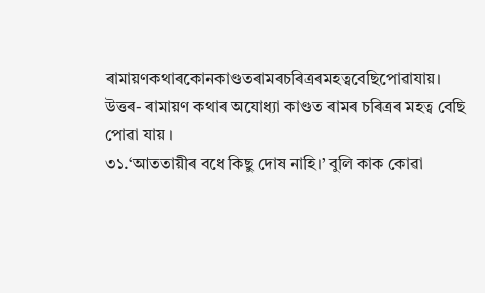ৰামায়ণকথাৰকোনকাণ্ডতৰামৰচৰিত্ৰৰমহত্ববেছিপোৱাযায়।
উত্তৰ- ৰামায়ণ কথাৰ অযোধ্যা কাণ্ডত ৰামৰ চৰিত্ৰৰ মহত্ব বেছি পোৱা যায় ।
৩১.‘আততায়ীৰ বধে কিছু দোষ নাহি।’ বুলি কাক কোৱা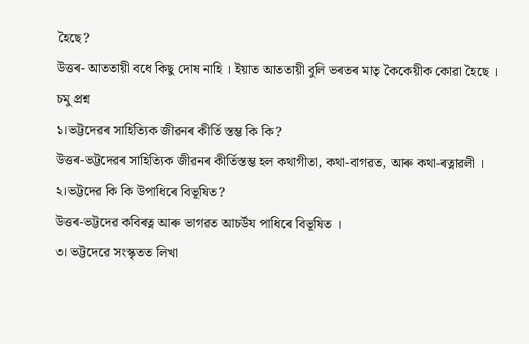হৈছে?
উত্তৰ- আততায়ী বধে কিছু দোষ নাহি । ইয়াত আততায়ী বুলি ভৰতৰ মাতৃ কৈকেয়ীক কোৱা হৈছে ।
চমু প্রশ্ন
১।ভট্টদেৱৰ সাহিত্যিক জীৱনৰ কীৰ্তি স্তম্ভ কি কি?
উত্তৰ-ভট্টদেৱৰ সাহিত্যিক জীৱনৰ কীৰ্তিস্তম্ভ হল কথাগীতা, কথা-বাগৱত, আৰু কথা-ৰত্নাৱলী ।
২।ভট্টদেৱ কি কি উপাধিৰে বিভূষিত?
উত্তৰ-ভট্টদেৱ কবিৰত্ন আৰু ভাগৱত আচৰ্উয পাধিৰে বিভূষিত ।
৩। ভট্টদেৱে সংস্কৃতত লিখা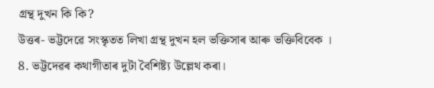গ্রন্থ দুখন কি কি?
উত্তৰ- ভট্টদেৱে সংস্কৃতত লিখা গ্ৰন্থ দুখন হল ভক্তিসাৰ আৰু ভক্তিবিবেক ।
8. ভট্টদেৱৰ কথাগীতাৰ দুটা বৈশিষ্ট্য উল্লেথ কৰা।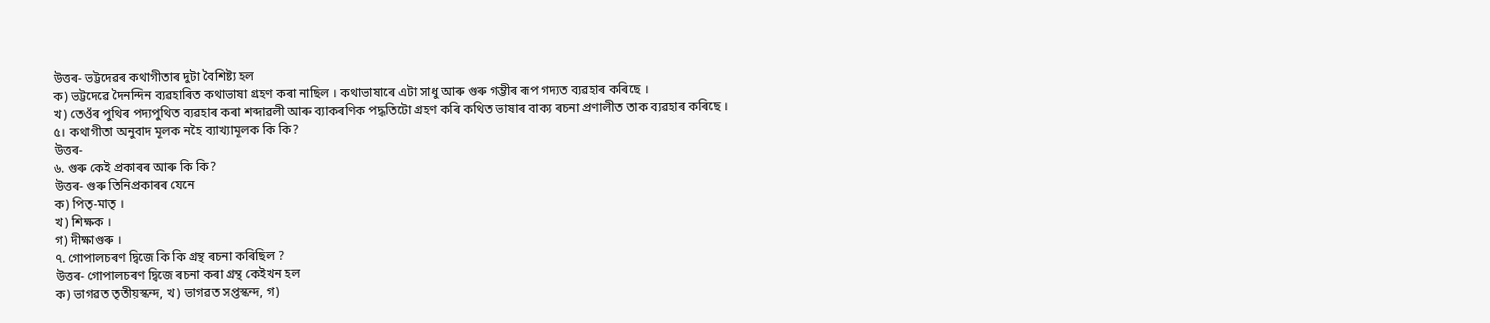উত্তৰ- ভট্টদেৱৰ কথাগীতাৰ দুটা বৈশিষ্ট্য হল
ক) ভট্টদেৱে দৈনন্দিন ব্যৱহাৰিত কথাভাষা গ্ৰহণ কৰা নাছিল । কথাভাষাৰে এটা সাধু আৰু গুৰু গম্ভীৰ ৰূপ গদ্যত ব্যৱহাৰ কৰিছে ।
খ) তেওঁৰ পুথিৰ পদ্যপুথিত ব্যৱহাৰ কৰা শব্দাৱলী আৰু ব্যাকৰণিক পদ্ধতিটো গ্ৰহণ কৰি কথিত ভাষাৰ বাক্য ৰচনা প্ৰণালীত তাক ব্যৱহাৰ কৰিছে ।
৫। কথাগীতা অনুবাদ মূলক নহৈ ব্যাখ্যামূলক কি কি?
উত্তৰ-
৬. গুৰু কেই প্ৰকাৰৰ আৰু কি কি?
উত্তৰ- গুৰু তিনিপ্ৰকাৰৰ যেনে
ক) পিতৃ-মাতৃ ।
খ) শিক্ষক ।
গ) দীক্ষাগুৰু ।
৭. গোপালচৰণ দ্বিজে কি কি গ্ৰন্থ ৰচনা কৰিছিল ?
উত্তৰ- গোপালচৰণ দ্বিজে ৰচনা কৰা গ্ৰন্থ কেইখন হল
ক) ভাগৱত তৃতীয়স্কন্দ, খ) ভাগৱত সপ্তস্কন্দ, গ)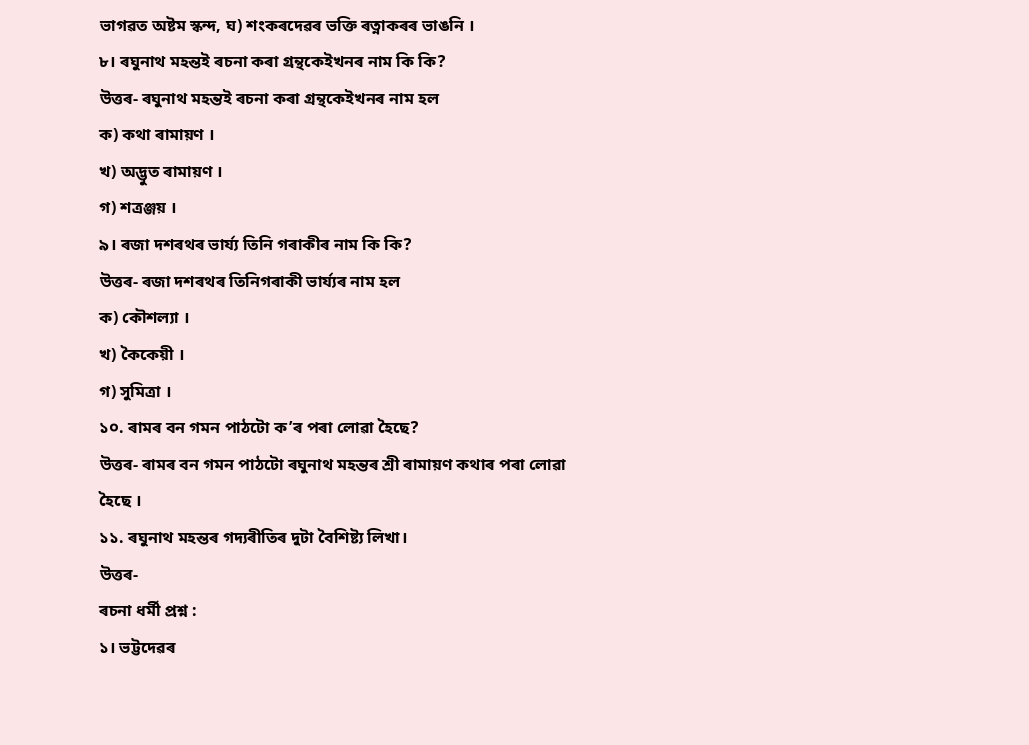ভাগৱত অষ্টম স্কন্দ, ঘ) শংকৰদেৱৰ ভক্তি ৰত্নাকৰৰ ভাঙনি ।
৮। ৰঘুনাথ মহন্তই ৰচনা কৰা গ্ৰন্থকেইখনৰ নাম কি কি?
উত্তৰ- ৰঘুনাথ মহন্তই ৰচনা কৰা গ্ৰন্থকেইখনৰ নাম হল
ক) কথা ৰামায়ণ ।
খ) অদ্ভুত ৰামায়ণ ।
গ) শত্ৰঞ্জয় ।
৯। ৰজা দশৰথৰ ভাৰ্য্য তিনি গৰাকীৰ নাম কি কি?
উত্তৰ- ৰজা দশৰথৰ তিনিগৰাকী ভাৰ্য্যৰ নাম হল
ক) কৌশল্যা ।
খ) কৈকেয়ী ।
গ) সুমিত্ৰা ।
১০. ৰামৰ বন গমন পাঠটো ক’ৰ পৰা লোৱা হৈছে?
উত্তৰ- ৰামৰ বন গমন পাঠটো ৰঘুনাথ মহন্তৰ শ্ৰী ৰামায়ণ কথাৰ পৰা লোৱা হৈছে ।
১১. ৰঘুনাথ মহন্তৰ গদ্যৰীতিৰ দুটা বৈশিষ্ট্য লিখা।
উত্তৰ-
ৰচনা ধৰ্মী প্রশ্ন :
১। ভট্টদেৱৰ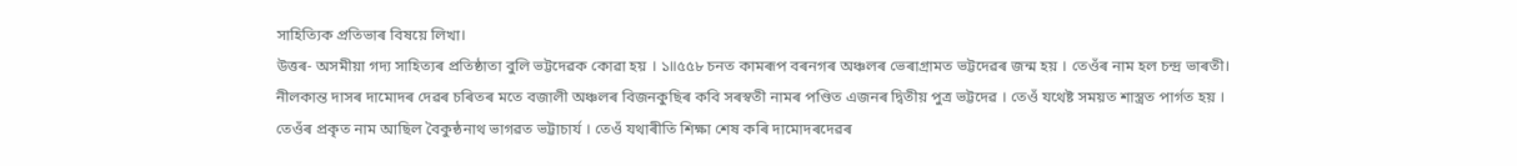সাহিত্যিক প্ৰতিভাৰ বিষয়ে লিখা।
উত্তৰ- অসমীয়া গদ্য সাহিত্যৰ প্ৰতিষ্ঠাতা বুলি ভট্টদেৱক কোৱা হয় । ১॥৫৫৮ চনত কামৰূপ বৰনগৰ অঞ্চলৰ ভেৰাগ্ৰামত ভট্টদেৱৰ জন্ম হয় । তেওঁৰ নাম হল চন্দ্ৰ ভাৰতী। নীলকান্ত দাসৰ দামোদৰ দেৱৰ চৰিতৰ মতে বজালী অঞ্চলৰ বিজনকুছিৰ কবি সৰস্বতী নামৰ পণ্ডিত এজনৰ দ্বিতীয় পুত্ৰ ভট্টদেৱ । তেওঁ যথেষ্ট সময়ত শাস্ত্ৰত পাৰ্গত হয় । তেওঁৰ প্ৰকৃত নাম আছিল বৈকুন্ঠনাথ ভাগৱত ভট্টাচাৰ্য । তেওঁ যথাৰীতি শিক্ষা শেষ কৰি দামোদৰদেৱৰ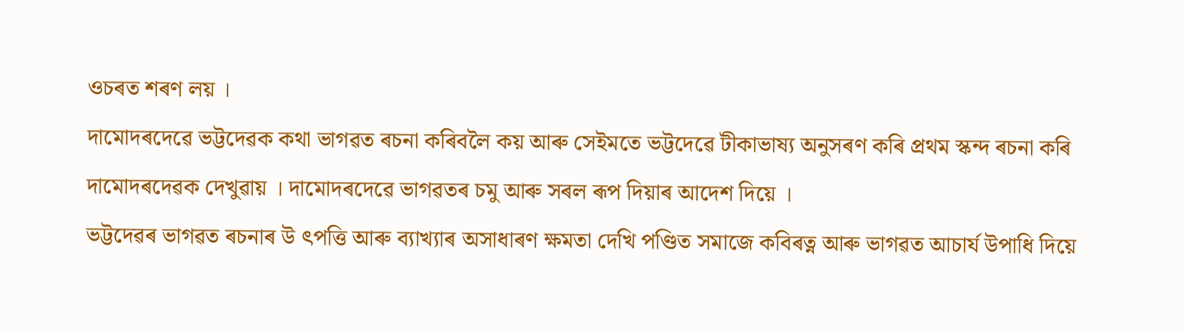ওচৰত শৰণ লয় ।
দামোদৰদেৱে ভট্টদেৱক কথা ভাগৱত ৰচনা কৰিবলৈ কয় আৰু সেইমতে ভট্টদেৱে টীকাভাষ্য অনুসৰণ কৰি প্ৰথম স্কন্দ ৰচনা কৰি দামোদৰদেৱক দেখুৱায় । দামোদৰদেৱে ভাগৱতৰ চমু আৰু সৰল ৰূপ দিয়াৰ আদেশ দিয়ে ।
ভট্টদেৱৰ ভাগৱত ৰচনাৰ উ ৎপত্তি আৰু ব্যাখ্যাৰ অসাধাৰণ ক্ষমতা দেখি পণ্ডিত সমাজে কবিৰত্ন আৰু ভাগৱত আচাৰ্য উপাধি দিয়ে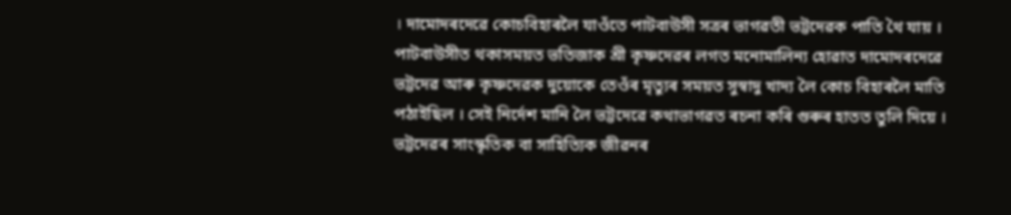। দামোদৰদেৱে কোচবিহাৰলৈ যাওঁতে পাটবাউসী সত্ৰৰ ভাগৱতী ভট্টদেৱক পাতি থৈ যায় ।
পাটবাউসীত থকাসময়ত ভতিজাক শ্ৰী কৃষ্ণদেৱৰ লগত মনোমালিন্য হোৱাত দামোদৰদেৱে ভট্টদেৱ আৰু কৃষ্ণদেৱক দুয়োকে তেওঁৰ মৃত্যুৰ সময়ত সুস্বাদু খাদ্য লৈ কোচ বিহাৰলৈ মাতি পঠাইছিল । সেই নিৰ্দেশ মানি লৈ ভট্টদেৱে কথাভাগৱত ৰচনা কৰি গুৰুৰ হাতত তুলি দিয়ে । ভট্টদেৱৰ সাংস্কৃতিক বা সাহিত্যিক জীৱনৰ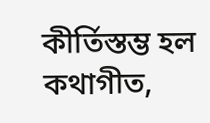কীৰ্তিস্তম্ভ হল কথাগীত,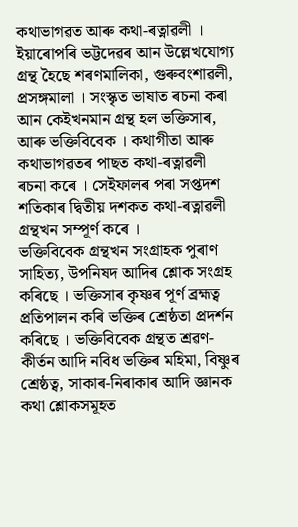কথাভাগৱত আৰু কথা-ৰত্নাৱলী । ইয়াৰোপৰি ভট্টদেৱৰ আন উল্লেখযোগ্য গ্ৰন্থ হৈছে শৰণমালিকা, গুৰুবংশাৱলী, প্ৰসঙ্গমালা । সংস্কৃত ভাষাত ৰচনা কৰা আন কেইখনমান গ্ৰন্থ হল ভক্তিসাৰ, আৰু ভক্তিবিবেক । কথাগীতা আৰু কথাভাগৱতৰ পাছত কথা-ৰত্নাৱলী ৰচনা কৰে । সেইফালৰ পৰা সপ্তদশ শতিকাৰ দ্বিতীয় দশকত কথা-ৰত্নাৱলী গ্ৰন্থখন সম্পূৰ্ণ কৰে ।
ভক্তিবিবেক গ্ৰন্থখন সংগ্ৰাহক পুৰাণ সাহিত্য, উপনিষদ আদিৰ শ্লোক সংগ্ৰহ কৰিছে । ভক্তিসাৰ কৃষ্ণৰ পূৰ্ণ ব্ৰহ্মত্ব প্ৰতিপালন কৰি ভক্তিৰ শ্ৰেষ্ঠতা প্ৰদৰ্শন কৰিছে । ভক্তিবিবেক গ্ৰন্থত শ্ৰৱণ-কীৰ্তন আদি নবিধ ভক্তিৰ মহিমা, বিষ্ণুৰ শ্ৰেষ্ঠত্ব, সাকাৰ-নিৰাকাৰ আদি জ্ঞানক কথা শ্লোকসমূহত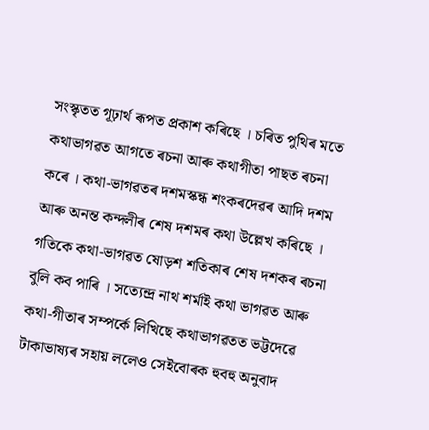সংস্কৃতত গূঢ়াৰ্থ ৰূপত প্ৰকাশ কৰিছে । চৰিত পুথিৰ মতে কথাভাগৱত আগতে ৰচনা আৰু কথাগীতা পাছত ৰচনা কৰে । কথা-ভাগৱতৰ দশমস্কন্ধ শংকৰদেৱৰ আদি দশম আৰু অনন্ত কন্দলীৰ শেষ দশমৰ কথা উল্লেখ কৰিছে । গতিকে কথা-ভাগৱত ষোড়শ শতিকাৰ শেষ দশকৰ ৰচনা বুলি কব পাৰি । সত্যেন্দ্ৰ নাথ শৰ্মাই কথা ভাগৱত আৰু কথা-গীতাৰ সম্পৰ্কে লিখিছে কথাভাগৱতত ভট্টদেৱে টাকাভাষ্যৰ সহায় ললেও সেইবোৰক হুবহু অনুবাদ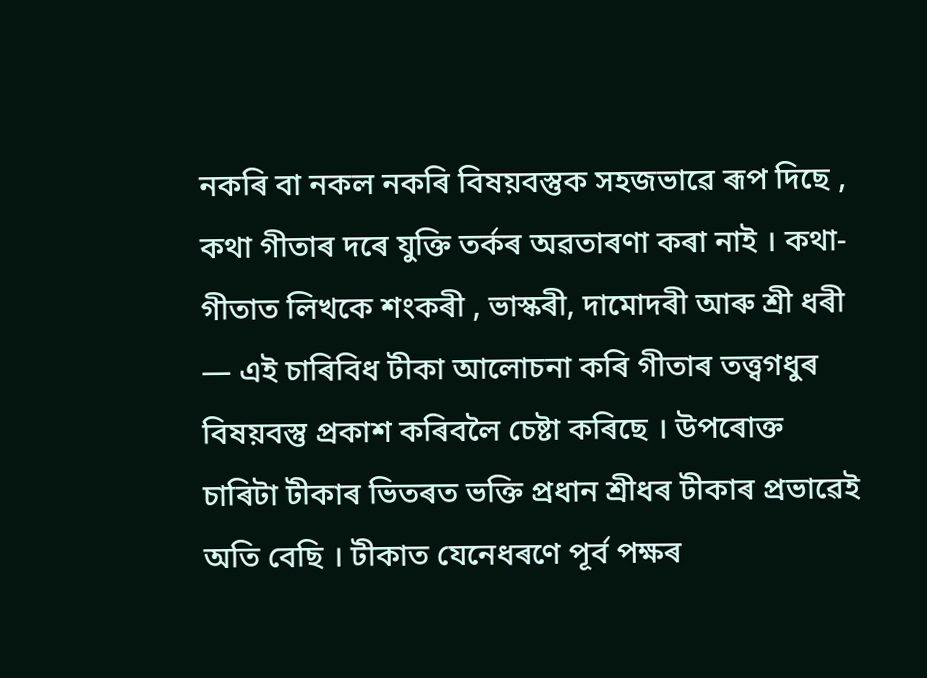নকৰি বা নকল নকৰি বিষয়বস্তুক সহজভাৱে ৰূপ দিছে , কথা গীতাৰ দৰে যুক্তি তৰ্কৰ অৱতাৰণা কৰা নাই । কথা-গীতাত লিখকে শংকৰী , ভাস্কৰী, দামোদৰী আৰু শ্ৰী ধৰী — এই চাৰিবিধ টীকা আলোচনা কৰি গীতাৰ তত্ত্বগধুৰ বিষয়বস্তু প্ৰকাশ কৰিবলৈ চেষ্টা কৰিছে । উপৰোক্ত চাৰিটা টীকাৰ ভিতৰত ভক্তি প্ৰধান শ্ৰীধৰ টীকাৰ প্ৰভাৱেই অতি বেছি । টীকাত যেনেধৰণে পূৰ্ব পক্ষৰ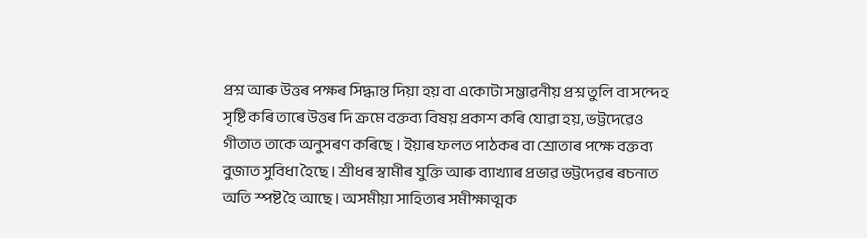প্ৰশ্ন আৰু উত্তৰ পক্ষৰ সিদ্ধান্ত দিয়া হয় বা একোটা সম্ভাৱনীয় প্ৰশ্ন তুলি বা সন্দেহ সৃষ্টি কৰি তাৰে উত্তৰ দি ক্ৰমে বক্তব্য বিষয় প্ৰকাশ কৰি যোৱা হয়, ভট্টদেৱেও গীতাত তাকে অনুসৰণ কৰিছে । ইয়াৰ ফলত পাঠকৰ বা শ্ৰোতাৰ পক্ষে বক্তব্য বুজাত সুবিধা হৈছে । শ্ৰীধৰ স্বামীৰ যুক্তি আৰু ব্যাখ্যাৰ প্ৰভাৱ ভট্টদেৱৰ ৰচনাত অতি স্পষ্ট হৈ আছে । অসমীয়া সাহিত্যৰ সমীক্ষাত্মক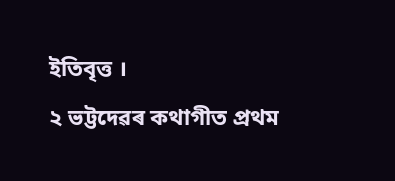ইতিবৃত্ত ।
২ ভট্টদেৱৰ কথাগীত প্রথম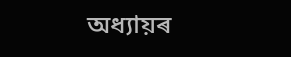অধ্যায়ৰ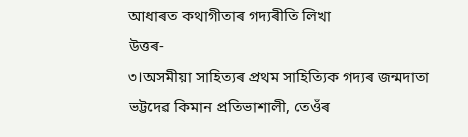আধাৰত কথাগীতাৰ গদ্যৰীতি লিখা
উত্তৰ-
৩।অসমীয়া সাহিত্যৰ প্ৰথম সাহিত্যিক গদ্যৰ জন্মদাতা ভট্টদেৱ কিমান প্ৰতিভাশালী, তেওঁৰ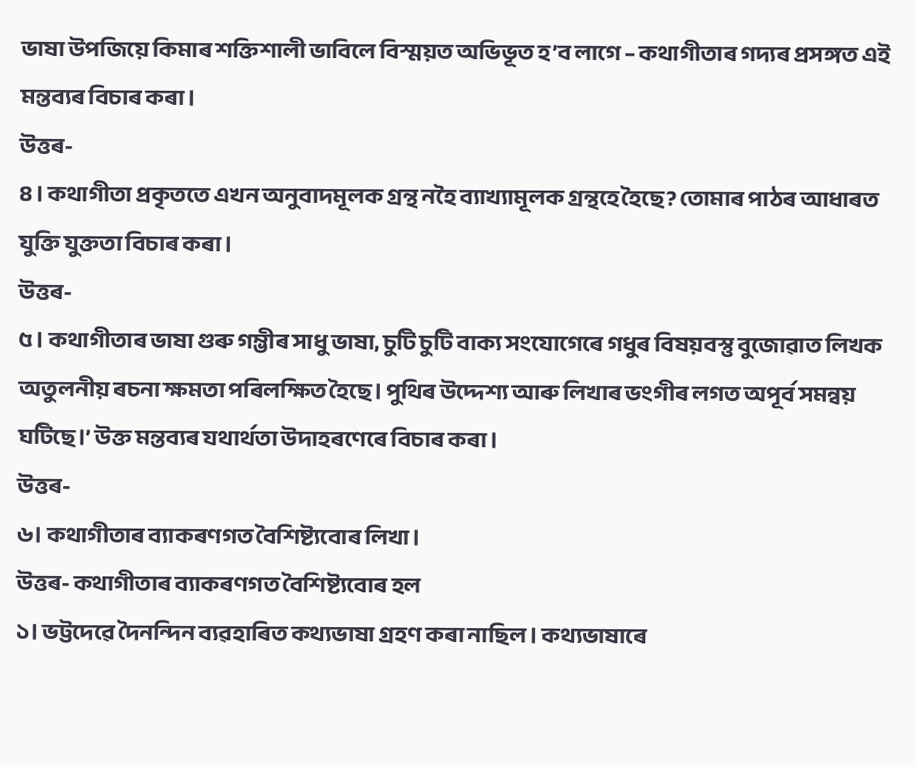ভাষা উপজিয়ে কিমাৰ শক্তিশালী ভাবিলে বিস্ময়ত অভিভূত হ’ব লাগে – কথাগীতাৰ গদ্যৰ প্ৰসঙ্গত এই মন্তব্যৰ বিচাৰ কৰা।
উত্তৰ-
8। কথাগীতা প্ৰকৃততে এখন অনুবাদমূলক গ্ৰন্থ নহৈ ব্যাখ্যামূলক গ্ৰন্থহে হৈছে? তোমাৰ পাঠৰ আধাৰত যুক্তি যুক্ততা বিচাৰ কৰা।
উত্তৰ-
৫। কথাগীতাৰ ভাষা গুৰু গম্ভীৰ সাধু ভাষা, চুটি চুটি বাক্য সংযোগেৰে গধুৰ বিষয়বস্তু বুজোৱাত লিখক অতুলনীয় ৰচনা ক্ষমতা পৰিলক্ষিত হৈছে। পুথিৰ উদ্দেশ্য আৰু লিখাৰ ভংগীৰ লগত অপূর্ব সমন্বয় ঘটিছে।’ উক্ত মন্তব্যৰ যথাৰ্থতা উদাহৰণেৰে বিচাৰ কৰা।
উত্তৰ-
৬। কথাগীতাৰ ব্যাকৰণগত বৈশিষ্ট্যবোৰ লিখা।
উত্তৰ- কথাগীতাৰ ব্যাকৰণগত বৈশিষ্ট্যবোৰ হল
১। ভট্টদেৱে দৈনন্দিন ব্যৱহাৰিত কথ্যভাষা গ্ৰহণ কৰা নাছিল । কথ্যভাষাৰে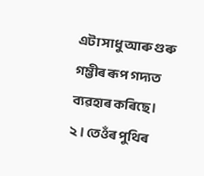এটা সাধু আৰু গুৰু গম্ভীৰ ৰূপ গদ্যত ব্যৱহাৰ কৰিছে ।
২। তেওঁৰ পুথিৰ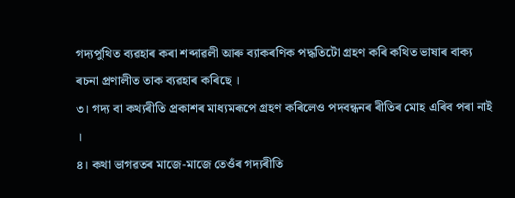গদ্যপুথিত ব্যৱহাৰ কৰা শব্দাৱলী আৰু ব্যাকৰণিক পদ্ধতিটো গ্ৰহণ কৰি কথিত ভাষাৰ বাক্য ৰচনা প্ৰণালীত তাক ব্যৱহাৰ কৰিছে ।
৩। গদ্য বা কথ্যৰীতি প্ৰকাশৰ মাধ্যমৰূপে গ্ৰহণ কৰিলেও পদবন্ধনৰ ৰীতিৰ মোহ এৰিব পৰা নাই ।
৪। কথা ভাগৱতৰ মাজে-মাজে তেওঁৰ গদ্যৰীতি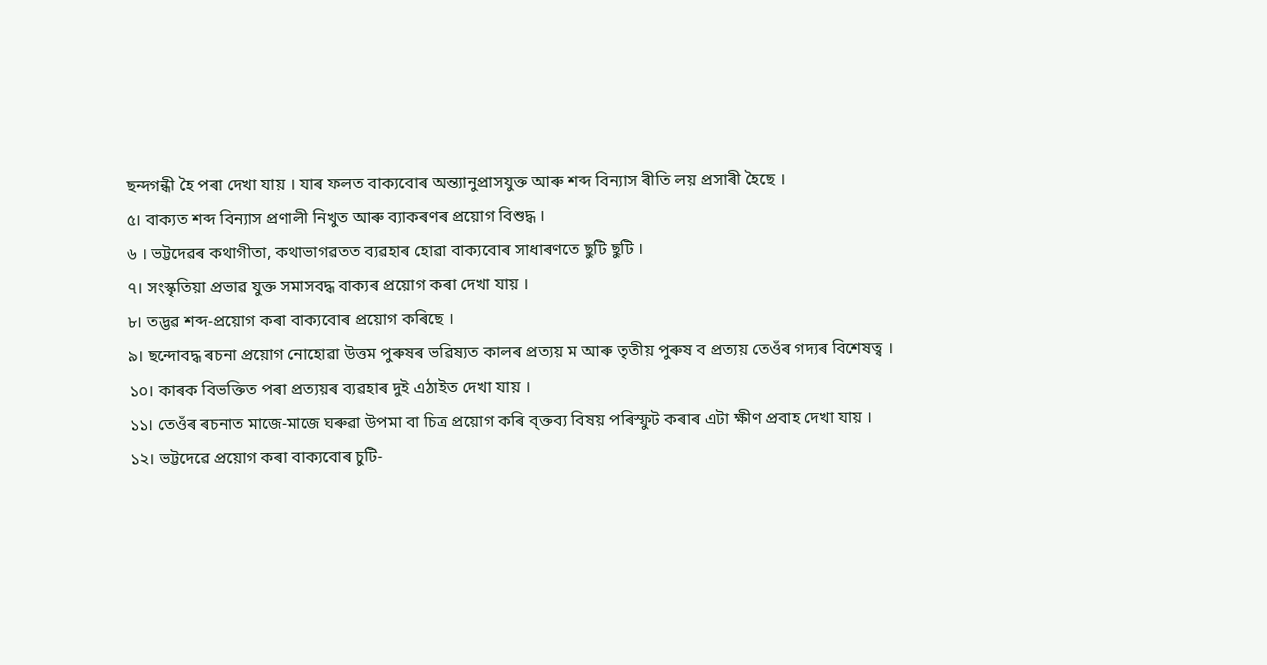ছন্দগন্ধী হৈ পৰা দেখা যায় । যাৰ ফলত বাক্যবোৰ অন্ত্যানুপ্ৰাসযুক্ত আৰু শব্দ বিন্যাস ৰীতি লয় প্ৰসাৰী হৈছে ।
৫। বাক্যত শব্দ বিন্যাস প্ৰণালী নিখুত আৰু ব্যাকৰণৰ প্ৰয়োগ বিশুদ্ধ ।
৬ । ভট্টদেৱৰ কথাগীতা, কথাভাগৱতত ব্যৱহাৰ হোৱা বাক্যবোৰ সাধাৰণতে ছুটি ছুটি ।
৭। সংস্কৃতিয়া প্ৰভাৱ যুক্ত সমাসবদ্ধ বাক্যৰ প্ৰয়োগ কৰা দেখা যায় ।
৮। তদ্ভৱ শব্দ-প্ৰয়োগ কৰা বাক্যবোৰ প্ৰয়োগ কৰিছে ।
৯। ছন্দোবদ্ধ ৰচনা প্ৰয়োগ নোহোৱা উত্তম পুৰুষৰ ভৱিষ্যত কালৰ প্ৰত্যয় ম আৰু তৃতীয় পুৰুষ ব প্ৰত্যয় তেওঁৰ গদ্যৰ বিশেষত্ব ।
১০। কাৰক বিভক্তিত পৰা প্ৰত্যয়ৰ ব্যৱহাৰ দুই এঠাইত দেখা যায় ।
১১। তেওঁৰ ৰচনাত মাজে-মাজে ঘৰুৱা উপমা বা চিত্ৰ প্ৰয়োগ কৰি ব্ক্তব্য বিষয় পৰিস্ফুট কৰাৰ এটা ক্ষীণ প্ৰবাহ দেখা যায় ।
১২। ভট্টদেৱে প্ৰয়োগ কৰা বাক্যবোৰ চুটি-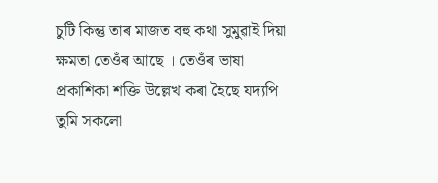চুটি কিন্তু তাৰ মাজত বহু কথা সুমুৱাই দিয়া ক্ষমতা তেওঁৰ আছে । তেওঁৰ ভাষা প্ৰকাশিকা শক্তি উল্লেখ কৰা হৈছে যদ্যপি তুমি সকলো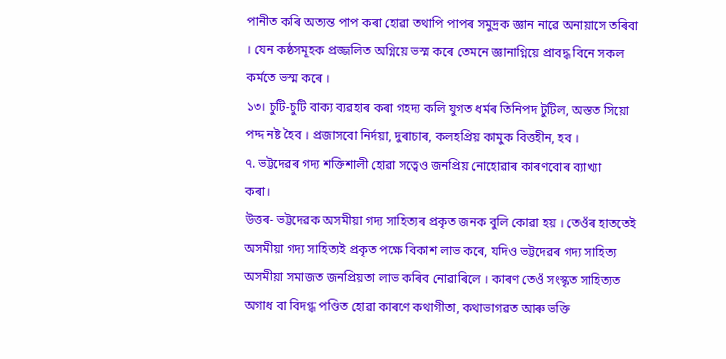পানীত কৰি অত্যন্ত পাপ কৰা হোৱা তথাপি পাপৰ সমুদ্ৰক জ্ঞান নাৱে অনায়াসে তৰিবা । যেন কষ্ঠসমূহক প্ৰজ্জলিত অগ্নিয়ে ভস্ম কৰে তেমনে জ্ঞানাগ্নিয়ে প্ৰাবদ্ধ বিনে সকল কৰ্মতে ভস্ম কৰে ।
১৩। চুটি-চুটি বাক্য ব্যৱহাৰ কৰা গহদ্য কলি যুগত ধৰ্মৰ তিনিপদ টুটিল, অস্তত সিয়ো পদ্দ নষ্ট হৈব । প্ৰজাসবো নিৰ্দয়া, দুৰাচাৰ, কলহপ্ৰিয় কামুক বিত্তহীন, হব ।
৭. ভট্টদেৱৰ গদ্য শক্তিশালী হোৱা সত্বেও জনপ্ৰিয় নোহোৱাৰ কাৰণবোৰ ব্যাখ্যা
কৰা।
উত্তৰ- ভট্টদেৱক অসমীয়া গদ্য সাহিত্যৰ প্ৰকৃত জনক বুলি কোৱা হয় । তেওঁৰ হাততেই অসমীয়া গদ্য সাহিত্যই প্ৰকৃত পক্ষে বিকাশ লাভ কৰে, যদিও ভট্টদেৱৰ গদ্য সাহিত্য অসমীয়া সমাজত জনপ্ৰিয়তা লাভ কৰিব নোৱাৰিলে । কাৰণ তেওঁ সংস্কৃত সাহিত্যত অগাধ বা বিদগ্ধ পণ্ডিত হোৱা কাৰণে কথাগীতা, কথাভাগৱত আৰু ভক্তি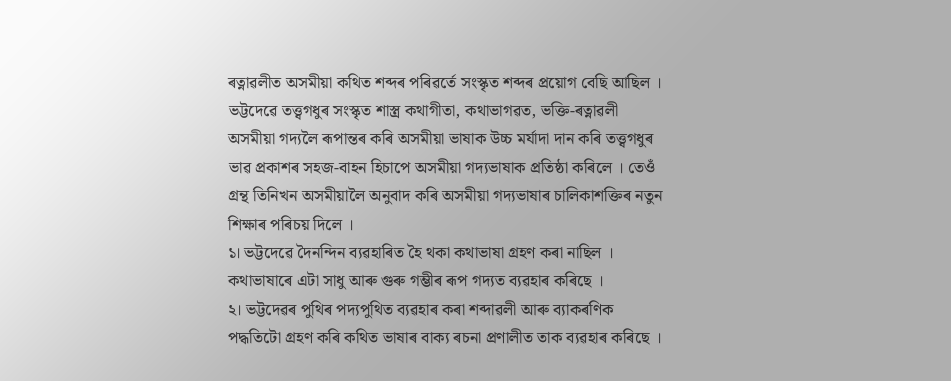ৰত্নাৱলীত অসমীয়া কথিত শব্দৰ পৰিৱৰ্তে সংস্কৃত শব্দৰ প্ৰয়োগ বেছি আছিল ।
ভট্টদেৱে তত্ত্বগধুৰ সংস্কৃত শাস্ত্ৰ কথাগীতা, কথাভাগৱত, ভক্তি-ৰত্নাৱলী অসমীয়া গদ্যলৈ ৰূপান্তৰ কৰি অসমীয়া ভাষাক উচ্চ মৰ্যাদা দান কৰি তত্ত্বগধুৰ ভাৱ প্ৰকাশৰ সহজ-বাহন হিচাপে অসমীয়া গদ্যভাষাক প্ৰতিষ্ঠা কৰিলে । তেওঁ গ্ৰন্থ তিনিখন অসমীয়ালৈ অনুবাদ কৰি অসমীয়া গদ্যভাষাৰ চালিকাশক্তিৰ নতুন শিক্ষাৰ পৰিচয় দিলে ।
১। ভট্টদেৱে দৈনন্দিন ব্যৱহাৰিত হৈ থকা কথাভাষা গ্ৰহণ কৰা নাছিল । কথাভাষাৰে এটা সাধু আৰু গুৰু গম্ভীৰ ৰূপ গদ্যত ব্যৱহাৰ কৰিছে ।
২। ভট্টদেৱৰ পুথিৰ পদ্যপুথিত ব্যৱহাৰ কৰা শব্দাৱলী আৰু ব্যাকৰণিক পদ্ধতিটো গ্ৰহণ কৰি কথিত ভাষাৰ বাক্য ৰচনা প্ৰণালীত তাক ব্যৱহাৰ কৰিছে ।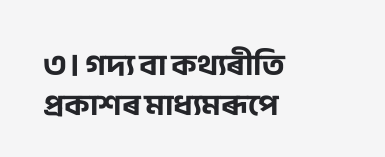৩। গদ্য বা কথ্যৰীতি প্ৰকাশৰ মাধ্যমৰূপে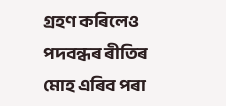গ্ৰহণ কৰিলেও পদবন্ধৰ ৰীতিৰ মোহ এৰিব পৰা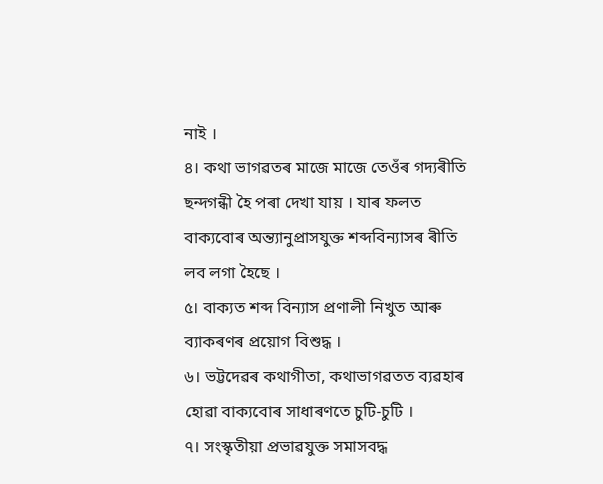নাই ।
৪। কথা ভাগৱতৰ মাজে মাজে তেওঁৰ গদ্যৰীতি ছন্দগন্ধী হৈ পৰা দেখা যায় । যাৰ ফলত বাক্যবোৰ অন্ত্যানুপ্ৰাসযুক্ত শব্দবিন্যাসৰ ৰীতি লব লগা হৈছে ।
৫। বাক্যত শব্দ বিন্যাস প্ৰণালী নিখুত আৰু ব্যাকৰণৰ প্ৰয়োগ বিশুদ্ধ ।
৬। ভট্টদেৱৰ কথাগীতা, কথাভাগৱতত ব্যৱহাৰ হোৱা বাক্যবোৰ সাধাৰণতে চুটি-চুটি ।
৭। সংস্কৃতীয়া প্ৰভাৱযুক্ত সমাসবদ্ধ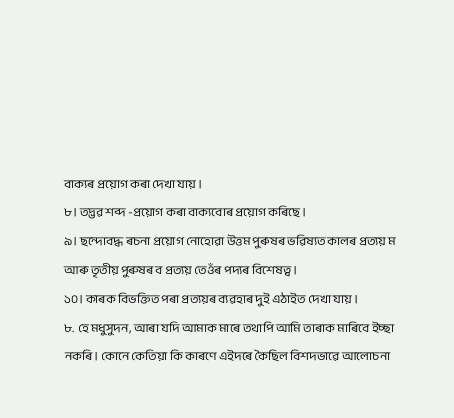বাক্যৰ প্ৰয়োগ কৰা দেখা যায় ।
৮। তদ্ভৱ শব্দ -প্ৰয়োগ কৰা বাক্যবোৰ প্ৰয়োগ কৰিছে ।
৯। ছন্দোবদ্ধ ৰচনা প্ৰয়োগ নোহোৱা উত্তম পুৰুষৰ ভৱিষ্যত কালৰ প্ৰত্যয় ম আৰু তৃতীয় পুৰুষৰ ব প্ৰত্যয় তেওঁৰ পদ্যৰ বিশেষত্ব ।
১০। কাৰক বিভক্তিত পৰা প্ৰত্যয়ৰ ব্যৱহাৰ দুই এঠাইত দেখা যায় ।
৮. হে মধুসুদন, আৰা যদি আমাক মাৰে তথাপি আমি তাৰাক মাৰিবে ইচ্ছা নকৰি। কোনে কেতিয়া কি কাৰণে এইদৰে কৈছিল বিশদভাৱে আলোচনা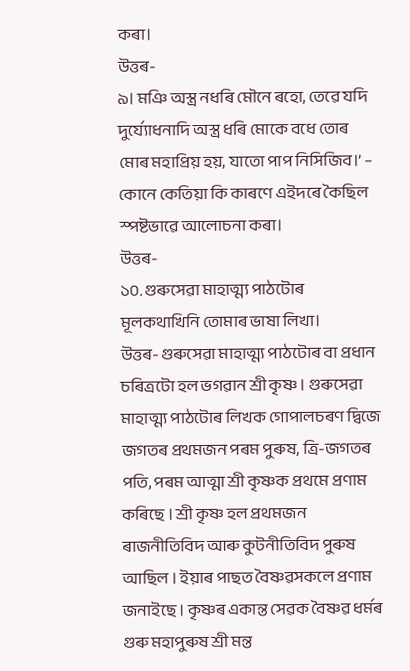কৰা।
উত্তৰ-
৯। মঞি অস্ত্ৰ নধৰি মৌনে ৰহো, তেৱে যদি দুৰ্য্যোধনাদি অস্ত্ৰ ধৰি মোকে বধে তোৰ মোৰ মহাপ্ৰিয় হয়, যাতো পাপ নিসিজিব।’ – কোনে কেতিয়া কি কাৰণে এইদৰে কৈছিল স্পষ্টভাৱে আলোচনা কৰা।
উত্তৰ-
১০. গুৰুসেৱা মাহাত্ম্য পাঠটোৰ মূলকথাখিনি তোমাৰ ভাষা লিখা।
উত্তৰ- গুৰুসেৱা মাহাত্ম্য পাঠটোৰ বা প্ৰধান চৰিত্ৰটো হল ভগৱান শ্ৰী কৃষ্ণ । গুৰুসেৱা মাহাত্ম্য পাঠটোৰ লিখক গোপালচৰণ দ্বিজে জগতৰ প্ৰথমজন পৰম পুৰুষ, ত্ৰি-জগতৰ পতি, পৰম আত্মা শ্ৰী কৃষ্ণক প্ৰথমে প্ৰণাম কৰিছে । শ্ৰী কৃষ্ণ হল প্ৰথমজন ৰাজনীতিবিদ আৰু কুটনীতিবিদ পুৰুষ আছিল । ইয়াৰ পাছত বৈষ্ণৱসকলে প্ৰণাম জনাইছে । কৃষ্ণৰ একান্ত সেৱক বৈষ্ণৱ ধৰ্মৰ গুৰু মহাপুৰুষ শ্ৰী মন্ত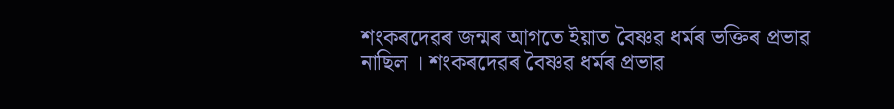শংকৰদেৱৰ জন্মৰ আগতে ইয়াত বৈষ্ণৱ ধৰ্মৰ ভক্তিৰ প্ৰভাৱ নাছিল । শংকৰদেৱৰ বৈষ্ণৱ ধৰ্মৰ প্ৰভাৱ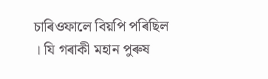চাৰিওফালে বিয়পি পৰিছিল । যি গৰাকী মহান পুৰুষ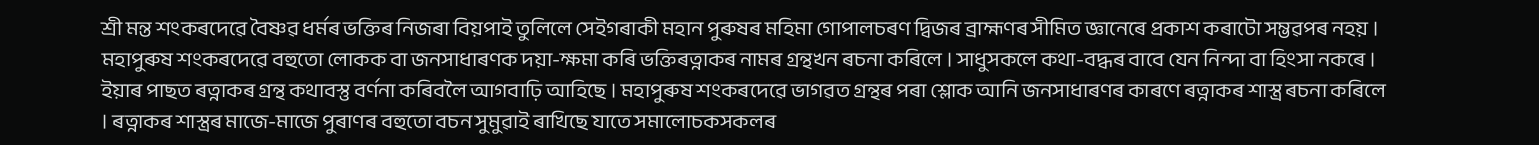শ্ৰী মন্ত শংকৰদেৱে বৈষ্ণৱ ধৰ্মৰ ভক্তিৰ নিজৰা বিয়পাই তুলিলে সেইগৰাকী মহান পুৰুষৰ মহিমা গোপালচৰণ দ্বিজৰ ব্ৰাহ্মণৰ সীমিত জ্ঞানেৰে প্ৰকাশ কৰাটো সম্ভৱপৰ নহয় । মহাপুৰুষ শংকৰদেৱে বহুতো লোকক বা জনসাধাৰণক দয়া-ক্ষমা কৰি ভক্তিৰত্নাকৰ নামৰ গ্ৰন্থখন ৰচনা কৰিলে । সাধুসকলে কথা-বদ্ধৰ বাবে যেন নিন্দা বা হিংসা নকৰে । ইয়াৰ পাছত ৰত্নাকৰ গ্ৰন্থ কথাবস্তু বৰ্ণনা কৰিবলৈ আগবাঢ়ি আহিছে । মহাপুৰুষ শংকৰদেৱে ভাগৱত গ্ৰন্থৰ পৰা শ্লোক আনি জনসাধাৰণৰ কাৰণে ৰত্নাকৰ শাস্ত্ৰ ৰচনা কৰিলে । ৰত্নাকৰ শাস্ত্ৰৰ মাজে-মাজে পুৰাণৰ বহুতো বচন সুমুৱাই ৰাখিছে যাতে সমালোচকসকলৰ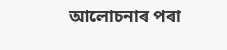আলোচনাৰ পৰা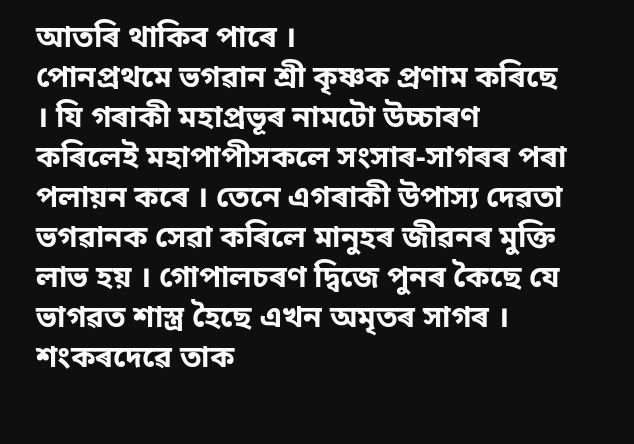আতৰি থাকিব পাৰে ।
পোনপ্ৰথমে ভগৱান শ্ৰী কৃষ্ণক প্ৰণাম কৰিছে । যি গৰাকী মহাপ্ৰভূৰ নামটো উচ্চাৰণ কৰিলেই মহাপাপীসকলে সংসাৰ-সাগৰৰ পৰা পলায়ন কৰে । তেনে এগৰাকী উপাস্য দেৱতা ভগৱানক সেৱা কৰিলে মানুহৰ জীৱনৰ মুক্তি লাভ হয় । গোপালচৰণ দ্বিজে পুনৰ কৈছে যে ভাগৱত শাস্ত্ৰ হৈছে এখন অমৃতৰ সাগৰ । শংকৰদেৱে তাক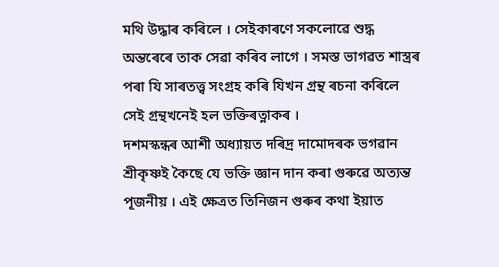মথি উদ্ধাৰ কৰিলে । সেইকাৰণে সকলোৱে শুদ্ধ অন্তৰেৰে তাক সেৱা কৰিব লাগে । সমস্ত ভাগৱত শাস্ত্ৰৰ পৰা যি সাৰতত্ত্ব সংগ্ৰহ কৰি যিখন গ্ৰন্থ ৰচনা কৰিলে সেই গ্ৰন্থখনেই হল ভক্তিৰত্নাকৰ ।
দশমস্কন্ধৰ আশী অধ্যায়ত দৰিদ্ৰ দামোদৰক ভগৱান শ্ৰীকৃষ্ণই কৈছে যে ভক্তি জ্ঞান দান কৰা গুৰুৱে অত্যন্ত পূজনীয় । এই ক্ষেত্ৰত তিনিজন গুৰুৰ কথা ইয়াত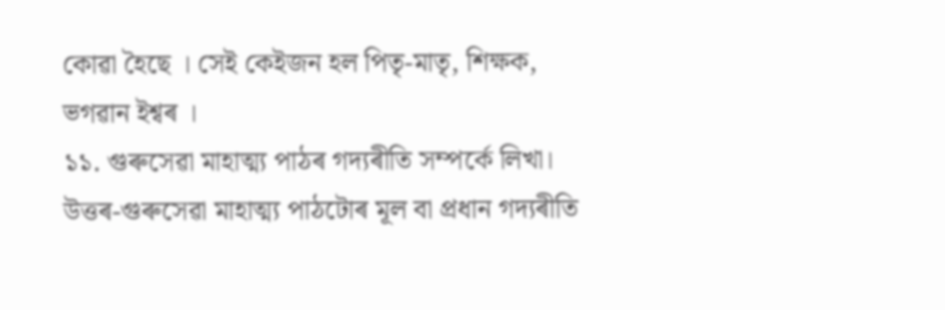কোৱা হৈছে । সেই কেইজন হল পিতৃ-মাতৃ, শিক্ষক, ভগৱান ইশ্বৰ ।
১১. গুৰুসেৱা মাহাত্ম্য পাঠৰ গদ্যৰীতি সম্পর্কে লিখা।
উত্তৰ-গুৰুসেৱা মাহাত্ম্য পাঠটোৰ মূল বা প্ৰধান গদ্যৰীতি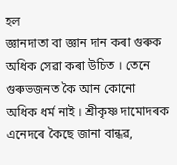হল
জ্ঞানদাতা বা জ্ঞান দান কৰা গুৰুক অধিক সেৱা কৰা উচিত । তেনে গুৰুভজনত কৈ আন কোনো অধিক ধৰ্ম নাই । শ্ৰীকৃষ্ণ দামোদৰক এনেদৰে কৈছে জানা বান্ধৱ,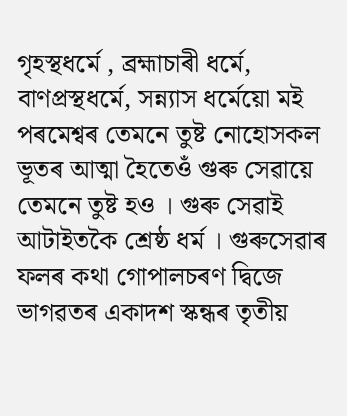গৃহস্থধৰ্মে , ব্ৰহ্মাচাৰী ধৰ্মে, বাণপ্ৰস্থধৰ্মে, সন্ন্যাস ধৰ্মেয়ো মই পৰমেশ্বৰ তেমনে তুষ্ট নোহোসকল ভূতৰ আত্মা হৈতেওঁ গুৰু সেৱায়ে তেমনে তুষ্ট হও । গুৰু সেৱাই আটাইতকৈ শ্ৰেষ্ঠ ধৰ্ম । গুৰুসেৱাৰ ফলৰ কথা গোপালচৰণ দ্বিজে ভাগৱতৰ একাদশ স্কন্ধৰ তৃতীয়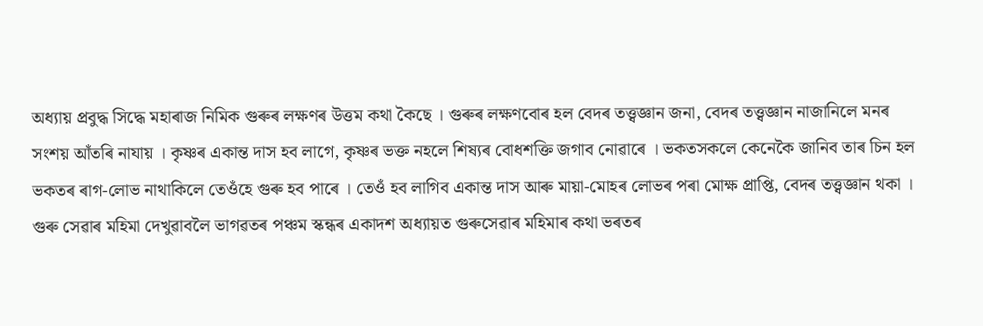অধ্যায় প্ৰবুদ্ধ সিদ্ধে মহাৰাজ নিমিক গুৰুৰ লক্ষণৰ উত্তম কথা কৈছে । গুৰুৰ লক্ষণবোৰ হল বেদৰ তত্ত্বজ্ঞান জনা, বেদৰ তত্ত্বজ্ঞান নাজানিলে মনৰ সংশয় আঁতৰি নাযায় । কৃষ্ণৰ একান্ত দাস হব লাগে, কৃষ্ণৰ ভক্ত নহলে শিষ্যৰ বোধশক্তি জগাব নোৱাৰে । ভকতসকলে কেনেকৈ জানিব তাৰ চিন হল ভকতৰ ৰাগ-লোভ নাথাকিলে তেওঁহে গুৰু হব পাৰে । তেওঁ হব লাগিব একান্ত দাস আৰু মায়া-মোহৰ লোভৰ পৰা মোক্ষ প্ৰাপ্তি, বেদৰ তত্ত্বজ্ঞান থকা ।
গুৰু সেৱাৰ মহিমা দেখুৱাবলৈ ভাগৱতৰ পঞ্চম স্কন্ধৰ একাদশ অধ্যায়ত গুৰুসেৱাৰ মহিমাৰ কথা ভৰতৰ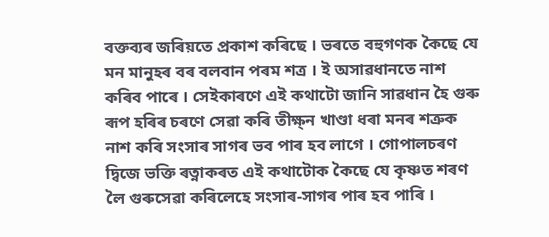বক্তব্যৰ জৰিয়তে প্ৰকাশ কৰিছে । ভৰতে বহুগণক কৈছে যে মন মানুহৰ বৰ বলবান পৰম শত্ৰ । ই অসাৱধানতে নাশ কৰিব পাৰে । সেইকাৰণে এই কথাটো জানি সাৱধান হৈ গুৰু ৰূপ হৰিৰ চৰণে সেৱা কৰি তীক্ষ্ন খাণ্ডা ধৰা মনৰ শত্ৰুক নাশ কৰি সংসাৰ সাগৰ ভব পাৰ হব লাগে । গোপালচৰণ দ্বিজে ভক্তি ৰত্নাকৰত এই কথাটোক কৈছে যে কৃষ্ণত শৰণ লৈ গুৰুসেৱা কৰিলেহে সংসাৰ-সাগৰ পাৰ হব পাৰি ।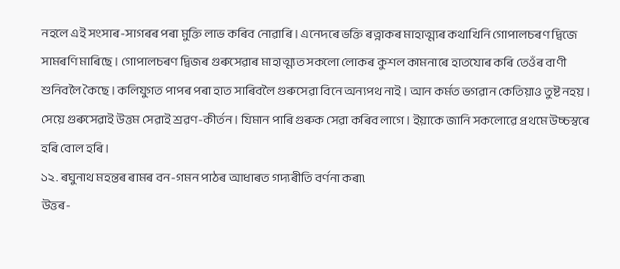নহলে এই সংসাৰ-সাগৰৰ পৰা মুক্তি লাভ কৰিব নোৱাৰি । এনেদৰে ভক্তি ৰত্নাকৰ মাহাত্ম্যৰ কথাখিনি গোপালচৰণ দ্বিজে সামৰণি মাৰিছে । গোপালচৰণ দ্বিজৰ গুৰুসেৱাৰ মাহাত্ম্যত সকলো লোকৰ কুশল কামনাৰে হাতযোৰ কৰি তেওঁৰ বাণী শুনিবলৈ কৈছে । কলিযুগত পাপৰ পৰা হাত সাৰিবলৈ গুৰুসেৱা বিনে অন্যপথ নাই । আন কৰ্মত ভগৱান কেতিয়াও তুষ্ট নহয় । সেয়ে গুৰুসেৱাই উত্তম সেৱাই শ্ৰৱণ-কীৰ্তন । যিমান পাৰি গুৰুক সেৱা কৰিব লাগে । ইয়াকে জানি সকলোৱে প্ৰথমে উচ্চস্বৰে হৰি বোল হৰি ।
১২. ৰঘুনাথ মহন্তৰ ৰামৰ বন-গমন পাঠৰ আধাৰত গদ্যৰীতি বর্ণনা কৰা৷
উত্তৰ-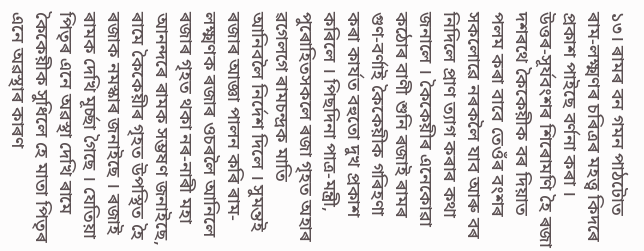১৩। ৰামৰ বন গমন পাঠটোত ৰাম-লক্ষ্মণৰ চৰিত্ৰৰ মহত্ত্ব কিদৰে প্ৰকাশ পাইছে বৰ্ণনা কৰা ।
উত্তৰ-সূৰ্যবংশৰ শিৰোমণি হৈ ৰজা দশৰথে কৈকেয়ীক বৰ দিয়াত পলম কৰা বাবে তেওঁৰ বংশৰ সকলোৱে নৰকলৈ যাব আৰু বৰ নিদিলে প্ৰাণ ত্যাগ কৰাৰ কথা জনালে । কৈকেয়ীৰ এনেকোৱা কঠোৰ বাণী শুনি ৰজাই ৰামৰ গুণ-বৰ্ণাই কৈকেয়ীক গৰিহণা কৰা কাৰ্যত বহুতো দুখ প্ৰকাশ কৰিলে । পিছদিনা পাত্ৰ-মন্ত্ৰী, পুৰোহিতসকলে ৰজা গৃহত অহাৰ ৱগেলগে ৰামচন্দ্ৰক মাতি আনিবলৈ নিৰ্দেশ দিলে । সুমন্তই ৰজাৰ আজ্ঞা পালন কৰি ৰাম-লক্ষ্মণক ৰজাৰ ওচৰলৈ আনিলে ৰজাৰ গৃহত থকা নৰ-নাৰী মহা আনন্দৰে ৰামক সম্ভষণ জনাইছে, ৰামে কৈকেয়ীৰ গৃহত উপস্থিত হৈ ৰজাক নমস্কাৰ জনাইছে । ৰজাই ৰামক দেখি মূৰ্চ্ছা গৈছে । যেতিয়া পিতৃৰ এনে অৱস্থা দেখি ৰামে কৈকেয়ীক সুধিলে হে মাতা পিতৃৰ এনে অৱস্থাৰ কাৰণ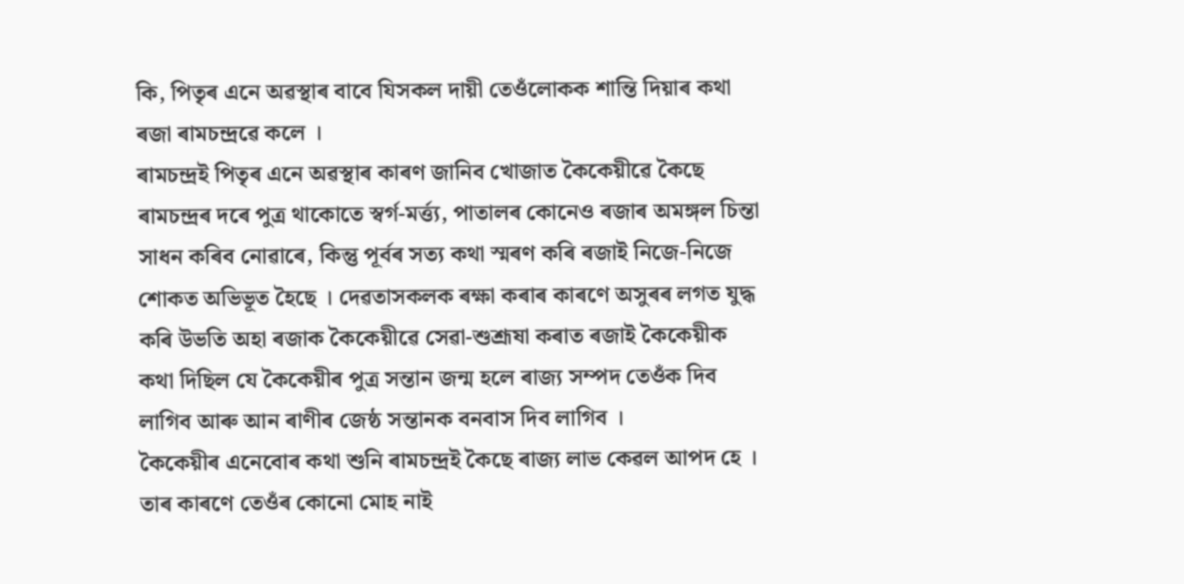কি, পিতৃৰ এনে অৱস্থাৰ বাবে যিসকল দায়ী তেওঁলোকক শান্তি দিয়াৰ কথা ৰজা ৰামচন্দ্ৰৱে কলে ।
ৰামচন্দ্ৰই পিতৃৰ এনে অৱস্থাৰ কাৰণ জানিব খোজাত কৈকেয়ীৱে কৈছে ৰামচন্দ্ৰৰ দৰে পুত্ৰ থাকোতে স্বৰ্গ-মৰ্ত্ত্য, পাতালৰ কোনেও ৰজাৰ অমঙ্গল চিন্তা সাধন কৰিব নোৱাৰে, কিন্তু পূৰ্বৰ সত্য কথা স্মৰণ কৰি ৰজাই নিজে-নিজে শোকত অভিভূত হৈছে । দেৱতাসকলক ৰক্ষা কৰাৰ কাৰণে অসুৰৰ লগত যুদ্ধ কৰি উভতি অহা ৰজাক কৈকেয়ীৱে সেৱা-শুশ্ৰূষা কৰাত ৰজাই কৈকেয়ীক কথা দিছিল যে কৈকেয়ীৰ পুত্ৰ সন্তান জন্ম হলে ৰাজ্য সম্পদ তেওঁক দিব লাগিব আৰু আন ৰাণীৰ জেষ্ঠ সন্তানক বনবাস দিব লাগিব ।
কৈকেয়ীৰ এনেবোৰ কথা শুনি ৰামচন্দ্ৰই কৈছে ৰাজ্য লাভ কেৱল আপদ হে । তাৰ কাৰণে তেওঁৰ কোনো মোহ নাই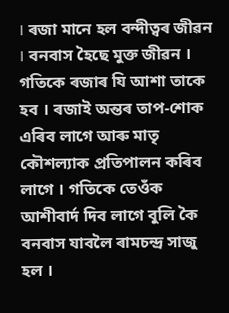। ৰজা মানে হল বন্দীত্বৰ জীৱন । বনবাস হৈছে মুক্ত জীৱন । গতিকে ৰজাৰ যি আশা তাকে হব । ৰজাই অন্তৰ তাপ-শোক এৰিব লাগে আৰু মাতৃ কৌশল্যাক প্ৰতিপালন কৰিব লাগে । গতিকে তেওঁক আশীবাৰ্দ দিব লাগে বুলি কৈ বনবাস যাবলৈ ৰামচন্দ্ৰ সাজু হল ।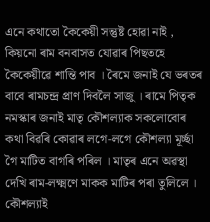এনে কথাতো কৈকেয়ী সন্তুষ্ট হোৱা নাই , কিয়নো ৰাম বনবাসত যোৱাৰ পিছতহে কৈকেয়ীৱে শান্তি পাব । ৰৈমে জনাই যে ভৰতৰ বাবে ৰামচন্দ্ৰ প্ৰাণ দিবলৈ সাজু । ৰামে পিতৃক নমস্কাৰ জনাই মাতৃ কৌশল্যাক সকলোবোৰ কথা বিৱৰি কোৱাৰ লগে-লগে কৌশল্যা মূৰ্চ্ছা গৈ মাটিত বাগৰি পৰিল । মাতৃৰ এনে অৱস্থা দেখি ৰাম-লক্ষ্মণে মাকক মাটিৰ পৰা তুলিলে । কৌশল্যাই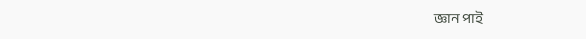জ্ঞান পাই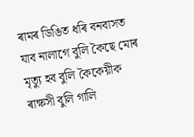ৰামৰ ডিঙিত ধৰি বনবাসত যাব নালাগে বুলি কৈছে মোৰ মৃত্যু হব বুলি কৈকেয়ীক ৰাক্ষসী বুলি গালি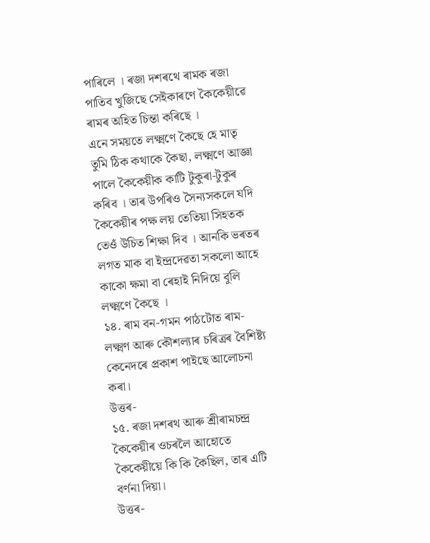পাৰিলে । ৰজা দশৰথে ৰামক ৰজা পাতিব খুজিছে সেইকাৰণে কৈকেয়ীৱে ৰামৰ অহিত চিন্তা কৰিছে ।
এনে সময়তে লক্ষ্মণে কৈছে হে মাতৃ তুমি ঠিক কথাকে কৈছা, লক্ষ্মণে আজ্ঞা পালে কৈকেয়ীক কাটি টুকুৰা-টুকুৰ কৰিব । তাৰ উপৰিও সৈন্যসকলে যদি কৈকেয়ীৰ পক্ষ লয় তেতিয়া সিহতক তেওঁ উচিত শিক্ষা দিব । আনকি ভৰতৰ লগত মাক বা ইন্দ্ৰদেৱতা সকলো আহে কাকো ক্ষমা বা ৰেহাই নিদিয়ে বুলি লক্ষ্মণে কৈছে ।
১৪. ৰাম বন-গমন পাঠটোত ৰাম-লক্ষ্মণ আৰু কৌশল্যাৰ চৰিত্ৰৰ বৈশিষ্ট্য কেনেদৰে প্ৰকাশ পাইছে আলোচনা কৰা।
উত্তৰ-
১৫. ৰজা দশৰথ আৰু শ্ৰীৰামচন্দ্ৰ কৈকেয়ীৰ ওচৰলৈ আহোতে কৈকেয়ীয়ে কি কি কৈছিল, তাৰ এটি বর্ণনা দিয়া।
উত্তৰ-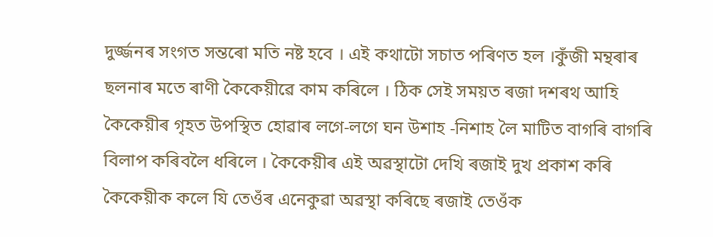দুৰ্জ্জনৰ সংগত সন্তৰো মতি নষ্ট হবে । এই কথাটো সচাত পৰিণত হল ।কুঁজী মন্থৰাৰ ছলনাৰ মতে ৰাণী কৈকেয়ীৱে কাম কৰিলে । ঠিক সেই সময়ত ৰজা দশৰথ আহি কৈকেয়ীৰ গৃহত উপস্থিত হোৱাৰ লগে-লগে ঘন উশাহ -নিশাহ লৈ মাটিত বাগৰি বাগৰি বিলাপ কৰিবলৈ ধৰিলে । কৈকেয়ীৰ এই অৱস্থাটো দেখি ৰজাই দুখ প্ৰকাশ কৰি কৈকেয়ীক কলে যি তেওঁৰ এনেকুৱা অৱস্থা কৰিছে ৰজাই তেওঁক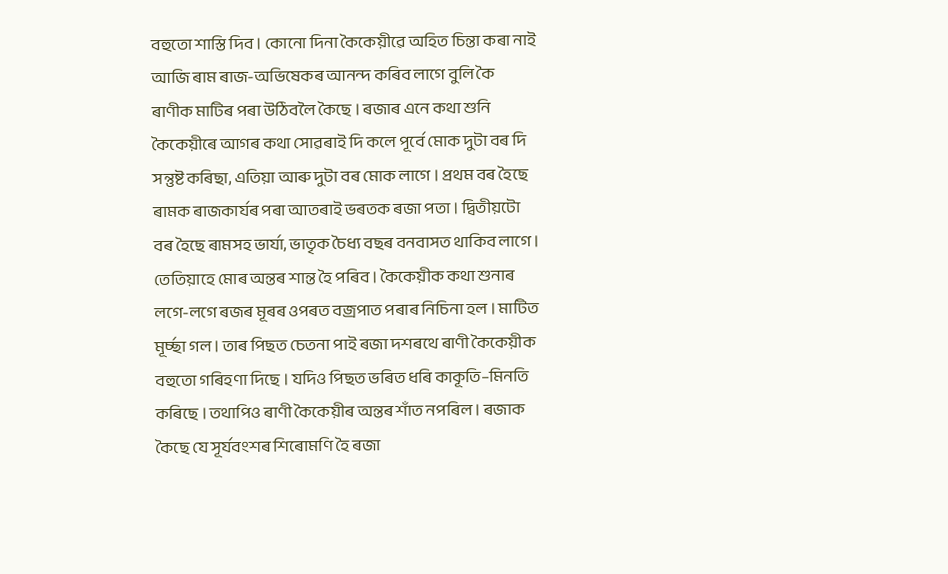বহুতো শাস্তি দিব । কোনো দিনা কৈকেয়ীৱে অহিত চিন্তা কৰা নাই আজি ৰাম ৰাজ-অভিষেকৰ আনন্দ কৰিব লাগে বুলি কৈ ৰাণীক মাটিৰ পৰা উঠিবলৈ কৈছে । ৰজাৰ এনে কথা শুনি কৈকেয়ীৰে আগৰ কথা সোৱৰাই দি কলে পূৰ্বে মোক দুটা বৰ দি সন্তুষ্ট কৰিছা, এতিয়া আৰু দুটা বৰ মোক লাগে । প্ৰথম বৰ হৈছে ৰামক ৰাজকাৰ্যৰ পৰা আতৰাই ভৰতক ৰজা পতা । দ্বিতীয়টো বৰ হৈছে ৰামসহ ভাৰ্যা, ভাতৃক চৈধ্য বছৰ বনবাসত থাকিব লাগে । তেতিয়াহে মোৰ অন্তৰ শান্ত হৈ পৰিব । কৈকেয়ীক কথা শুনাৰ লগে-লগে ৰজৰ মূৰৰ ওপৰত বজ্ৰপাত পৰাৰ নিচিনা হল । মাটিত মূৰ্চ্ছা গল । তাৰ পিছত চেতনা পাই ৰজা দশৰথে ৰাণী কৈকেয়ীক বহুতো গৰিহণা দিছে । যদিও পিছত ভৰিত ধৰি কাকূতি–মিনতি কৰিছে । তথাপিও ৰাণী কৈকেয়ীৰ অন্তৰ শাঁত নপৰিল । ৰজাক কৈছে যে সূৰ্যবংশৰ শিৰোমণি হৈ ৰজা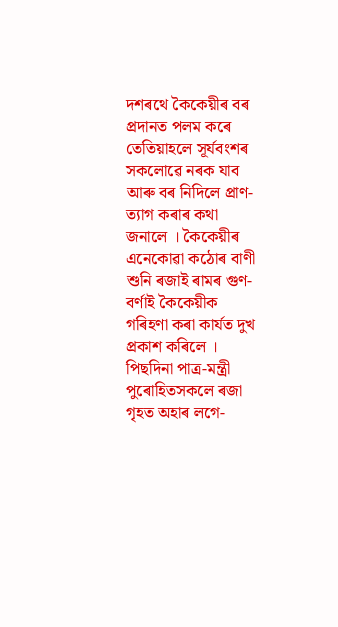দশৰথে কৈকেয়ীৰ বৰ প্ৰদানত পলম কৰে তেতিয়াহলে সূৰ্যবংশৰ সকলোৱে নৰক যাব আৰু বৰ নিদিলে প্ৰাণ-ত্যাগ কৰাৰ কথা জনালে । কৈকেয়ীৰ এনেকোৱা কঠোৰ বাণী শুনি ৰজাই ৰামৰ গুণ-বৰ্ণাই কৈকেয়ীক গৰিহণা কৰা কাৰ্যত দুখ প্ৰকাশ কৰিলে । পিছদিনা পাত্ৰ-মন্ত্ৰী পুৰোহিতসকলে ৰজা গৃহত অহাৰ লগে-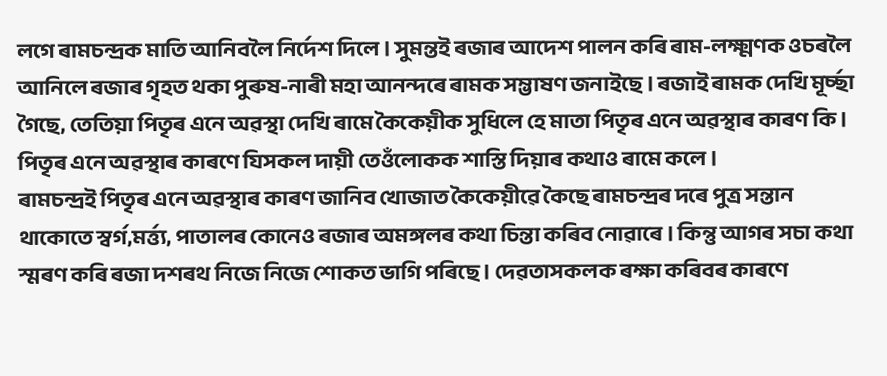লগে ৰামচন্দ্ৰক মাতি আনিবলৈ নিৰ্দেশ দিলে । সুমন্তই ৰজাৰ আদেশ পালন কৰি ৰাম-লক্ষ্মণক ওচৰলৈ আনিলে ৰজাৰ গৃহত থকা পুৰুষ-নাৰী মহা আনন্দৰে ৰামক সম্ভাষণ জনাইছে । ৰজাই ৰামক দেখি মূৰ্চ্ছা গৈছে, তেতিয়া পিতৃৰ এনে অৱস্থা দেখি ৰামে কৈকেয়ীক সুধিলে হে মাতা পিতৃৰ এনে অৱস্থাৰ কাৰণ কি । পিতৃৰ এনে অৱস্থাৰ কাৰণে যিসকল দায়ী তেওঁলোকক শাস্তি দিয়াৰ কথাও ৰামে কলে ।
ৰামচন্দ্ৰই পিতৃৰ এনে অৱস্থাৰ কাৰণ জানিব খোজাত কৈকেয়ীৱে কৈছে ৰামচন্দ্ৰৰ দৰে পুত্ৰ সন্তান থাকোতে স্বৰ্গ,মৰ্ত্ত্য, পাতালৰ কোনেও ৰজাৰ অমঙ্গলৰ কথা চিন্তা কৰিব নোৱাৰে । কিন্তু আগৰ সচা কথা স্মৰণ কৰি ৰজা দশৰথ নিজে নিজে শোকত ভাগি পৰিছে । দেৱতাসকলক ৰক্ষা কৰিবৰ কাৰণে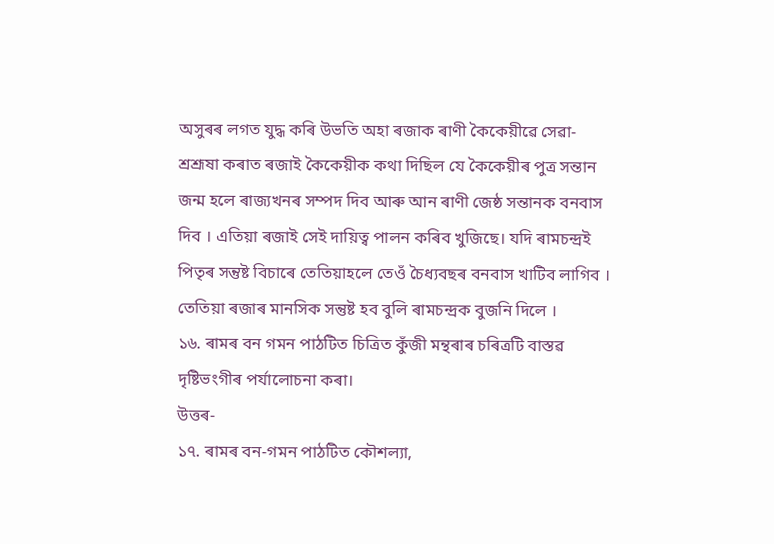অসুৰৰ লগত যুদ্ধ কৰি উভতি অহা ৰজাক ৰাণী কৈকেয়ীৱে সেৱা-শ্ৰশ্ৰূষা কৰাত ৰজাই কৈকেয়ীক কথা দিছিল যে কৈকেয়ীৰ পুত্ৰ সন্তান জন্ম হলে ৰাজ্যখনৰ সম্পদ দিব আৰু আন ৰাণী জেষ্ঠ সন্তানক বনবাস দিব । এতিয়া ৰজাই সেই দায়িত্ব পালন কৰিব খুজিছে। যদি ৰামচন্দ্ৰই পিতৃৰ সন্তুষ্ট বিচাৰে তেতিয়াহলে তেওঁ চৈধ্যবছৰ বনবাস খাটিব লাগিব । তেতিয়া ৰজাৰ মানসিক সন্তুষ্ট হব বুলি ৰামচন্দ্ৰক বুজনি দিলে ।
১৬. ৰামৰ বন গমন পাঠটিত চিত্রিত কুঁজী মন্থৰাৰ চৰিত্ৰটি বাস্তৱ দৃষ্টিভংগীৰ পর্যালোচনা কৰা।
উত্তৰ-
১৭. ৰামৰ বন-গমন পাঠটিত কৌশল্যা,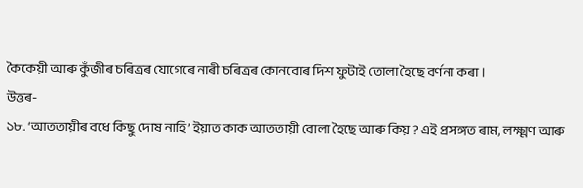কৈকেয়ী আৰু কুঁজীৰ চৰিত্ৰৰ যোগেৰে নাৰী চৰিত্ৰৰ কোনবোৰ দিশ ফুটাই তোলা হৈছে বৰ্ণনা কৰা।
উত্তৰ-
১৮. ‘আততায়ীৰ বধে কিছু দোষ নাহি’ ইয়াত কাক আততায়ী বোলা হৈছে আৰু কিয় ? এই প্ৰসঙ্গত ৰাম, লক্ষ্মণ আৰু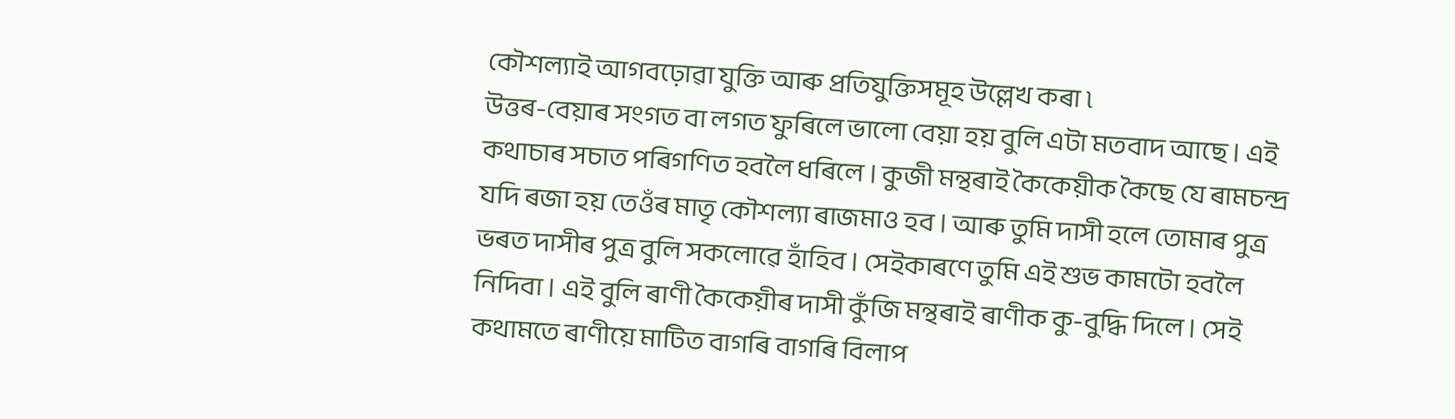কৌশল্যাই আগবঢ়োৱা যুক্তি আৰু প্ৰতিযুক্তিসমূহ উল্লেখ কৰা ৷
উত্তৰ-বেয়াৰ সংগত বা লগত ফুৰিলে ভালো বেয়া হয় বুলি এটা মতবাদ আছে । এই কথাচাৰ সচাত পৰিগণিত হবলৈ ধৰিলে । কুজী মন্থৰাই কৈকেয়ীক কৈছে যে ৰামচন্দ্ৰ যদি ৰজা হয় তেওঁৰ মাতৃ কৌশল্যা ৰাজমাও হব । আৰু তুমি দাসী হলে তোমাৰ পুত্ৰ ভৰত দাসীৰ পুত্ৰ বুলি সকলোৱে হাঁহিব । সেইকাৰণে তুমি এই শুভ কামটো হবলৈ নিদিবা । এই বুলি ৰাণী কৈকেয়ীৰ দাসী কুঁজি মন্থৰাই ৰাণীক কু-বুদ্ধি দিলে । সেই কথামতে ৰাণীয়ে মাটিত বাগৰি বাগৰি বিলাপ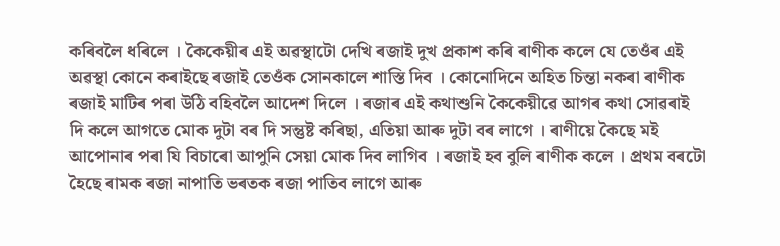কৰিবলৈ ধৰিলে । কৈকেয়ীৰ এই অৱস্থাটো দেখি ৰজাই দুখ প্ৰকাশ কৰি ৰাণীক কলে যে তেওঁৰ এই অৱস্থা কোনে কৰাইছে ৰজাই তেওঁক সোনকালে শাস্তি দিব । কোনোদিনে অহিত চিন্তা নকৰা ৰাণীক ৰজাই মাটিৰ পৰা উঠি বহিবলৈ আদেশ দিলে । ৰজাৰ এই কথাশুনি কৈকেয়ীৱে আগৰ কথা সোৱৰাই দি কলে আগতে মোক দুটা বৰ দি সন্তুষ্ট কৰিছা, এতিয়া আৰু দুটা বৰ লাগে । ৰাণীয়ে কৈছে মই আপোনাৰ পৰা যি বিচাৰো আপুনি সেয়া মোক দিব লাগিব । ৰজাই হব বুলি ৰাণীক কলে । প্ৰথম বৰটো হৈছে ৰামক ৰজা নাপাতি ভৰতক ৰজা পাতিব লাগে আৰু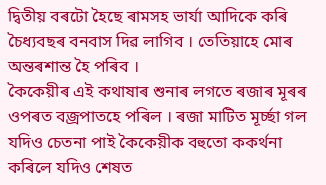দ্বিতীয় বৰটো হৈছে ৰামসহ ভাৰ্যা আদিকে কৰি চৈধ্যবছৰ বনবাস দিৱ লাগিব । তেতিয়াহে মোৰ অন্তৰশান্ত হৈ পৰিব ।
কৈকেয়ীৰ এই কথাষাৰ শুনাৰ লগতে ৰজাৰ মূৰৰ ওপৰত বজ্ৰপাতহে পৰিল । ৰজা মাটিত মূৰ্চ্ছা গল যদিও চেতনা পাই কৈকেয়ীক বহুতো ককৰ্থনা কৰিলে যদিও শেষত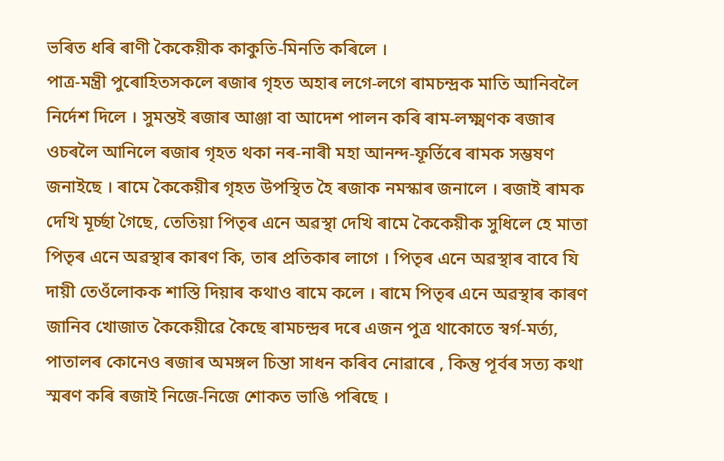ভৰিত ধৰি ৰাণী কৈকেয়ীক কাকুতি-মিনতি কৰিলে ।
পাত্ৰ-মন্ত্ৰী পুৰোহিতসকলে ৰজাৰ গৃহত অহাৰ লগে-লগে ৰামচন্দ্ৰক মাতি আনিবলৈ নিৰ্দেশ দিলে । সুমন্তই ৰজাৰ আঞ্জা বা আদেশ পালন কৰি ৰাম-লক্ষ্মণক ৰজাৰ ওচৰলৈ আনিলে ৰজাৰ গৃহত থকা নৰ-নাৰী মহা আনন্দ-ফূৰ্তিৰে ৰামক সম্ভষণ জনাইছে । ৰামে কৈকেয়ীৰ গৃহত উপস্থিত হৈ ৰজাক নমস্কাৰ জনালে । ৰজাই ৰামক দেখি মূৰ্চ্ছা গৈছে, তেতিয়া পিতৃৰ এনে অৱস্থা দেখি ৰামে কৈকেয়ীক সুধিলে হে মাতা পিতৃৰ এনে অৱস্থাৰ কাৰণ কি, তাৰ প্ৰতিকাৰ লাগে । পিতৃৰ এনে অৱস্থাৰ বাবে যি দায়ী তেওঁলোকক শাস্তি দিয়াৰ কথাও ৰামে কলে । ৰামে পিতৃৰ এনে অৱস্থাৰ কাৰণ জানিব খোজাত কৈকেয়ীৱে কৈছে ৰামচন্দ্ৰৰ দৰে এজন পুত্ৰ থাকোতে স্বৰ্গ-মৰ্ত্য, পাতালৰ কোনেও ৰজাৰ অমঙ্গল চিন্তা সাধন কৰিব নোৱাৰে , কিন্তু পূৰ্বৰ সত্য কথা স্মৰণ কৰি ৰজাই নিজে-নিজে শোকত ভাঙি পৰিছে ।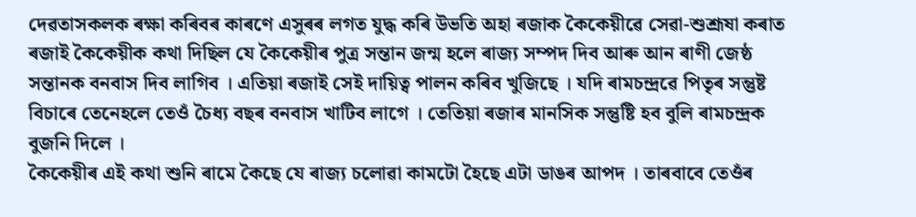দেৱতাসকলক ৰক্ষা কৰিবৰ কাৰণে এসুৰৰ লগত যুদ্ধ কৰি উভতি অহা ৰজাক কৈকেয়ীৱে সেৱা-শুশ্ৰূষা কৰাত ৰজাই কৈকেয়ীক কথা দিছিল যে কৈকেয়ীৰ পুত্ৰ সন্তান জন্ম হলে ৰাজ্য সম্পদ দিব আৰু আন ৰাণী জেষ্ঠ সন্তানক বনবাস দিব লাগিব । এতিয়া ৰজাই সেই দায়িত্ব পালন কৰিব খুজিছে । যদি ৰামচন্দ্ৰৱে পিতৃৰ সন্তুষ্ট বিচাৰে তেনেহলে তেওঁ চৈধ্য বছৰ বনবাস খাটিব লাগে । তেতিয়া ৰজাৰ মানসিক সন্তুষ্টি হব বুলি ৰামচন্দ্ৰক বুজনি দিলে ।
কৈকেয়ীৰ এই কথা শুনি ৰামে কৈছে যে ৰাজ্য চলোৱা কামটো হৈছে এটা ডাঙৰ আপদ । তাৰবাবে তেওঁৰ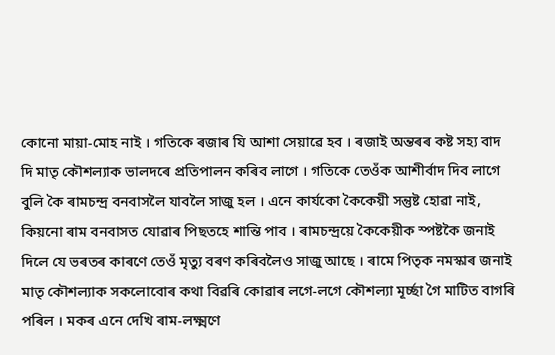কোনো মায়া-মোহ নাই । গতিকে ৰজাৰ যি আশা সেয়াৱে হব । ৰজাই অন্তৰৰ কষ্ট সহ্য বাদ দি মাতৃ কৌশল্যাক ভালদৰে প্ৰতিপালন কৰিব লাগে । গতিকে তেওঁক আশীৰ্বাদ দিব লাগে বুলি কৈ ৰামচন্দ্ৰ বনবাসলৈ যাবলৈ সাজু হল । এনে কাৰ্যকো কৈকেয়ী সন্তুষ্ট হোৱা নাই, কিয়নো ৰাম বনবাসত যোৱাৰ পিছতহে শান্তি পাব । ৰামচন্দ্ৰয়ে কৈকেয়ীক স্পষ্টকৈ জনাই দিলে যে ভৰতৰ কাৰণে তেওঁ মৃত্যু বৰণ কৰিবলৈও সাজু আছে । ৰামে পিতৃক নমস্কাৰ জনাই মাতৃ কৌশল্যাক সকলোবোৰ কথা বিৱৰি কোৱাৰ লগে-লগে কৌশল্যা মূৰ্চ্ছা গৈ মাটিত বাগৰি পৰিল । মকৰ এনে দেখি ৰাম-লক্ষ্মণে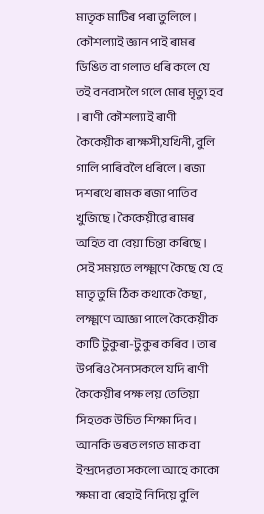মাতৃক মাটিৰ পৰা তুলিলে । কৌশল্যাই জ্ঞান পাই ৰামৰ ডিঙিত বা গলাত ধৰি কলে যে তই বনবাসলৈ গলে মোৰ মৃত্যু হব । ৰাণী কৌশল্যাই ৰাণী কৈকেয়ীক ৰাক্ষসী,যখিনী, বুলি গালি পাৰিবলৈ ধৰিলে । ৰজা দশৰথে ৰামক ৰজা পাতিব খুজিছে । কৈকেয়ীৱে ৰামৰ অহিত বা বেয়া চিন্তা কৰিছে ।
সেই সময়তে লক্ষ্মণে কৈছে যে হে মাতৃ তুমি ঠিক কথাকে কৈছা , লক্ষ্মণে আজ্ঞা পালে কৈকেয়ীক কাটি টুকুৰা-টুকুৰ কৰিব । তাৰ উপৰিও সৈন্যসকলে যদি ৰাণী কৈকেয়ীৰ পক্ষ লয় তেতিয়া সিহতক উচিত শিক্ষা দিব । আনকি ভৰত লগত মাক বা ইন্দ্ৰদেৱতা সকলো আহে কাকো ক্ষমা বা ৰেহাই নিদিয়ে বুলি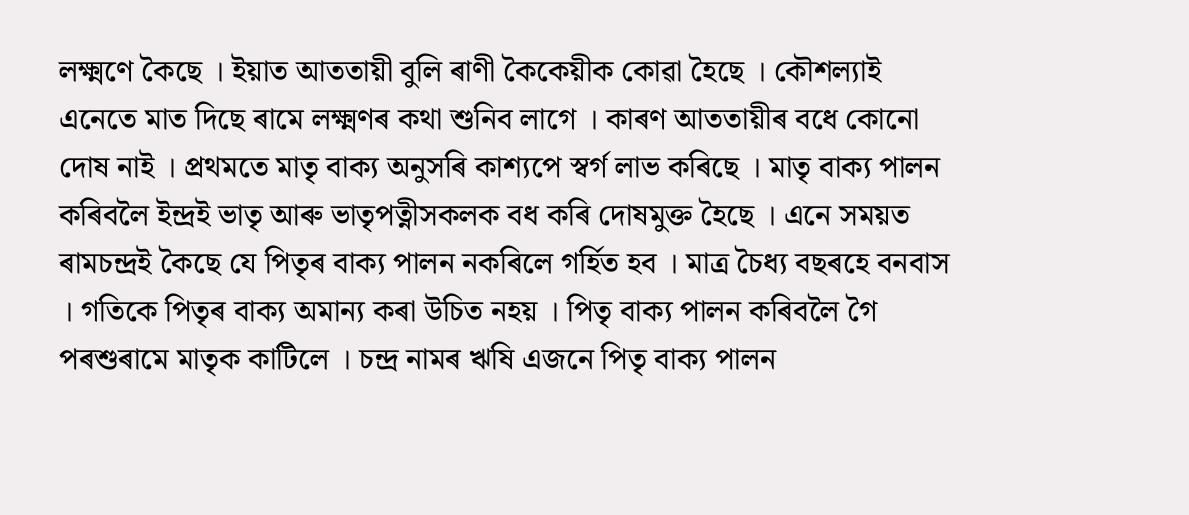লক্ষ্মণে কৈছে । ইয়াত আততায়ী বুলি ৰাণী কৈকেয়ীক কোৱা হৈছে । কৌশল্যাই এনেতে মাত দিছে ৰামে লক্ষ্মণৰ কথা শুনিব লাগে । কাৰণ আততায়ীৰ বধে কোনো দোষ নাই । প্ৰথমতে মাতৃ বাক্য অনুসৰি কাশ্যপে স্বৰ্গ লাভ কৰিছে । মাতৃ বাক্য পালন কৰিবলৈ ইন্দ্ৰই ভাতৃ আৰু ভাতৃপত্নীসকলক বধ কৰি দোষমুক্ত হৈছে । এনে সময়ত ৰামচন্দ্ৰই কৈছে যে পিতৃৰ বাক্য পালন নকৰিলে গৰ্হিত হব । মাত্ৰ চৈধ্য বছৰহে বনবাস । গতিকে পিতৃৰ বাক্য অমান্য কৰা উচিত নহয় । পিতৃ বাক্য পালন কৰিবলৈ গৈ পৰশুৰামে মাতৃক কাটিলে । চন্দ্ৰ নামৰ ঋষি এজনে পিতৃ বাক্য পালন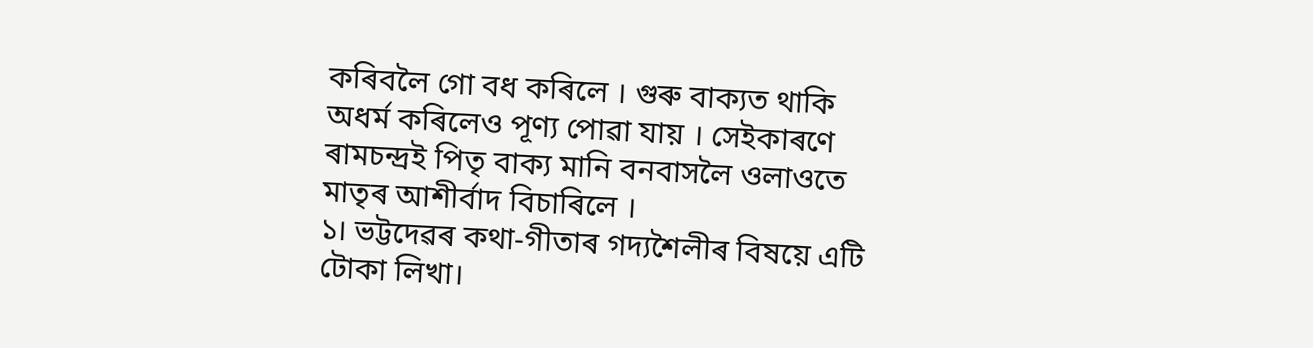কৰিবলৈ গো বধ কৰিলে । গুৰু বাক্যত থাকি অধৰ্ম কৰিলেও পূণ্য পোৱা যায় । সেইকাৰণে ৰামচন্দ্ৰই পিতৃ বাক্য মানি বনবাসলৈ ওলাওতে মাতৃৰ আশীৰ্বাদ বিচাৰিলে ।
১। ভট্টদেৱৰ কথা-গীতাৰ গদ্যশৈলীৰ বিষয়ে এটি টোকা লিখা।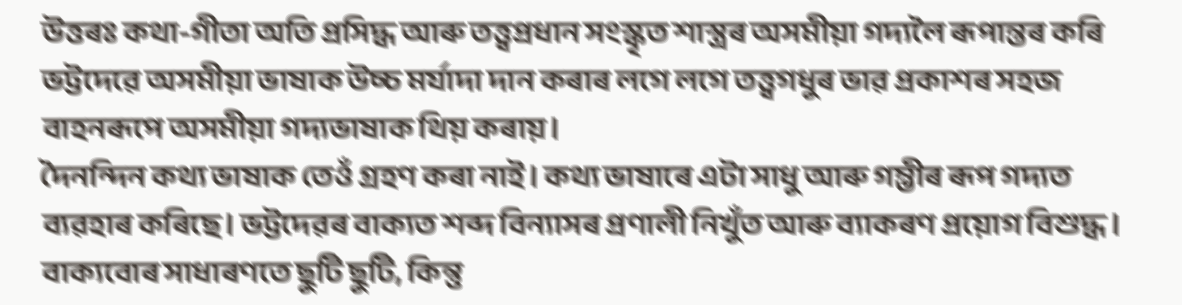উত্তৰঃ কথা-গীতা অতি প্ৰসিদ্ধ আৰু তত্ত্বপ্ৰধান সংস্কৃত শাস্ত্ৰৰ অসমীয়া গদ্যলৈ ৰূপান্তৰ কৰি ভট্টদেৱে অসমীয়া ভাষাক উচ্চ মর্যাদা দান কৰাৰ লগে লগে তত্ত্বগধুৰ ভাৱ প্ৰকাশৰ সহজ বাহনৰূপে অসমীয়া গদ্যভাষাক থিয় কৰায়।
দৈনন্দিন কথ্য ভাষাক তেওঁ গ্ৰহণ কৰা নাই। কথ্য ভাষাৰে এটা সাধু আৰু গম্ভীৰ ৰূপ গদ্যত ব্যৱহাৰ কৰিছে। ভট্টদেৱৰ বাক্যত শব্দ বিন্যাসৰ প্ৰণালী নিখুঁত আৰু ব্যাকৰণ প্ৰয়োগ বিশুদ্ধ।
বাক্যবোৰ সাধাৰণতে ছুটি ছুটি, কিন্তু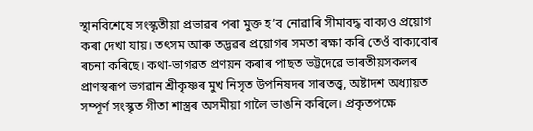স্থানবিশেষে সংস্কৃতীয়া প্ৰভাৱৰ পৰা মুক্ত হ’ব নোৱাৰি সীমাবদ্ধ বাক্যও প্রয়োগ কৰা দেখা যায়। তৎসম আৰু তদ্ভৱৰ প্ৰয়োগৰ সমতা ৰক্ষা কৰি তেওঁ বাক্যবোৰ ৰচনা কৰিছে। কথা-ভাগৱত প্ৰণয়ন কৰাৰ পাছত ভট্টদেৱে ভাৰতীয়সকলৰ প্রাণস্বৰূপ ভগৱান শ্ৰীকৃষ্ণৰ মুখ নিসৃত উপনিষদৰ সাৰতত্ত্ব, অষ্টাদশ অধ্যায়ত সম্পূর্ণ সংস্কৃত গীতা শাস্ত্ৰৰ অসমীয়া গালৈ ভাঙনি কৰিলে। প্রকৃতপক্ষে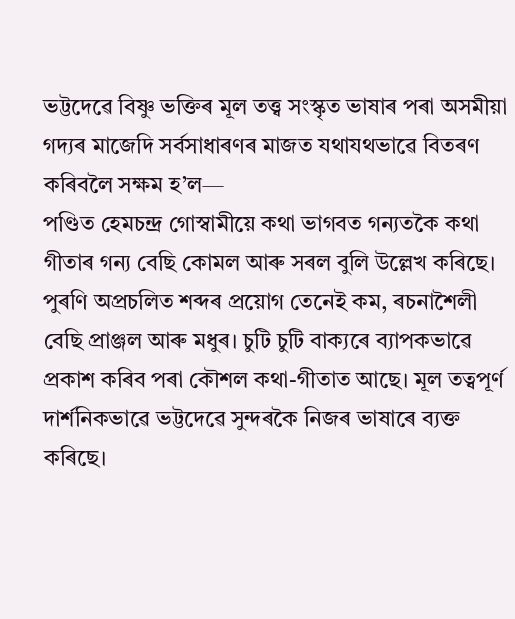ভট্টদেৱে বিষ্ণু ভক্তিৰ মূল তত্ত্ব সংস্কৃত ভাষাৰ পৰা অসমীয়া গদ্যৰ মাজেদি সৰ্বসাধাৰণৰ মাজত যথাযথভাৱে বিতৰণ কৰিবলৈ সক্ষম হ’ল—
পণ্ডিত হেমচন্দ্ৰ গোস্বামীয়ে কথা ভাগবত গন্যতকৈ কথা গীতাৰ গন্য বেছি কোমল আৰু সৰল বুলি উল্লেখ কৰিছে। পুৰণি অপ্রচলিত শব্দৰ প্ৰয়োগ তেনেই কম, ৰচনাশৈলী বেছি প্রাঞ্জল আৰু মধুৰ। চুটি চুটি বাক্যৰে ব্যাপকভাৱে প্ৰকাশ কৰিব পৰা কৌশল কথা-গীতাত আছে। মূল তত্বপূর্ণ দার্শনিকভাৱে ভট্টদেৱে সুন্দৰকৈ নিজৰ ভাষাৰে ব্যক্ত কৰিছে।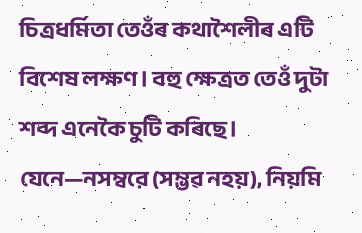চিত্ৰধৰ্মিতা তেওঁৰ কথাশৈলীৰ এটি বিশেষ লক্ষণ। বহু ক্ষেত্ৰত তেওঁ দুটা শব্দ এনেকৈ চুটি কৰিছে। যেনে—নসম্বরে (সম্ভৱ নহয়), নিয়মি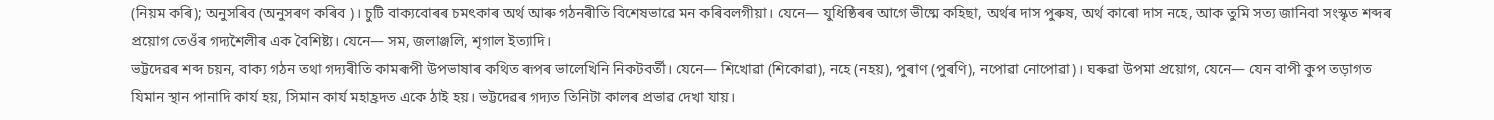(নিয়ম কৰি); অনুসৰিব (অনুসৰণ কৰিব )। চুটি বাক্যবোৰৰ চমৎকাৰ অৰ্থ আৰু গঠনৰীতি বিশেষভাৱে মন কৰিবলগীয়া। যেনে— যুধিষ্ঠিৰৰ আগে ভীষ্মে কহিছা, অৰ্থৰ দাস পুৰুষ, অৰ্থ কাৰো দাস নহে, আক তুমি সত্য জানিবা সংস্কৃত শব্দৰ প্ৰয়োগ তেওঁৰ গদ্যশৈলীৰ এক বৈশিষ্ট্য। যেনে— সম, জলাঞ্জলি, শৃগাল ইত্যাদি।
ভট্টদেৱৰ শব্দ চয়ন, বাক্য গঠন তথা গদ্যৰীতি কামৰূপী উপভাষাৰ কথিত ৰূপৰ ভালেখিনি নিকটবর্তী। যেনে— শিখোৱা (শিকোৱা), নহে (নহয়), পুৰাণ (পুৰণি), নপোৱা নোপোৱা)। ঘৰুৱা উপমা প্রয়োগ, যেনে— যেন বাপী কুপ তড়াগত যিমান স্থান পানাদি কার্য হয়, সিমান কাৰ্য মহাহ্ৰদত একে ঠাই হয়। ভট্টদেৱৰ গদ্যত তিনিটা কালৰ প্ৰভাৱ দেখা যায়।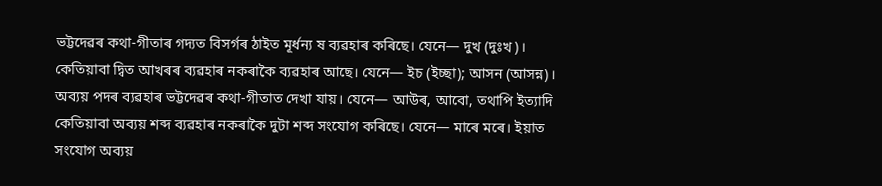ভট্টদেৱৰ কথা-গীতাৰ গদ্যত বিসৰ্গৰ ঠাইত মূর্ধন্য ষ ব্যৱহাৰ কৰিছে। যেনে— দুখ (দুঃখ)। কেতিয়াবা দ্বিত আখৰৰ ব্যৱহাৰ নকৰাকৈ ব্যৱহাৰ আছে। যেনে— ইচ (ইচ্ছা); আসন (আসন্ন)। অব্যয় পদৰ ব্যৱহাৰ ভট্টদেৱৰ কথা-গীতাত দেখা যায়। যেনে— আউৰ, আবো, তথাপি ইত্যাদি কেতিয়াবা অব্যয় শব্দ ব্যৱহাৰ নকৰাকৈ দুটা শব্দ সংযোগ কৰিছে। যেনে— মাৰে মৰে। ইয়াত সংযোগ অব্যয়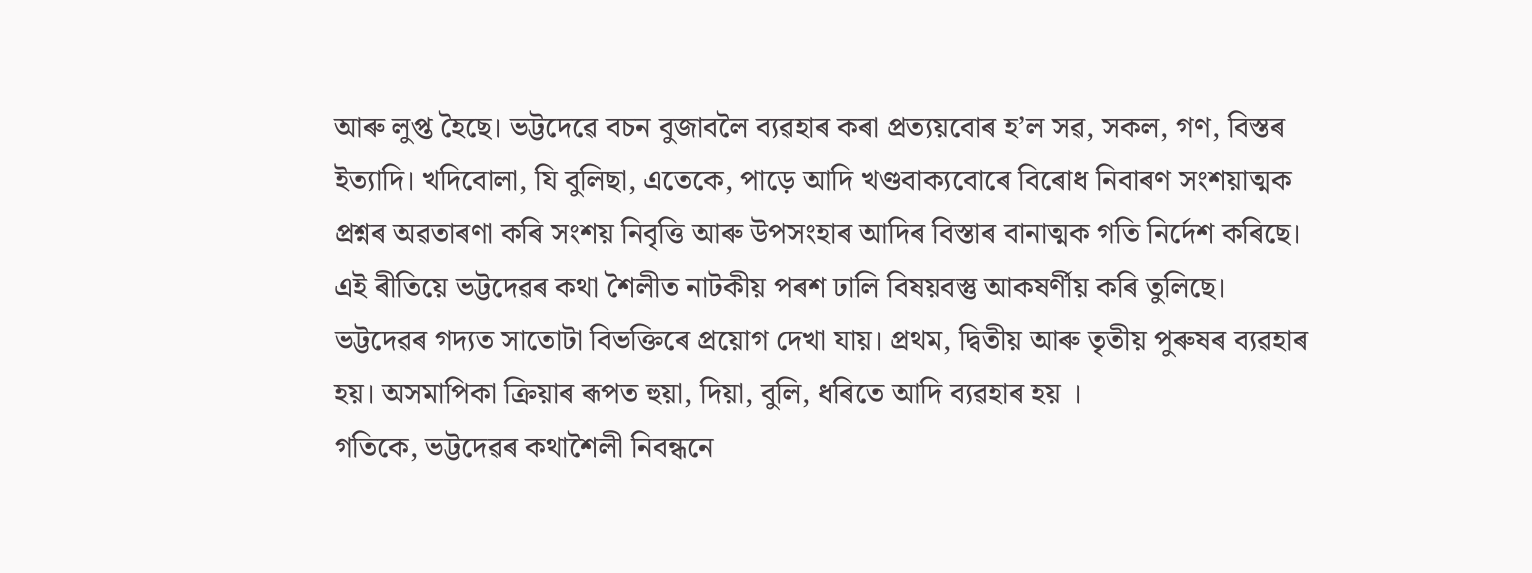আৰু লুপ্ত হৈছে। ভট্টদেৱে বচন বুজাবলৈ ব্যৱহাৰ কৰা প্ৰত্যয়বোৰ হ’ল সৱ, সকল, গণ, বিস্তৰ ইত্যাদি। খদিবোলা, যি বুলিছা, এতেকে, পাড়ে আদি খণ্ডবাক্যবোৰে বিৰোধ নিবাৰণ সংশয়াত্মক প্ৰশ্নৰ অৱতাৰণা কৰি সংশয় নিবৃত্তি আৰু উপসংহাৰ আদিৰ বিস্তাৰ বানাত্মক গতি নিৰ্দেশ কৰিছে। এই ৰীতিয়ে ভট্টদেৱৰ কথা শৈলীত নাটকীয় পৰশ ঢালি বিষয়বস্তু আকষর্ণীয় কৰি তুলিছে।
ভট্টদেৱৰ গদ্যত সাতোটা বিভক্তিৰে প্ৰয়োগ দেখা যায়। প্ৰথম, দ্বিতীয় আৰু তৃতীয় পুৰুষৰ ব্যৱহাৰ হয়। অসমাপিকা ক্ৰিয়াৰ ৰূপত হুয়া, দিয়া, বুলি, ধৰিতে আদি ব্যৱহাৰ হয় ।
গতিকে, ভট্টদেৱৰ কথাশৈলী নিবন্ধনে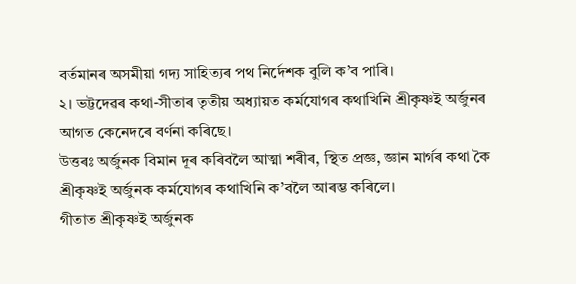বৰ্তমানৰ অসমীয়া গদ্য সাহিত্যৰ পথ নির্দেশক বুলি ক’ব পাৰি।
২। ভট্টদেৱৰ কথা-সীতাৰ তৃতীয় অধ্যায়ত কৰ্মযোগৰ কথাখিনি শ্ৰীকৃষ্ণই অৰ্জুনৰ আগত কেনেদৰে বৰ্ণনা কৰিছে।
উত্তৰঃ অৰ্জুনক বিমান দূৰ কৰিবলৈ আত্মা শৰীৰ, স্থিত প্ৰজ্ঞ, জ্ঞান মাৰ্গৰ কথা কৈ শ্ৰীকৃষ্ণই অৰ্জুনক কর্মযোগৰ কথাখিনি ক’বলৈ আৰম্ভ কৰিলে।
গীতাত শ্ৰীকৃষ্ণই অৰ্জুনক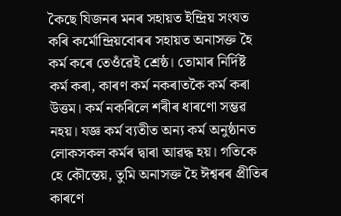কৈছে যিজনৰ মনৰ সহায়ত ইন্দ্ৰিয় সংযত কৰি কৰ্মোন্দ্ৰিয়বোৰৰ সহায়ত অনাসক্ত হৈ কৰ্ম কৰে তেওঁৱেই শ্রেষ্ঠ। তোমাৰ নিৰ্দিষ্ট কৰ্ম কৰা, কাৰণ কৰ্ম নকৰাতকৈ কৰ্ম কৰা উত্তম। কৰ্ম নকৰিলে শৰীৰ ধাৰণো সম্ভৱ নহয়। যজ্ঞ কর্ম ব্যতীত অন্য কর্ম অনুষ্ঠানত লোকসকল কৰ্মৰ দ্বাৰা আৱদ্ধ হয়। গতিকে হে কৌন্তেয়, তুমি অনাসক্ত হৈ ঈশ্বৰৰ প্ৰীতিৰ কাৰণে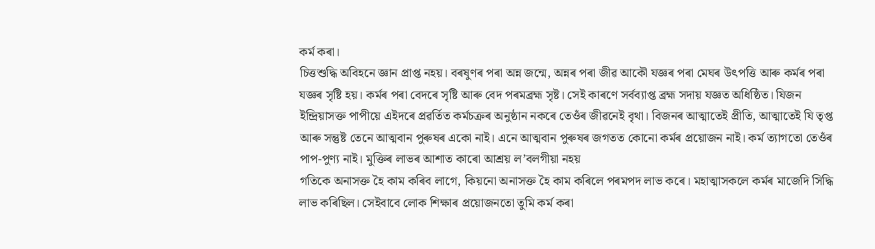কৰ্ম কৰা।
চিত্তশুদ্ধি অবিহনে জ্ঞান প্রাপ্ত নহয়। বৰষুণৰ পৰা অন্ন জন্মে, অন্নৰ পৰা জীৱ আকৌ যজ্ঞৰ পৰা মেঘৰ উৎপত্তি আৰু কৰ্মৰ পৰা যজ্ঞৰ সৃষ্টি হয়। কৰ্মৰ পৰা বেদৰে সৃষ্টি আৰু বেদ পৰমব্ৰহ্ম সৃষ্ট। সেই কাৰণে সৰ্বব্যাপ্ত ব্ৰহ্ম সদায় যজ্ঞত অধিষ্ঠিত। যিজন ইন্দ্ৰিয়াসক্ত পাপীয়ে এইদৰে প্ৰৱৰ্তিত কৰ্মচক্ৰৰ অনুষ্ঠান নকৰে তেওঁৰ জীৱনেই বৃথা। বিজনৰ আত্মাতেই প্রীতি, আত্মাতেই যি তৃপ্ত আৰু সন্তুষ্ট তেনে আত্মবান পুৰুষৰ একো নাই। এনে আত্মবান পুৰুষৰ জগতত কোনো কৰ্মৰ প্ৰয়োজন নাই। কর্ম ত্যাগতো তেওঁৰ পাপ-পুণ্য নাই। মুক্তিৰ লাভৰ আশাত কাৰো আশ্ৰয় ল’বলগীয়া নহয়
গতিকে অনাসক্ত হৈ কাম কৰিব লাগে, কিয়নো অনাসক্ত হৈ কাম কৰিলে পৰমপদ লাভ কৰে। মহাত্মাসকলে কৰ্মৰ মাজেদি সিদ্ধি লাভ কৰিছিল। সেইবাবে লোক শিক্ষাৰ প্ৰয়োজনতো তুমি কৰ্ম কৰা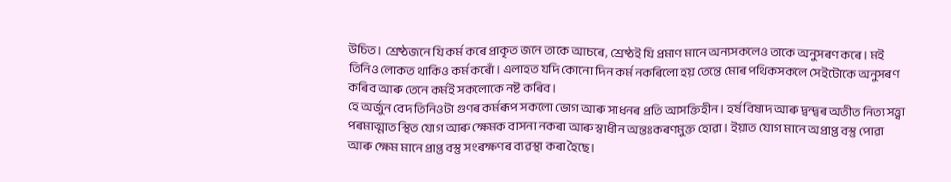উচিত। শ্রেষ্ঠজনে যি কৰ্ম কৰে প্ৰাকৃত জনে তাকে আচৰে, শ্রেষ্ঠই যি প্ৰমাণ মানে অন্যসকলেও তাকে অনুসৰণ কৰে। মই তিনিও লোকত থাকিও কৰ্ম কৰোঁ। এলাহত যদি কোনো দিন কৰ্ম নকৰিলো হয় তেন্তে মোৰ পথিকসকলে সেইটোকে অনুসৰণ কৰিব আৰু তেনে কৰ্মই সকলোকে নষ্ট কৰিব।
হে অর্জুন বেদ তিনিওটা গুণৰ কৰ্মৰূপ সকলো ভোগ আৰু সাধনৰ প্ৰতি আসক্তিহীন। হর্ষ বিষাদ আৰু দ্বন্দ্বৰ অতীত নিত্য সত্ত্বা পৰমাত্মাত স্থিত যোগ আৰু ক্ষেমক বাসনা নকৰা আৰু স্বাধীন অন্তঃকৰণমুক্ত হোৱা । ইয়াত যোগ মানে অপ্রাপ্ত বস্তু পোৱা আৰু ক্ষেম মানে প্রাপ্ত বস্তু সংৰক্ষণৰ ব্যৱস্থা কৰা হৈছে।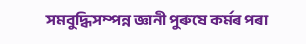সমবুদ্ধিসম্পন্ন জ্ঞানী পুৰুষে কৰ্মৰ পৰা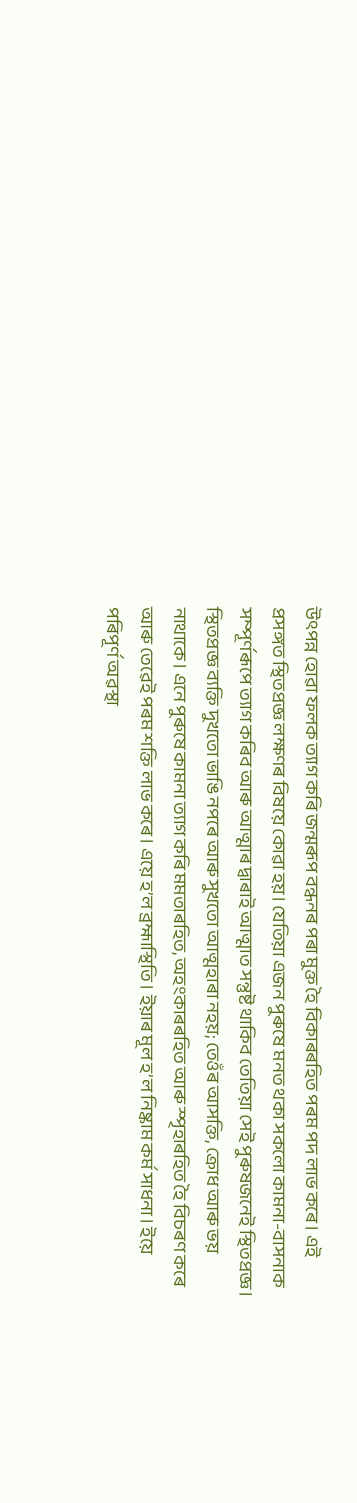উৎপন্ন হোৱা ফলক ত্যাগ কৰি জন্মৰূপ বন্ধনৰ পৰা মুক্ত হৈ বিকাৰৰহিত পৰম পদ লাভ কৰে। এই প্রসঙ্গত স্থিতপ্রজ্ঞ লক্ষণৰ বিষয়ে কোৱা হয়। যেতিয়া এজন পুৰুষে মনত থকা সকলো কামনা-বাসনাক সম্পূৰ্ণৰূপে ত্যাগ কৰিব আৰু আত্মাৰ দ্বাৰাই আত্মাত সন্তুষ্ট থাকিব তেতিয়া সেই পুৰুষজনেই স্থিতপ্রজ্ঞ। স্থিতপ্রজ্ঞ ব্যক্তি দুখতো ভাঙি নপৰে আৰু সুখতো আত্মহাৰা নহয়; তেওঁৰ আসক্তি, ক্ৰোধ আৰু ভয় নাথাকে। এনে পুৰুষে কামনা ত্যাগ কৰি মমতাৰহিত, অহংকাৰৰহিত আৰু স্পৃহাৰহিত হৈ বিচৰণ কৰে আৰু তেৱেই পৰম শক্তি লাভ কৰে। এয়ে হ’ল ব্ৰহ্মাস্থিতি। ইয়াৰ মূল হ’ল নিষ্কাম কর্ম সাধনা। ইয়ে পৰিপূৰ্ণ অৱস্থা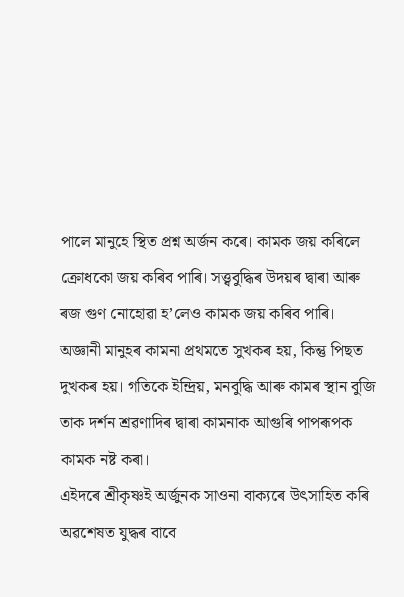পালে মানুহে স্থিত প্রশ্ন অৰ্জন কৰে। কামক জয় কৰিলে ক্রোধকো জয় কৰিব পাৰি। সত্ত্ববুদ্ধিৰ উদয়ৰ দ্বাৰা আৰু ৰজ গুণ নোহোৱা হ’লেও কামক জয় কৰিব পাৰি। অজ্ঞানী মানুহৰ কামনা প্ৰথমতে সুখকৰ হয়, কিন্তু পিছত দুখকৰ হয়। গতিকে ইন্দ্ৰিয়, মনবুদ্ধি আৰু কামৰ স্থান বুজি তাক দৰ্শন শ্ৰৱণাদিৰ দ্বাৰা কামনাক আগুৰি পাপৰূপক কামক নষ্ট কৰা।
এইদৰে শ্ৰীকৃষ্ণই অৰ্জুনক সাওনা বাক্যৰে উৎসাহিত কৰি অৱশেষত যুদ্ধৰ বাবে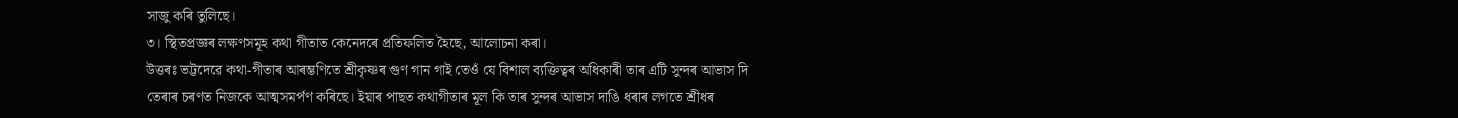সাজু কৰি তুলিছে।
৩। স্থিতপ্রজ্ঞৰ লক্ষণসমূহ কথা গীতাত কেনেদৰে প্ৰতিফলিত হৈছে, আলোচনা কৰা।
উত্তৰঃ ভট্টদেৱে কথা-গীতাৰ আৰম্ভণিতে শ্ৰীকৃষ্ণৰ গুণ গান গাই তেওঁ যে বিশাল ব্যক্তিত্বৰ অধিকাৰী তাৰ এটি সুন্দৰ আভাস দি তেৰাৰ চৰণত নিজকে আত্মসমৰ্পণ কৰিছে। ইয়াৰ পাছত কথাগীতাৰ মূল কি তাৰ সুন্দৰ আভাস দাঙি ধৰাৰ লগতে শ্ৰীধৰ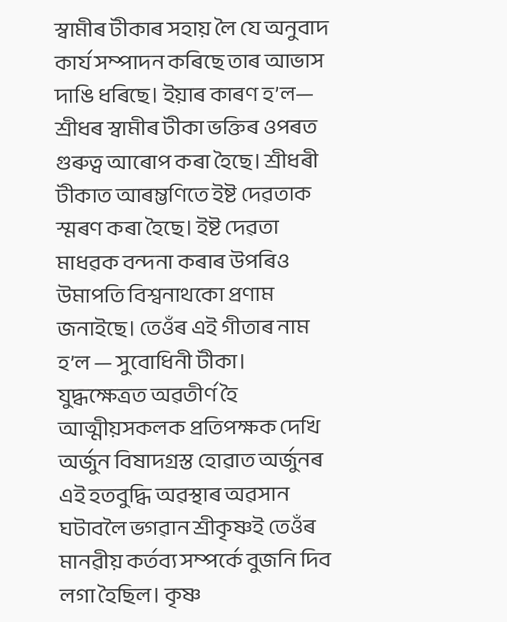স্বামীৰ টীকাৰ সহায় লৈ যে অনুবাদ কাৰ্য সম্পাদন কৰিছে তাৰ আভাস দাঙি ধৰিছে। ইয়াৰ কাৰণ হ’ল— শ্ৰীধৰ স্বামীৰ টীকা ভক্তিৰ ওপৰত গুৰুত্ব আৰোপ কৰা হৈছে। শ্ৰীধৰী টীকাত আৰম্ভণিতে ইষ্ট দেৱতাক স্মৰণ কৰা হৈছে। ইষ্ট দেৱতা মাধৱক বন্দনা কৰাৰ উপৰিও উমাপতি বিশ্বনাথকো প্রণাম জনাইছে। তেওঁৰ এই গীতাৰ নাম হ’ল — সুবোধিনী টীকা।
যুদ্ধক্ষেত্ৰত অৱতীৰ্ণ হৈ আত্মীয়সকলক প্রতিপক্ষক দেখি অর্জুন বিষাদগ্ৰস্ত হোৱাত অৰ্জুনৰ এই হতবুদ্ধি অৱস্থাৰ অৱসান ঘটাবলৈ ভগৱান শ্ৰীকৃষ্ণই তেওঁৰ মানৱীয় কৰ্তব্য সম্পর্কে বুজনি দিব লগা হৈছিল। কৃষ্ণ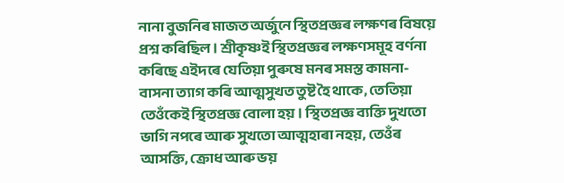নানা বুজনিৰ মাজত অৰ্জুনে স্থিতপ্রজ্ঞৰ লক্ষণৰ বিষয়ে প্রশ্ন কৰিছিল। শ্ৰীকৃষ্ণই স্থিতপ্রজ্ঞৰ লক্ষণসমূহ বৰ্ণনা কৰিছে এইদৰে যেতিয়া পুৰুষে মনৰ সমস্ত কামনা-বাসনা ত্যাগ কৰি আত্মসুখত তুষ্ট হৈ থাকে, তেতিয়া তেওঁকেই স্থিতপ্রজ্ঞ বোলা হয়। স্থিতপ্রজ্ঞ ব্যক্তি দুখতো ভাগি নপৰে আৰু সুখতো আত্মহাৰা নহয়, তেওঁৰ আসক্তি, ক্ৰোধ আৰু ভয়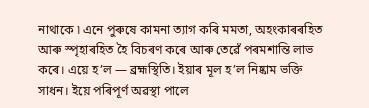নাথাকে ৷ এনে পুৰুষে কামনা ত্যাগ কৰি মমতা, অহংকাৰৰহিত আৰু স্পৃহাৰহিত হৈ বিচৰণ কৰে আৰু তেৱেঁ পৰমশান্তি লাভ কৰে। এয়ে হ’ল — ব্ৰহ্মস্থিতি। ইয়াৰ মূল হ’ল নিষ্কাম ভক্তি সাধন। ইয়ে পৰিপূৰ্ণ অৱস্থা পালে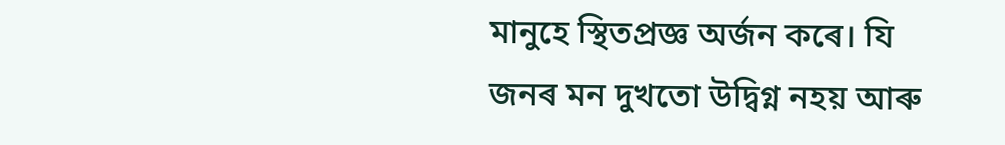মানুহে স্থিতপ্রজ্ঞ অর্জন কৰে। যি জনৰ মন দুখতো উদ্বিগ্ন নহয় আৰু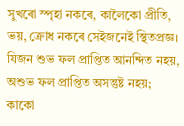সুখৰো স্পৃহা নকৰে, কালৈকো প্ৰীতি, ভয়, ক্রোধ নকৰে সেইজনেই স্থিতপ্রজ্ঞ।
যিজন শুভ ফল প্রাপ্তিত আনন্দিত নহয়, অশুভ ফল প্রাপ্তিত অসন্তুষ্ট নহয়; কাকো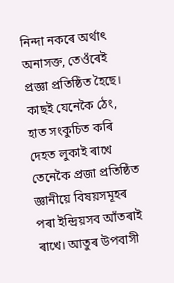নিন্দা নকৰে অৰ্থাৎ অনাসক্ত, তেওঁৰেই প্ৰজ্ঞা প্রতিষ্ঠিত হৈছে। কাছই যেনেকৈ ঠেং, হাত সংকুচিত কৰি দেহত লুকাই ৰাখে তেনেকৈ প্ৰজা প্ৰতিষ্ঠিত জ্ঞানীয়ে বিষয়সমূহৰ পৰা ইন্দ্ৰিয়সব আঁতৰাই ৰাখে। আতুৰ উপবাসী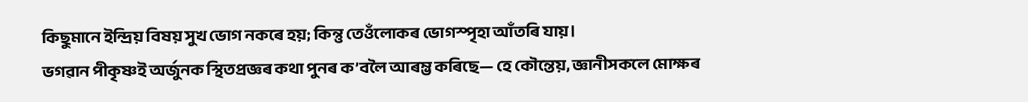কিছুমানে ইন্দ্রিয় বিষয় সুখ ভোগ নকৰে হয়; কিন্তু তেওঁলোকৰ ভোগস্পৃহা আঁতৰি যায়।
ভগৱান পীকৃষ্ণই অর্জুনক স্থিতপ্রজ্ঞৰ কথা পুনৰ ক’বলৈ আৰম্ভ কৰিছে— হে কৌন্তেয়, জ্ঞানীসকলে মোক্ষৰ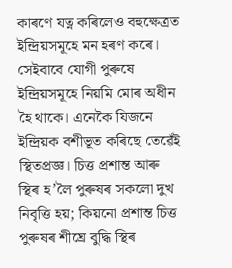কাৰণে যত্ন কৰিলেও বহুক্ষেত্ৰত ইন্দ্ৰিয়সমূহে মন হৰণ কৰে। সেইবাবে যোগী পুৰুষে ইন্দ্রিয়সমূহে নিয়মি মোৰ অধীন হৈ থাকে। এনেকৈ যিজনে ইন্দ্রিয়ক বশীভূত কৰিছে তেৱেঁই স্থিতপ্রজ্ঞ। চিত্ত প্রশান্ত আৰু স্থিৰ হ’লৈ পুৰুষৰ সকলো দুখ নিবৃত্তি হয়; কিয়নো প্রশান্ত চিত্ত পুৰুষৰ শীঘ্ৰে বুদ্ধি স্থিৰ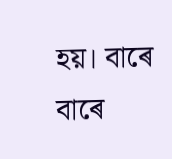হয়। বাৰে বাৰে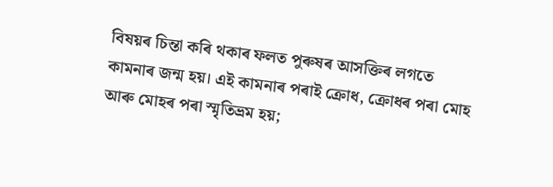বিষয়ৰ চিন্তা কৰি থকাৰ ফলত পুৰুষৰ আসক্তিৰ লগতে কামনাৰ জন্ম হয়। এই কামনাৰ পৰাই ক্রোধ, ক্ৰোধৰ পৰা মোহ আৰু মোহৰ পৰা স্মৃতিভ্ৰম হয়;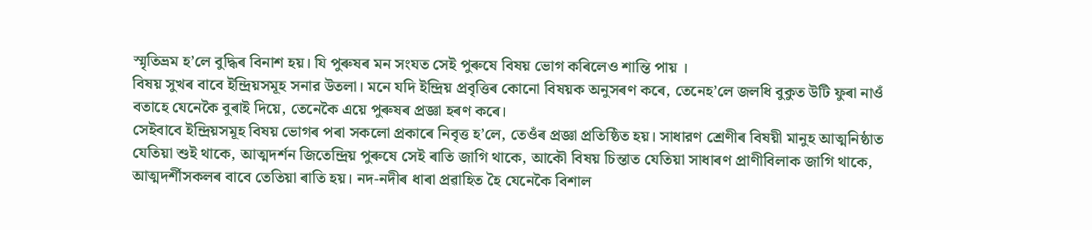স্মৃতিভ্ৰম হ’লে বুদ্ধিৰ বিনাশ হয়। যি পুৰুষৰ মন সংযত সেই পুৰুষে বিষয় ভোগ কৰিলেও শান্তি পায় ।
বিষয় সুখৰ বাবে ইন্দ্ৰিয়সমূহ সনার উতলা। মনে যদি ইন্দ্রিয় প্ৰবৃত্তিৰ কোনো বিষয়ক অনুসৰণ কৰে, তেনেহ’লে জলধি বুকুত উটি ফুৰা নাওঁ বতাহে যেনেকৈ বুৰাই দিয়ে, তেনেকৈ এয়ে পুৰুষৰ প্ৰজ্ঞা হৰণ কৰে।
সেইবাবে ইন্দ্রিয়সমূহ বিষয় ভোগৰ পৰা সকলো প্ৰকাৰে নিবৃত্ত হ’লে, তেওঁৰ প্ৰজ্ঞা প্রতিষ্ঠিত হয়। সাধারণ শ্রেণীৰ বিষয়ী মানুহ আত্মনিষ্ঠাত যেতিয়া শুই থাকে, আত্মদর্শন জিতেন্দ্ৰিয় পুৰুষে সেই ৰাতি জাগি থাকে, আকৌ বিষয় চিন্তাত যেতিয়া সাধাৰণ প্ৰাণীবিলাক জাগি থাকে, আত্মদর্শীসকলৰ বাবে তেতিয়া ৰাতি হয়। নদ-নদীৰ ধাৰা প্ৰৱাহিত হৈ যেনেকৈ বিশাল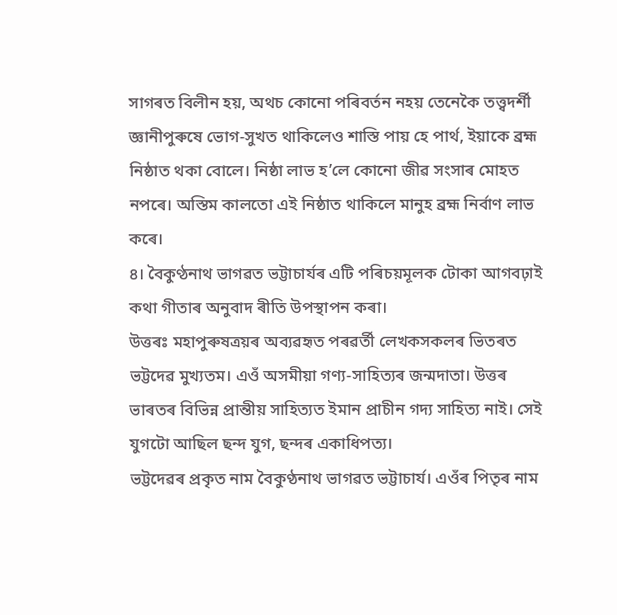সাগৰত বিলীন হয়, অথচ কোনো পৰিবৰ্তন নহয় তেনেকৈ তত্ত্বদর্শী জ্ঞানীপুৰুষে ভোগ-সুখত থাকিলেও শাস্তি পায় হে পার্থ, ইয়াকে ব্ৰহ্ম নিষ্ঠাত থকা বোলে। নিষ্ঠা লাভ হ’লে কোনো জীৱ সংসাৰ মোহত নপৰে। অস্তিম কালতো এই নিষ্ঠাত থাকিলে মানুহ ব্রহ্ম নির্বাণ লাভ কৰে।
৪। বৈকুণ্ঠনাথ ভাগৱত ভট্টাচাৰ্যৰ এটি পৰিচয়মূলক টোকা আগবঢ়াই কথা গীতাৰ অনুবাদ ৰীতি উপস্থাপন কৰা।
উত্তৰঃ মহাপুৰুষত্ৰয়ৰ অব্যৱহৃত পৰৱৰ্তী লেখকসকলৰ ভিতৰত ভট্টদেৱ মুখ্যতম। এওঁ অসমীয়া গণ্য-সাহিত্যৰ জন্মদাতা। উত্তৰ ভাৰতৰ বিভিন্ন প্রান্তীয় সাহিত্যত ইমান প্রাচীন গদ্য সাহিত্য নাই। সেই যুগটো আছিল ছন্দ যুগ, ছন্দৰ একাধিপত্য।
ভট্টদেৱৰ প্ৰকৃত নাম বৈকুণ্ঠনাথ ভাগৱত ভট্টাচার্য। এওঁৰ পিতৃৰ নাম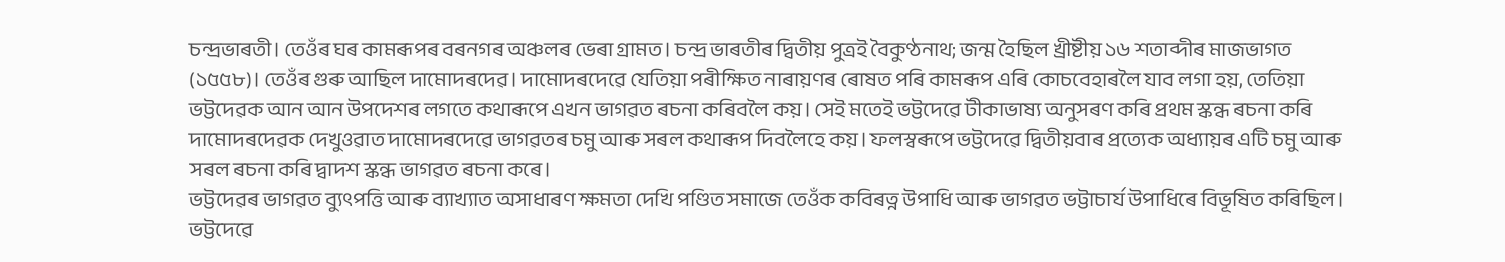চন্দ্ৰভাৰতী। তেওঁৰ ঘৰ কামৰূপৰ বৰনগৰ অঞ্চলৰ ভেৰা গ্ৰামত। চন্দ্ৰ ভাৰতীৰ দ্বিতীয় পুত্ৰই বৈকুণ্ঠনাথ; জন্ম হৈছিল খ্ৰীষ্টীয় ১৬ শতাব্দীৰ মাজভাগত (১৫৫৮)। তেওঁৰ গুৰু আছিল দামোদৰদেৱ। দামোদৰদেৱে যেতিয়া পৰীক্ষিত নাৰায়ণৰ ৰোষত পৰি কামৰূপ এৰি কোচবেহাৰলৈ যাব লগা হয়, তেতিয়া ভট্টদেৱক আন আন উপদেশৰ লগতে কথাৰূপে এখন ভাগৱত ৰচনা কৰিবলৈ কয়। সেই মতেই ভট্টদেৱে টীকাভাষ্য অনুসৰণ কৰি প্ৰথম স্কন্ধ ৰচনা কৰি দামোদৰদেৱক দেখুওৱাত দামোদৰদেৱে ভাগৱতৰ চমু আৰু সৰল কথাৰূপ দিবলৈহে কয়। ফলস্বৰূপে ভট্টদেৱে দ্বিতীয়বাৰ প্রত্যেক অধ্যায়ৰ এটি চমু আৰু সৰল ৰচনা কৰি দ্বাদশ স্কন্ধ ভাগৱত ৰচনা কৰে।
ভট্টদেৱৰ ভাগৱত ব্যুৎপত্তি আৰু ব্যাখ্যাত অসাধাৰণ ক্ষমতা দেখি পণ্ডিত সমাজে তেওঁক কবিৰত্ন উপাধি আৰু ভাগৱত ভট্টাচার্য উপাধিৰে বিভূষিত কৰিছিল। ভট্টদেৱে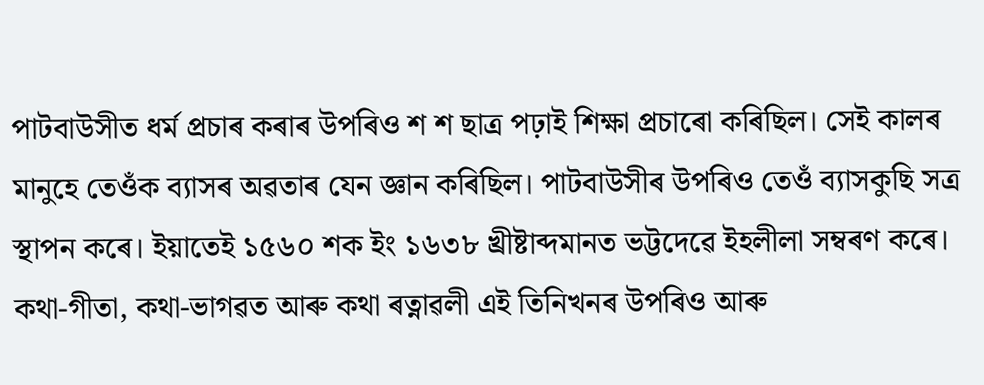পাটবাউসীত ধৰ্ম প্ৰচাৰ কৰাৰ উপৰিও শ শ ছাত্ৰ পঢ়াই শিক্ষা প্ৰচাৰো কৰিছিল। সেই কালৰ মানুহে তেওঁক ব্যাসৰ অৱতাৰ যেন জ্ঞান কৰিছিল। পাটবাউসীৰ উপৰিও তেওঁ ব্যাসকুছি সত্ৰ স্থাপন কৰে। ইয়াতেই ১৫৬০ শক ইং ১৬৩৮ খ্ৰীষ্টাব্দমানত ভট্টদেৱে ইহলীলা সম্বৰণ কৰে।
কথা-গীতা, কথা-ভাগৱত আৰু কথা ৰত্নাৱলী এই তিনিখনৰ উপৰিও আৰু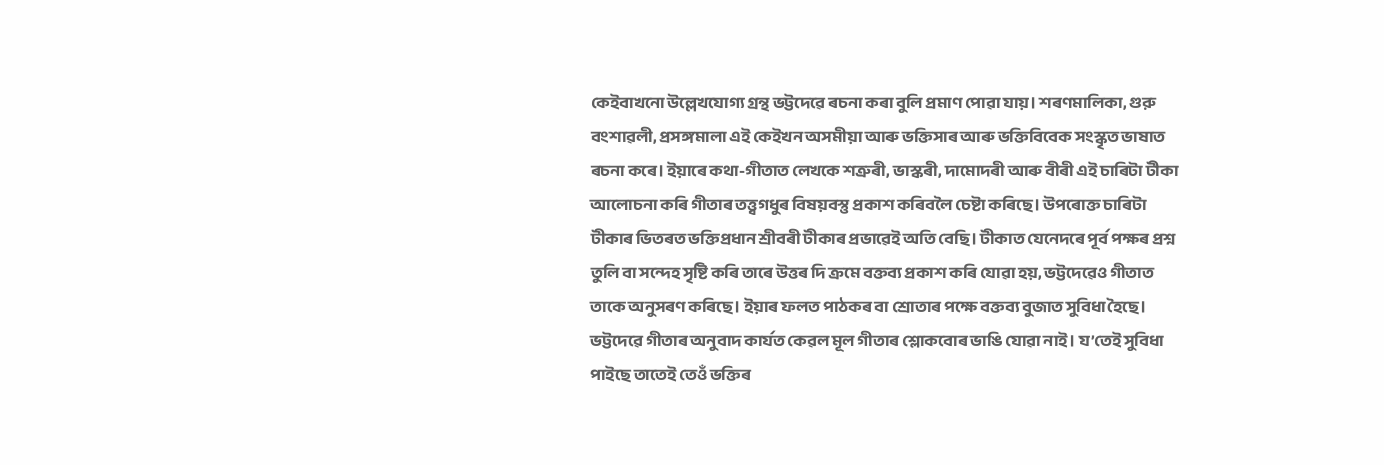কেইবাখনো উল্লেখযোগ্য গ্রন্থ ভট্টদেৱে ৰচনা কৰা বুলি প্ৰমাণ পোৱা যায়। শৰণমালিকা, গুরু বংশাৱলী, প্রসঙ্গমালা এই কেইখন অসমীয়া আৰু ভক্তিসাৰ আৰু ভক্তিবিবেক সংস্কৃত ভাষাত ৰচনা কৰে। ইয়াৰে কথা-গীতাত লেখকে শত্ৰুৰী, ভাস্কৰী, দামোদৰী আৰু বীৰী এই চাৰিটা টীকা আলোচনা কৰি গীতাৰ তত্ত্বগধুৰ বিষয়বস্তু প্রকাশ কৰিবলৈ চেষ্টা কৰিছে। উপৰোক্ত চাৰিটা টীকাৰ ভিতৰত ভক্তিপ্ৰধান শ্ৰীবৰী টীকাৰ প্ৰভাৱেই অতি বেছি। টীকাত যেনেদৰে পূৰ্ব পক্ষৰ প্রশ্ন তুলি বা সন্দেহ সৃষ্টি কৰি তাৰে উত্তৰ দি ক্ৰমে বক্তব্য প্ৰকাশ কৰি যোৱা হয়, ভট্টদেৱেও গীতাত তাকে অনুসৰণ কৰিছে। ইয়াৰ ফলত পাঠকৰ বা শ্ৰোতাৰ পক্ষে বক্তব্য বুজাত সুবিধা হৈছে।
ভট্টদেৱে গীতাৰ অনুবাদ কার্যত কেৱল মূল গীতাৰ শ্লোকবোৰ ভাঙি যোৱা নাই। য’তেই সুবিধা পাইছে তাতেই তেওঁ ভক্তিৰ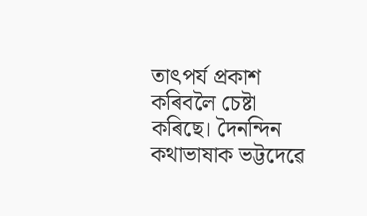তাৎপৰ্য প্ৰকাশ কৰিবলৈ চেষ্টা কৰিছে। দৈনন্দিন কথাভাষাক ভট্টদেৱে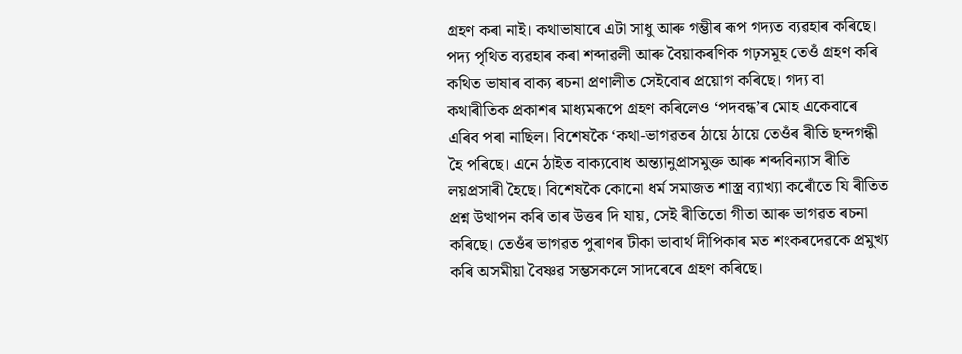গ্ৰহণ কৰা নাই। কথাভাষাৰে এটা সাধু আৰু গম্ভীৰ ৰূপ গদ্যত ব্যৱহাৰ কৰিছে। পদ্য পৃথিত ব্যৱহাৰ কৰা শব্দাৱলী আৰু বৈয়াকৰণিক গঢ়সমূহ তেওঁ গ্ৰহণ কৰি কথিত ভাষাৰ বাক্য ৰচনা প্ৰণালীত সেইবোৰ প্ৰয়োগ কৰিছে। গদ্য বা কথাৰীতিক প্ৰকাশৰ মাধ্যমৰূপে গ্ৰহণ কৰিলেও ‘পদবন্ধ’ৰ মোহ একেবাৰে এৰিব পৰা নাছিল। বিশেষকৈ ‘কথা-ভাগৱতৰ ঠায়ে ঠায়ে তেওঁৰ ৰীতি ছন্দগন্ধী হৈ পৰিছে। এনে ঠাইত বাক্যবোধ অন্ত্যানুপ্রাসমুক্ত আৰু শব্দবিন্যাস ৰীতি লয়প্ৰসাৰী হৈছে। বিশেষকৈ কোনো ধর্ম সমাজত শাস্ত্ৰ ব্যাখ্যা কৰোঁতে যি ৰীতিত প্রশ্ন উত্থাপন কৰি তাৰ উত্তৰ দি যায়, সেই ৰীতিতো গীতা আৰু ভাগৱত ৰচনা কৰিছে। তেওঁৰ ভাগৱত পুৰাণৰ টীকা ভাবাৰ্থ দীপিকাৰ মত শংকৰদেৱকে প্ৰমুখ্য কৰি অসমীয়া বৈষ্ণৱ সম্ভসকলে সাদৰেৰে গ্ৰহণ কৰিছে।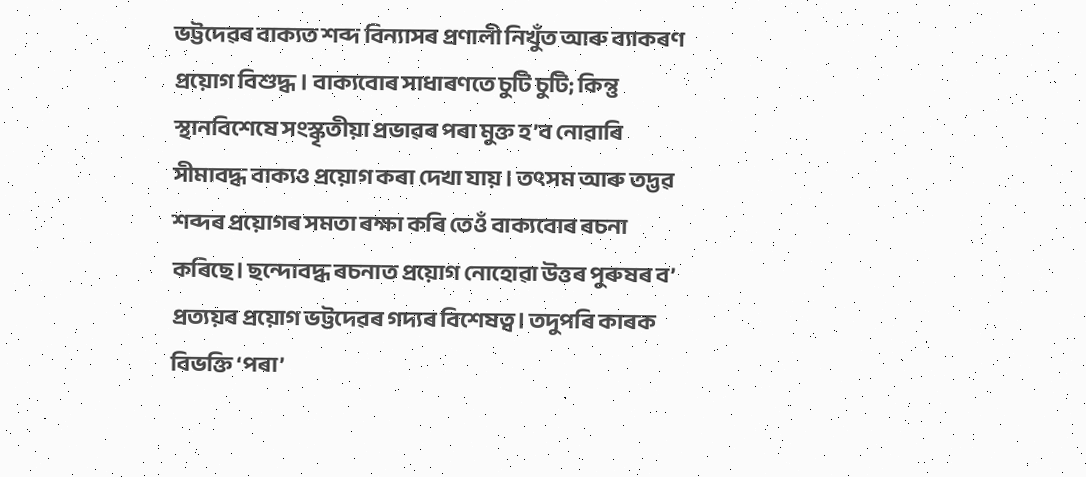ভট্টদেৱৰ বাক্যত শব্দ বিন্যাসৰ প্ৰণালী নিখুঁত আৰু ব্যাকৰণ প্ৰয়োগ বিশুদ্ধ। বাক্যবোৰ সাধাৰণতে চুটি চুটি; কিন্তু স্থানবিশেষে সংস্কৃতীয়া প্ৰভাৱৰ পৰা মুক্ত হ’ব নোৱাৰি সীমাবদ্ধ বাক্যও প্রয়োগ কৰা দেখা যায়। তৎসম আৰু তদ্ভৱ শব্দৰ প্ৰয়োগৰ সমতা ৰক্ষা কৰি তেওঁ বাক্যবোৰ ৰচনা কৰিছে। ছন্দোবদ্ধ ৰচনাত প্ৰয়োগ নোহোৱা উত্তৰ পুৰুষৰ ব’ প্রত্যয়ৰ প্ৰয়োগ ভট্টদেৱৰ গদ্যৰ বিশেষত্ব। তদুপৰি কাৰক বিভক্তি ‘পৰা’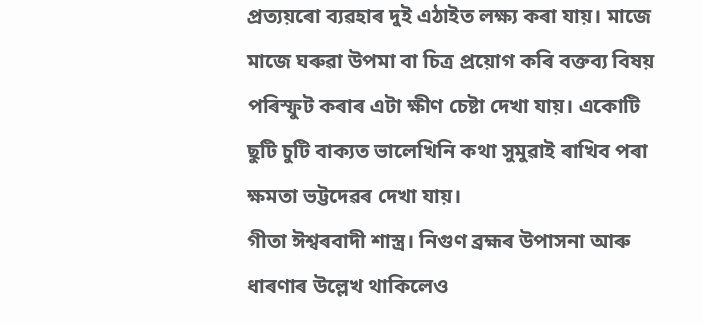প্রত্যয়ৰো ব্যৱহাৰ দুই এঠাইত লক্ষ্য কৰা যায়। মাজে মাজে ঘৰুৱা উপমা বা চিত্র প্রয়োগ কৰি বক্তব্য বিষয় পৰিস্ফুট কৰাৰ এটা ক্ষীণ চেষ্টা দেখা যায়। একোটি ছুটি চুটি বাক্যত ভালেখিনি কথা সুমুৱাই ৰাখিব পৰা ক্ষমতা ভট্টদেৱৰ দেখা যায়।
গীতা ঈশ্বৰবাদী শাস্ত্ৰ। নিগুণ ব্ৰহ্মৰ উপাসনা আৰু ধাৰণাৰ উল্লেখ থাকিলেও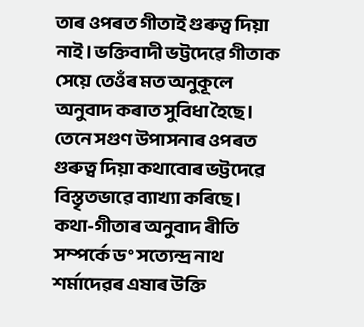তাৰ ওপৰত গীতাই গুৰুত্ব দিয়া নাই। ভক্তিবাদী ভট্টদেৱে গীতাক সেয়ে তেওঁৰ মত অনুকূলে অনুবাদ কৰাত সুবিধা হৈছে। তেনে সগুণ উপাসনাৰ ওপৰত গুৰুত্ব দিয়া কথাবোৰ ভট্টদেৱে বিস্তৃতভাৱে ব্যাখ্যা কৰিছে।
কথা-গীতাৰ অনুবাদ ৰীতি সম্পর্কে ড° সত্যেন্দ্ৰ নাথ শৰ্মাদেৱৰ এষাৰ উক্তি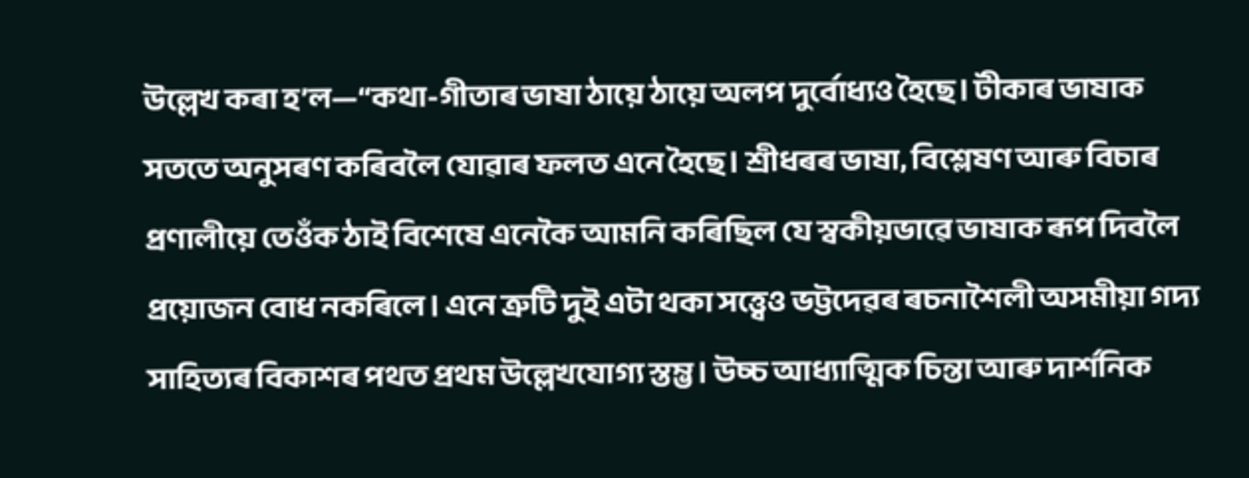উল্লেখ কৰা হ’ল—“কথা-গীতাৰ ভাষা ঠায়ে ঠায়ে অলপ দুর্বোধ্যও হৈছে। টীকাৰ ভাষাক সততে অনুসৰণ কৰিবলৈ যোৱাৰ ফলত এনে হৈছে। শ্ৰীধৰৰ ভাষা, বিশ্লেষণ আৰু বিচাৰ প্ৰণালীয়ে তেওঁক ঠাই বিশেষে এনেকৈ আমনি কৰিছিল যে স্বকীয়ভাৱে ভাষাক ৰূপ দিবলৈ প্ৰয়োজন বোধ নকৰিলে। এনে ত্রুটি দুই এটা থকা সত্ত্বেও ভট্টদেৱৰ ৰচনাশৈলী অসমীয়া গদ্য সাহিত্যৰ বিকাশৰ পথত প্ৰথম উল্লেখযোগ্য স্তম্ভ। উচ্চ আধ্যাত্মিক চিন্তা আৰু দার্শনিক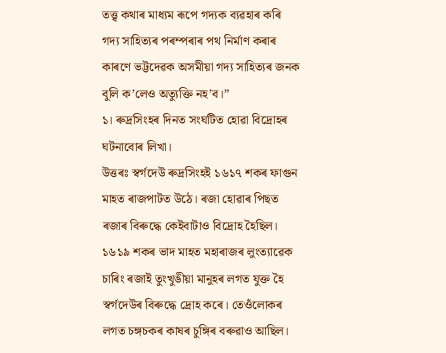তত্ত্ব কথাৰ মাধ্যম ৰূপে গদ্যক ব্যৱহাৰ কৰি গদ্য সাহিত্যৰ পৰম্পৰাৰ পথ নিৰ্মাণ কৰাৰ কাৰণে ভট্টদেৱক অসমীয়া গদ্য সাহিত্যৰ জনক বুলি ক’লেও অত্যুক্তি নহ’ব।”
১। ৰুদ্ৰসিংহৰ দিনত সংঘটিত হোৱা বিদ্ৰোহৰ ঘটনাবোৰ লিখা।
উত্তৰঃ স্বৰ্গদেউ ৰুদ্ৰসিংহই ১৬১৭ শকৰ ফাগুন মাহত ৰাজপাটত উঠে। ৰজা হোৱাৰ পিছত ৰজাৰ বিৰুদ্ধে কেইবাটাও বিদ্ৰোহ হৈছিল। ১৬১৯ শকৰ ভাদ মাহত মহাৰাজৰ লুংত্যাৱেক চাৰিং ৰজাই তুংখুঙীয়া মানুহৰ লগত যুক্ত হৈ স্বৰ্গদেউৰ বিৰুদ্ধে দ্ৰোহ কৰে। তেওঁলোকৰ লগত চঙ্গচকৰ কাষৰ চুঙ্গিৰ বৰুৱাও আছিল।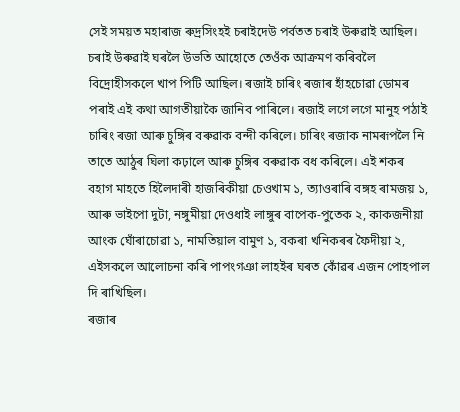সেই সময়ত মহাৰাজ ৰুদ্ৰসিংহই চৰাইদেউ পৰ্বতত চৰাই উৰুৱাই আছিল। চৰাই উৰুৱাই ঘৰলৈ উভতি আহোতে তেওঁক আক্ৰমণ কৰিবলৈ বিদ্রোহীসকলে খাপ পিটি আছিল। ৰজাই চাৰিং ৰজাৰ হাঁহচোৱা ডোমৰ পৰাই এই কথা আগতীয়াকৈ জানিব পাৰিলে। ৰজাই লগে লগে মানুহ পঠাই চাৰিং ৰজা আৰু চুঙ্গিৰ বৰুৱাক বন্দী কৰিলে। চাৰিং ৰজাক নামৰূপলৈ নি তাতে আঠুৰ ঘিলা কঢ়ালে আৰু চুঙ্গিৰ বৰুৱাক বধ কৰিলে। এই শকৰ বহাগ মাহতে হিলৈদাৰী হাজৰিকীয়া চেওখাম ১, ত্যাওৰাৰি বঙ্গহ ৰামজয় ১, আৰু ভাইপো দুটা, নঙ্গুমীয়া দেওধাই লাঙ্গুৰ বাপেক-পুতেক ২, কাকজনীয়া আংক ঘোঁৰাচোৱা ১, নামতিয়াল বামুণ ১, বকৰা খনিকৰৰ ফৈদীয়া ২, এইসকলে আলোচনা কৰি পাপংগঞা লাহইৰ ঘৰত কোঁৱৰ এজন পোহপাল দি ৰাখিছিল।
ৰজাৰ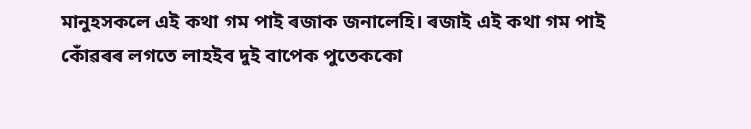মানুহসকলে এই কথা গম পাই ৰজাক জনালেহি। ৰজাই এই কথা গম পাই কোঁৱৰৰ লগতে লাহইব দুই বাপেক পুতেককো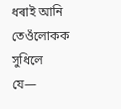ধৰাই আনি তেওঁলোকক সুধিলে যে—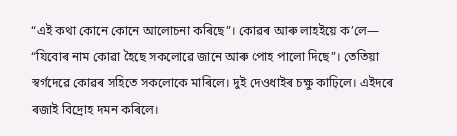“এই কথা কোনে কোনে আলোচনা কৰিছে”। কোৱৰ আৰু লাহইয়ে ক’লে— “যিবোৰ নাম কোৱা হৈছে সকলোৱে জানে আৰু পোহ পালো দিছে”। তেতিয়া স্বৰ্গদেৱে কোৱৰ সহিতে সকলোকে মাৰিলে। দুই দেওধাইৰ চক্ষু কাঢ়িলে। এইদৰে ৰজাই বিদ্রোহ দমন কৰিলে।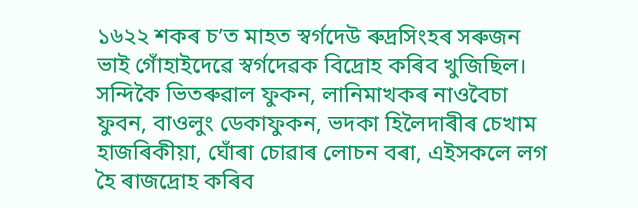১৬২২ শকৰ চ’ত মাহত স্বৰ্গদেউ ৰুদ্ৰসিংহৰ সৰুজন ভাই গোঁহাইদেৱে স্বৰ্গদেৱক বিদ্রোহ কৰিব খুজিছিল। সন্দিকৈ ভিতৰুৱাল ফুকন, লানিমাখকৰ নাওবৈচা ফুবন, বাওলুং ডেকাফুকন, ভদকা হিলৈদাৰীৰ চেখাম হাজৰিকীয়া, ঘোঁৰা চোৱাৰ লোচন বৰা, এইসকলে লগ হৈ ৰাজদ্ৰোহ কৰিব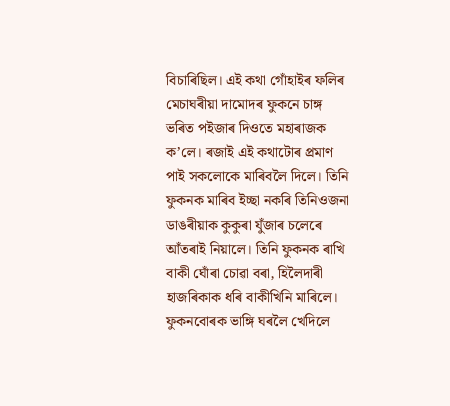বিচাৰিছিল। এই কথা গোঁহাইৰ ফলিৰ মেচাঘৰীয়া দামোদৰ ফুকনে চাঙ্গ ভৰিত পইজাৰ দিওতে মহাৰাজক ক’লে। ৰজাই এই কথাটোৰ প্ৰমাণ পাই সকলোকে মাৰিবলৈ দিলে। তিনি ফুকনক মাৰিব ইচ্ছা নকৰি তিনিওজনা ডাঙৰীয়াক কুকুৰা যুঁজাৰ চলেৰে আঁতৰাই নিয়ালে। তিনি ফুকনক ৰাখি বাকী ঘোঁৰা চোৱা বৰা, হিলৈদাৰী হাজৰিকাক ধৰি বাকীখিনি মাৰিলে। ফুকনবোৰক ভাঙ্গি ঘৰলৈ খেদিলে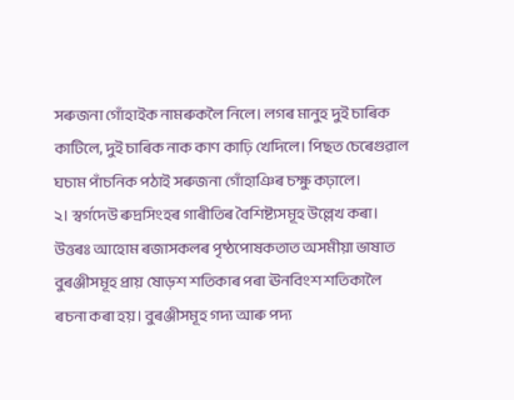সৰুজনা গোঁহাইক নামৰুকলৈ নিলে। লগৰ মানুহ দুই চাৰিক কাটিলে, দুই চাৰিক নাক কাণ কাঢ়ি খেদিলে। পিছত চেৰেগুৱাল ঘচাম পাঁচনিক পঠাই সৰুজনা গোঁহাঞিৰ চক্ষু কঢ়ালে।
২। স্বৰ্গদেউ ৰুদ্ৰসিংহৰ গাৰীতিৰ বৈশিষ্ট্যসমূহ উল্লেখ কৰা।
উত্তৰঃ আহোম ৰজাসকলৰ পৃষ্ঠপোষকতাত অসমীয়া ভাষাত বুৰঞ্জীসমূহ প্রায় ষোড়শ শতিকাৰ পৰা ঊনবিংশ শতিকালৈ ৰচনা কৰা হয়। বুৰঞ্জীসমূহ গদ্য আৰু পদ্য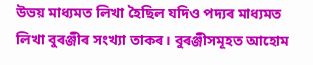উভয় মাধ্যমত লিখা হৈছিল যদিও পদ্যৰ মাধ্যমত লিখা বুৰঞ্জীৰ সংখ্যা তাকৰ। বুৰঞ্জীসমূহত আহোম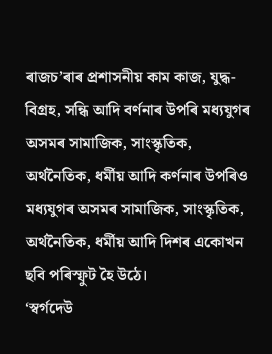ৰাজচ’ৰাৰ প্রশাসনীয় কাম কাজ, যুদ্ধ-বিগ্ৰহ, সন্ধি আদি বৰ্ণনাৰ উপৰি মধ্যযুগৰ অসমৰ সামাজিক, সাংস্কৃতিক, অর্থনৈতিক, ধর্মীয় আদি কৰ্ণনাৰ উপৰিও মধ্যযুগৰ অসমৰ সামাজিক, সাংস্কৃতিক, অর্থনৈতিক, ধর্মীয় আদি দিশৰ একোখন ছবি পৰিস্ফুট হৈ উঠে।
‘স্বৰ্গদেউ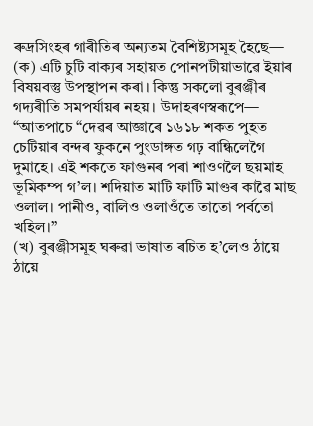ৰুদ্ৰসিংহৰ গাৰীতিৰ অন্যতম বৈশিষ্ট্যসমূহ হৈছে—
(ক) এটি চুটি বাক্যৰ সহায়ত পোনপটীয়াভাৱে ইয়াৰ বিষয়বস্তু উপস্থাপন কৰা। কিন্তু সকলো বুৰঞ্জীৰ গদ্যৰীতি সমপৰ্যায়ৰ নহয়। উদাহৰণস্বৰূপে— “আতপাচে “দেৱৰ আজ্ঞাৰে ১৬১৮ শকত পুহত চেটিয়াৰ বন্দৰ ফুকনে পুংডাঙ্গত গঢ় বান্ধিলেগৈ দুমাহে। এই শকতে ফাগুনৰ পৰা শাওণলৈ ছয়মাহ ভূমিকম্প গ’ল। শদিয়াত মাটি ফাটি মাণ্ডৰ কাৱৈ মাছ ওলাল। পানীও, বালিও ওলাওঁতে তাতো পৰ্বতো খহিল।”
(খ) বুৰঞ্জীসমূহ ঘৰুৱা ভাষাত ৰচিত হ’লেও ঠায়ে ঠায়ে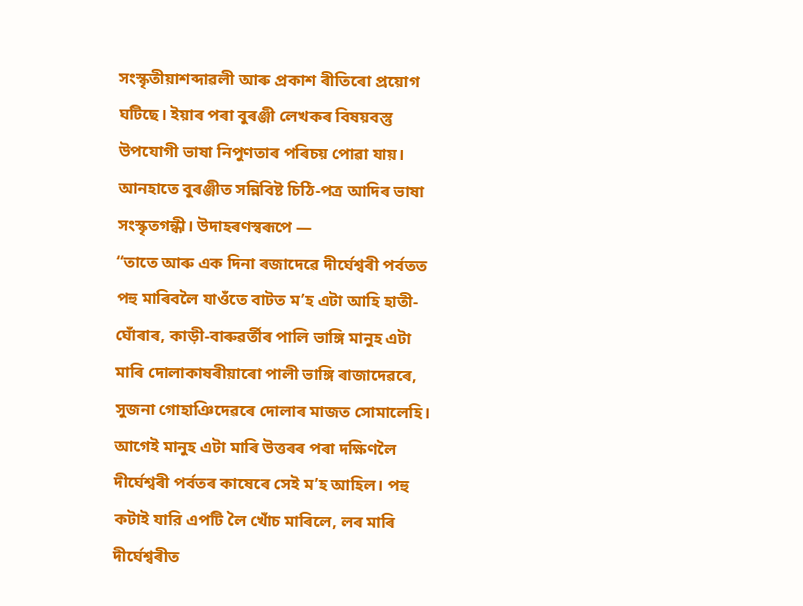সংস্কৃতীয়াশব্দাৱলী আৰু প্ৰকাশ ৰীতিৰো প্ৰয়োগ ঘটিছে। ইয়াৰ পৰা বুৰঞ্জী লেখকৰ বিষয়বস্তু উপযোগী ভাষা নিপুণতাৰ পৰিচয় পোৱা যায়। আনহাতে বুৰঞ্জীত সন্নিবিষ্ট চিঠি-পত্ৰ আদিৰ ভাষা সংস্কৃতগন্ধী। উদাহৰণস্বৰূপে ―
“তাতে আৰু এক দিনা ৰজাদেৱে দীর্ঘেশ্বৰী পৰ্বতত পহু মাৰিবলৈ যাওঁতে বাটত ম’হ এটা আহি হাতী-ঘোঁৰাৰ, কাড়ী-বাৰুৱর্তীৰ পালি ভাঙ্গি মানুহ এটা মাৰি দোলাকাষৰীয়াৰো পালী ভাঙ্গি ৰাজাদেৱৰে, সুজনা গোহাঞিদেৱৰে দোলাৰ মাজত সোমালেহি। আগেই মানুহ এটা মাৰি উত্তৰৰ পৰা দক্ষিণলৈ দীর্ঘেশ্বৰী পৰ্বতৰ কাষেৰে সেই ম’হ আহিল। পহু কটাই যারি এপটি লৈ খোঁচ মাৰিলে, লৰ মাৰি দীর্ঘেশ্বৰীত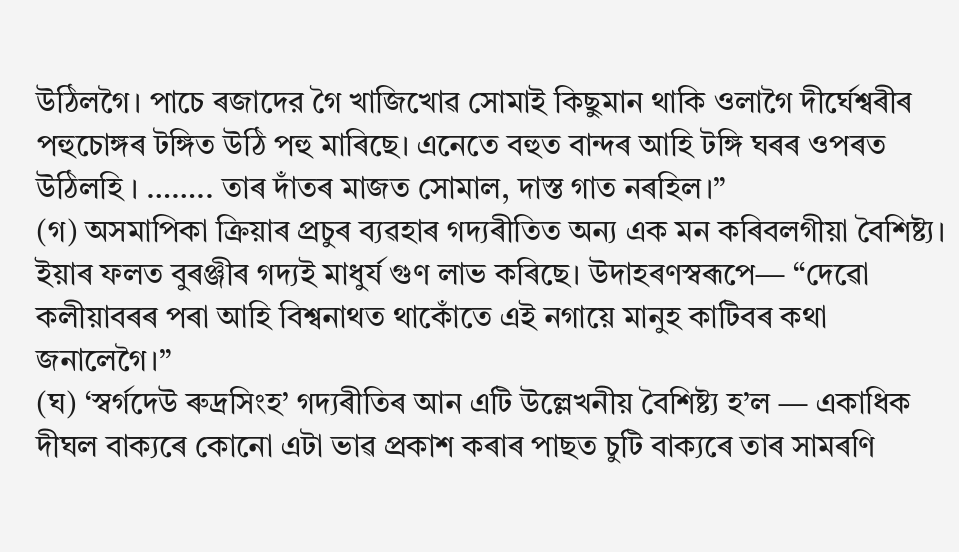উঠিলগৈ। পাচে ৰজাদের গৈ খাজিখোৱ সোমাই কিছুমান থাকি ওলাগৈ দীৰ্ঘেশ্বৰীৰ পহুচোঙ্গৰ টঙ্গিত উঠি পহু মাৰিছে। এনেতে বহুত বান্দৰ আহি টঙ্গি ঘৰৰ ওপৰত উঠিলহি । …….. তাৰ দাঁতৰ মাজত সোমাল, দাস্ত গাত নৰহিল।”
(গ) অসমাপিকা ক্ৰিয়াৰ প্ৰচুৰ ব্যৱহাৰ গদ্যৰীতিত অন্য এক মন কৰিবলগীয়া বৈশিষ্ট্য। ইয়াৰ ফলত বুৰঞ্জীৰ গদ্যই মাধুৰ্য গুণ লাভ কৰিছে। উদাহৰণস্বৰূপে— “দেৱো কলীয়াবৰৰ পৰা আহি বিশ্বনাথত থাকোঁতে এই নগায়ে মানুহ কাটিবৰ কথা জনালেগৈ।”
(ঘ) ‘স্বৰ্গদেউ ৰুদ্ৰসিংহ’ গদ্যৰীতিৰ আন এটি উল্লেখনীয় বৈশিষ্ট্য হ’ল — একাধিক দীঘল বাক্যৰে কোনো এটা ভাৱ প্ৰকাশ কৰাৰ পাছত চুটি বাক্যৰে তাৰ সামৰণি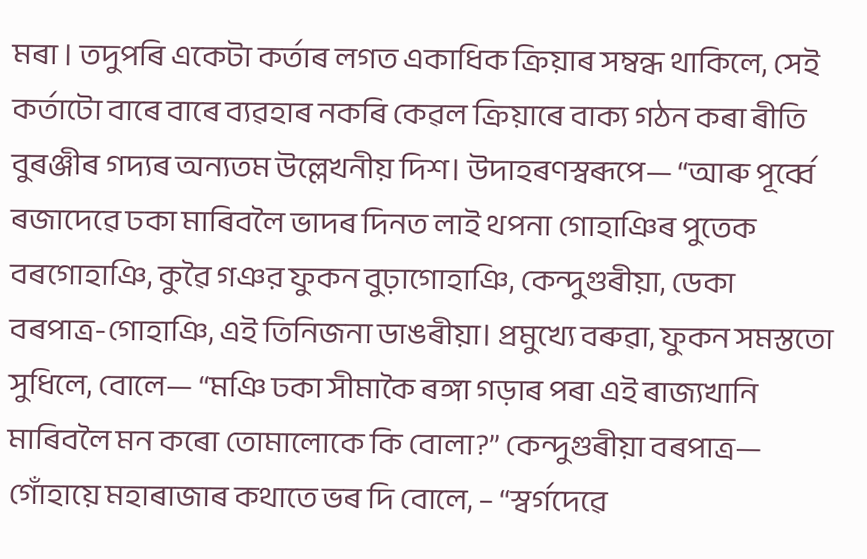মৰা । তদুপৰি একেটা কৰ্তাৰ লগত একাধিক ক্ৰিয়াৰ সম্বন্ধ থাকিলে, সেই কৰ্তাটো বাৰে বাৰে ব্যৱহাৰ নকৰি কেৱল ক্ৰিয়াৰে বাক্য গঠন কৰা ৰীতি বুৰঞ্জীৰ গদ্যৰ অন্যতম উল্লেখনীয় দিশ। উদাহৰণস্বৰূপে— “আৰু পূৰ্ব্বে ৰজাদেৱে ঢকা মাৰিবলৈ ভাদৰ দিনত লাই থপনা গোহাঞিৰ পুতেক বৰগোহাঞি, কুৱৈ গঞর ফুকন বুঢ়াগোহাঞি, কেন্দুগুৰীয়া, ডেকা বৰপাত্ৰ-গোহাঞি, এই তিনিজনা ডাঙৰীয়া। প্ৰমুখ্যে বৰুৱা, ফুকন সমস্ততো সুধিলে, বোলে— “মঞি ঢকা সীমাকৈ ৰঙ্গা গড়াৰ পৰা এই ৰাজ্যখানি মাৰিবলৈ মন কৰো তোমালোকে কি বোলা?” কেন্দুগুৰীয়া বৰপাত্ৰ— গোঁহায়ে মহাৰাজাৰ কথাতে ভৰ দি বোলে, – “স্বৰ্গদেৱে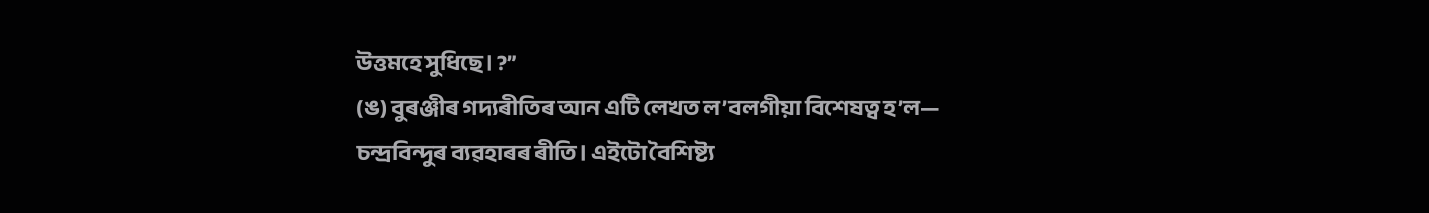উত্তমহে সুধিছে। ?”
(ঙ) বুৰঞ্জীৰ গদ্যৰীতিৰ আন এটি লেখত ল’বলগীয়া বিশেষত্ব হ’ল— চন্দ্ৰবিন্দুৰ ব্যৱহাৰৰ ৰীতি। এইটো বৈশিষ্ট্য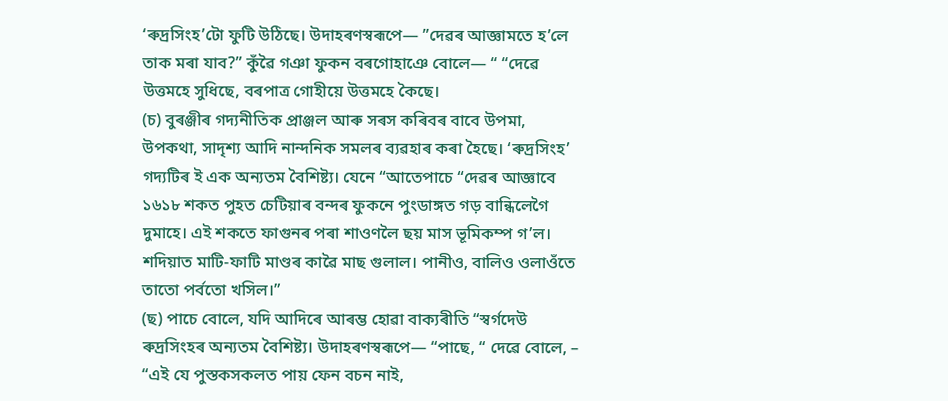‘ৰুদ্ৰসিংহ’টো ফুটি উঠিছে। উদাহৰণস্বৰূপে— ”দেৱৰ আজ্ঞামতে হ’লে তাক মৰা যাব?” কুঁৱৈ গঞা ফুকন বৰগোহাঞে বোলে— “ “দেৱে উত্তমহে সুধিছে, বৰপাত্ৰ গোহীয়ে উত্তমহে কৈছে।
(চ) বুৰঞ্জীৰ গদ্যনীতিক প্রাঞ্জল আৰু সৰস কৰিবৰ বাবে উপমা, উপকথা, সাদৃশ্য আদি নান্দনিক সমলৰ ব্যৱহাৰ কৰা হৈছে। ‘ৰুদ্ৰসিংহ’ গদ্যটিৰ ই এক অন্যতম বৈশিষ্ট্য। যেনে “আতেপাচে “দেৱৰ আজ্ঞাবে ১৬১৮ শকত পুহত চেটিয়াৰ বন্দৰ ফুকনে পুংডাঙ্গত গড় বান্ধিলেগৈ দুমাহে। এই শকতে ফাগুনৰ পৰা শাওণলৈ ছয় মাস ভূমিকম্প গ’ল। শদিয়াত মাটি-ফাটি মাণ্ডৰ কাৱৈ মাছ গুলাল। পানীও, বালিও ওলাওঁতে তাতো পর্বতো খসিল।”
(ছ) পাচে বোলে, যদি আদিৰে আৰম্ভ হোৱা বাক্যৰীতি “স্বৰ্গদেউ ৰুদ্ৰসিংহৰ অন্যতম বৈশিষ্ট্য। উদাহৰণস্বৰূপে— “পাছে, “ দেৱে বোলে, – “এই যে পুস্তকসকলত পায় ফেন বচন নাই,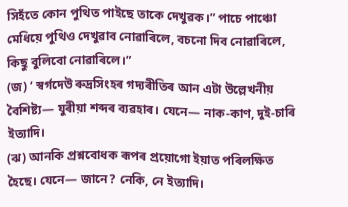সিহঁতে কোন পুথিত পাইছে তাকে দেখুৱক।” পাচে পাঞ্চো মেধিয়ে পুথিও দেখুৱাব নোৱাৰিলে, বচনো দিব নোৱাৰিলে, কিছু বুলিবো নোৱাৰিলে।”
(জ) ‘ স্বৰ্গদেউ ৰুদ্ৰসিংহৰ গদ্যৰীতিৰ আন এটা উল্লেখনীয় বৈশিষ্ট্য— যুৰীয়া শব্দৰ ব্যৱহাৰ। যেনে— নাক-কাণ, দুই-চাৰি ইত্যাদি।
(ঝ) আনকি প্রশ্নবোধক ৰূপৰ প্ৰয়োগো ইয়াত পৰিলক্ষিত হৈছে। যেনে— জানে? নেকি, নে ইত্যাদি।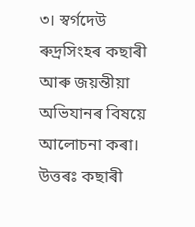৩। স্বৰ্গদেউ ৰুদ্ৰসিংহৰ কছাৰী আৰু জয়ন্তীয়া অভিযানৰ বিষয়ে আলোচনা কৰা।
উত্তৰঃ কছাৰী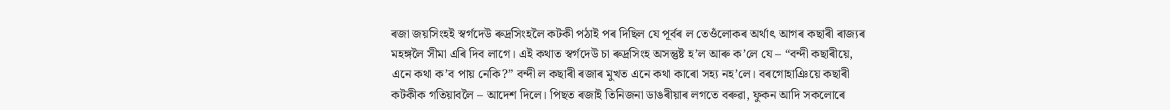ৰজা জয়সিংহই স্বৰ্গদেউ ৰুদ্ৰসিংহলৈ কটকী পঠাই পৰ দিছিল যে পূৰ্বৰ ল তেওঁলোকৰ অৰ্থাৎ আগৰ কছাৰী ৰাজ্যৰ মহঙ্গলৈ সীমা এৰি দিব লাগে। এই কথাত স্বৰ্গদেউ চা ৰুদ্ৰসিংহ অসন্তুষ্ট হ’ল আৰু ক’লে যে – “বন্দী কছাৰীয়ে, এনে কথা ক’ব পায় নেকি?” বন্দী ল কছাৰী ৰজাৰ মুখত এনে কথা কাৰো সহ্য নহ’লে। বৰগোহাঞিয়ে কছাৰী কটকীক গতিয়াবলৈ – আদেশ দিলে। পিছত ৰজাই তিনিজনা ডাঙৰীয়াৰ লগতে বৰুৱা, ফুকন আদি সকলোৰে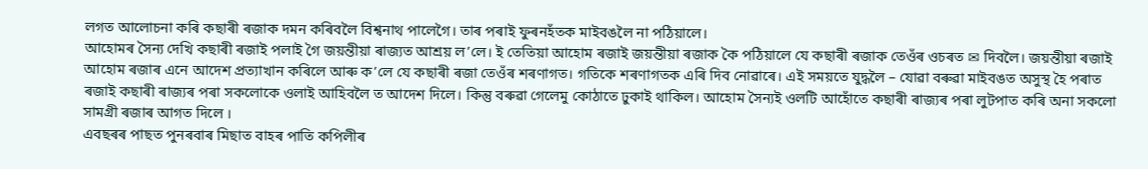লগত আলোচনা কৰি কছাৰী ৰজাক দমন কৰিবলৈ বিশ্বনাথ পালেগৈ। তাৰ পৰাই ফুৰনহঁতক মাইবঙলৈ না পঠিয়ালে।
আহোমৰ সৈন্য দেখি কছাৰী ৰজাই পলাই গৈ জয়ন্তীয়া ৰাজ্যত আশ্ৰয় ল’লে। ই তেতিয়া আহোম ৰজাই জয়ন্তীয়া ৰজাক কৈ পঠিয়ালে যে কছাৰী ৰজাক তেওঁৰ ওচৰত ✉ দিবলৈ। জয়ন্তীয়া ৰজাই আহোম ৰজাৰ এনে আদেশ প্রত্যাখান কৰিলে আৰু ক’লে যে কছাৰী ৰজা তেওঁৰ শৰণাগত। গতিকে শৰণাগতক এৰি দিব নোৱাৰে। এই সময়তে যুদ্ধলৈ – যোৱা বৰুৱা মাইবঙত অসুস্থ হৈ পৰাত ৰজাই কছাৰী ৰাজ্যৰ পৰা সকলোকে ওলাই আহিবলৈ ত আদেশ দিলে। কিন্তু বৰুৱা গেলেমু কোঠাতে ঢুকাই থাকিল। আহোম সৈন্যই ওলটি আহোঁতে কছাৰী ৰাজ্যৰ পৰা লুটপাত কৰি অনা সকলো সামগ্ৰী ৰজাৰ আগত দিলে ।
এবছৰৰ পাছত পুনৰবাৰ মিছাত বাহৰ পাতি কপিলীৰ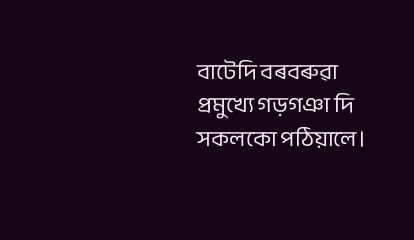বাটেদি বৰবৰুৱা প্ৰমুখ্যে গড়গঞা দি সকলকো পঠিয়ালে।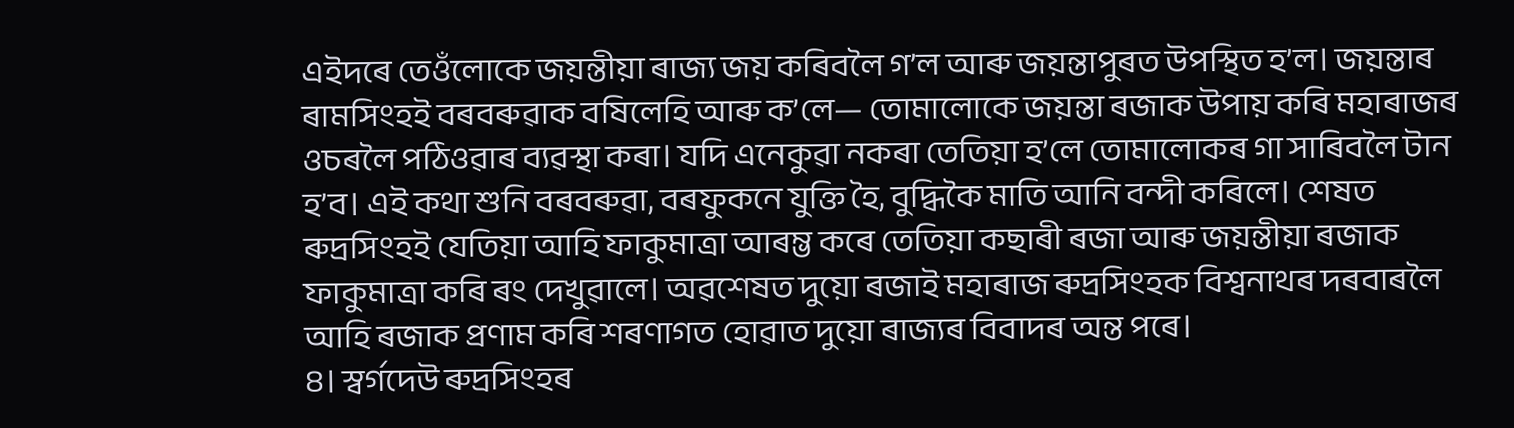এইদৰে তেওঁলোকে জয়ন্তীয়া ৰাজ্য জয় কৰিবলৈ গ’ল আৰু জয়ন্তাপুৰত উপস্থিত হ’ল। জয়ন্তাৰ ৰামসিংহই বৰবৰুৱাক বষিলেহি আৰু ক’লে— তোমালোকে জয়ন্তা ৰজাক উপায় কৰি মহাৰাজৰ ওচৰলৈ পঠিওৱাৰ ব্যৱস্থা কৰা। যদি এনেকুৱা নকৰা তেতিয়া হ’লে তোমালোকৰ গা সাৰিবলৈ টান হ’ব। এই কথা শুনি বৰবৰুৱা, বৰফুকনে যুক্তি হৈ, বুদ্ধিকৈ মাতি আনি বন্দী কৰিলে। শেষত ৰুদ্ৰসিংহই যেতিয়া আহি ফাকুমাত্ৰা আৰম্ভ কৰে তেতিয়া কছাৰী ৰজা আৰু জয়ন্তীয়া ৰজাক ফাকুমাত্ৰা কৰি ৰং দেখুৱালে। অৱশেষত দুয়ো ৰজাই মহাৰাজ ৰুদ্ৰসিংহক বিশ্বনাথৰ দৰবাৰলৈ আহি ৰজাক প্ৰণাম কৰি শৰণাগত হোৱাত দুয়ো ৰাজ্যৰ বিবাদৰ অন্ত পৰে।
৪। স্বৰ্গদেউ ৰুদ্ৰসিংহৰ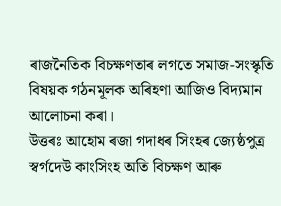ৰাজনৈতিক বিচক্ষণতাৰ লগতে সমাজ-সংস্কৃতি বিষয়ক গঠনমূলক অৰিহণা আজিও বিদ্যমান আলোচনা কৰা।
উত্তৰঃ আহোম ৰজা গদাধৰ সিংহৰ জ্যেষ্ঠপুত্ৰ স্বৰ্গদেউ কাংসিংহ অতি বিচক্ষণ আৰু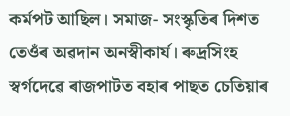কৰ্মপট আছিল। সমাজ- সংস্কৃতিৰ দিশত তেওঁৰ অৱদান অনস্বীকার্য। ৰুদ্ৰসিংহ স্বৰ্গদেৱে ৰাজপাটত বহাৰ পাছত চেতিয়াৰ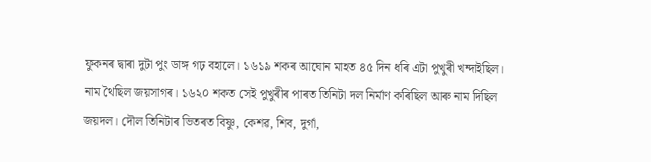ফুকনৰ দ্বাৰা দুটা পুং ডাঙ্গ গঢ় বহালে। ১৬১৯ শকৰ আঘোন মাহত ৪৫ দিন ধৰি এটা পুখুৰী খন্দাইছিল। নাম থৈছিল জয়সাগৰ। ১৬২০ শকত সেই পুখুৰীৰ পাৰত তিনিটা দল নিৰ্মাণ কৰিছিল আৰু নাম দিছিল জয়দল। দৌল তিনিটাৰ ভিতৰত বিষ্ণু, কেশৱ, শিব, দুর্গা,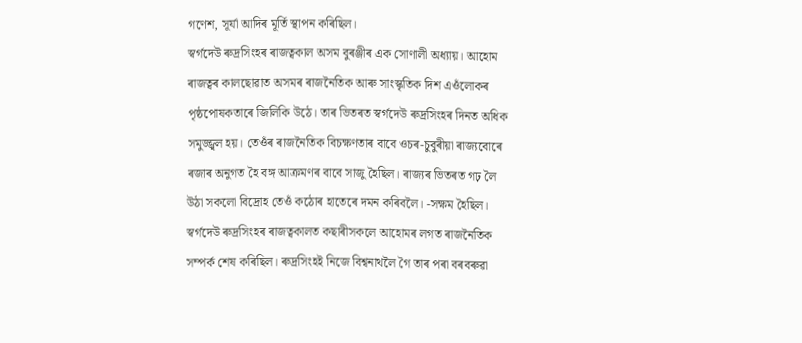গণেশ, সূর্যা আদিৰ মূৰ্তি স্থাপন কৰিছিল।
স্বৰ্গদেউ ৰুদ্ৰসিংহৰ ৰাজত্বকাল অসম বুৰঞ্জীৰ এক সোণালী অধ্যায়। আহোম ৰাজত্বৰ কালছোৱাত অসমৰ ৰাজনৈতিক আৰু সাংস্কৃতিক দিশ এওঁলোকৰ পৃষ্ঠপোষকতাৰে জিলিকি উঠে। তাৰ ভিতৰত স্বৰ্গদেউ ৰুদ্ৰসিংহৰ দিনত অধিক সমুজ্জ্বল হয়। তেওঁৰ ৰাজনৈতিক বিচক্ষণতাৰ বাবে ওচৰ-চুবুৰীয়া ৰাজ্যবোৰে ৰজাৰ অনুগত হৈ বঙ্গ আক্ৰমণৰ বাবে সাজু হৈছিল। ৰাজ্যৰ ভিতৰত গঢ় লৈ উঠা সকলো বিদ্রোহ তেওঁ কঠোৰ হাতেৰে দমন কৰিবলৈ। -সক্ষম হৈছিল।
স্বৰ্গদেউ ৰুদ্ৰসিংহৰ ৰাজত্বকালত কছাৰীসকলে আহোমৰ লগত ৰাজনৈতিক সম্পর্ক শেষ কৰিছিল। ৰুদ্ৰসিংহই নিজে বিশ্বনাথলৈ গৈ তাৰ পৰা বৰবৰুৱা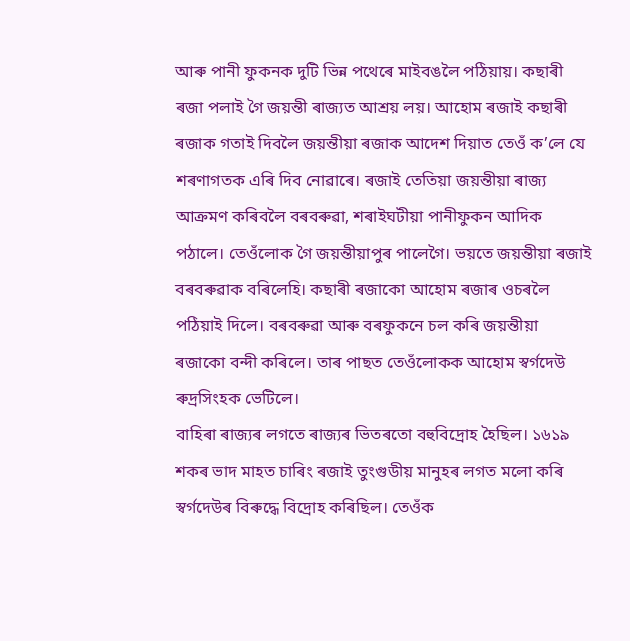আৰু পানী ফুকনক দুটি ভিন্ন পথেৰে মাইবঙলৈ পঠিয়ায়। কছাৰী ৰজা পলাই গৈ জয়ন্তী ৰাজ্যত আশ্ৰয় লয়। আহোম ৰজাই কছাৰী ৰজাক গতাই দিবলৈ জয়ন্তীয়া ৰজাক আদেশ দিয়াত তেওঁ ক’লে যে শৰণাগতক এৰি দিব নোৱাৰে। ৰজাই তেতিয়া জয়ন্তীয়া ৰাজ্য আক্ৰমণ কৰিবলৈ বৰবৰুৱা, শৰাইঘটীয়া পানীফুকন আদিক পঠালে। তেওঁলোক গৈ জয়ন্তীয়াপুৰ পালেগৈ। ভয়তে জয়ন্তীয়া ৰজাই বৰবৰুৱাক বৰিলেহি। কছাৰী ৰজাকো আহোম ৰজাৰ ওচৰলৈ পঠিয়াই দিলে। বৰবৰুৱা আৰু বৰফুকনে চল কৰি জয়ন্তীয়া ৰজাকো বন্দী কৰিলে। তাৰ পাছত তেওঁলোকক আহোম স্বৰ্গদেউ ৰুদ্ৰসিংহক ভেটিলে।
বাহিৰা ৰাজ্যৰ লগতে ৰাজ্যৰ ভিতৰতো বহুবিদ্রোহ হৈছিল। ১৬১৯ শকৰ ভাদ মাহত চাৰিং ৰজাই তুংগুডীয় মানুহৰ লগত মলো কৰি স্বৰ্গদেউৰ বিৰুদ্ধে বিদ্ৰোহ কৰিছিল। তেওঁক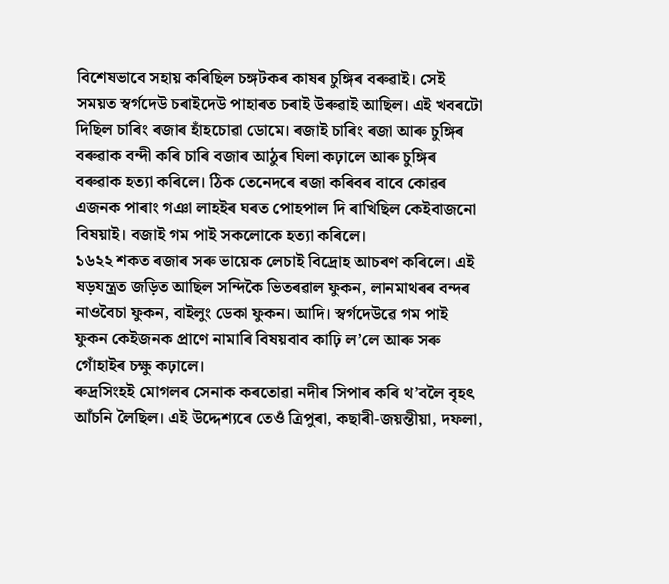বিশেষভাবে সহায় কৰিছিল চঙ্গটকৰ কাষৰ চুঙ্গিৰ বৰুৱাই। সেই সময়ত স্বৰ্গদেউ চৰাইদেউ পাহাৰত চৰাই উৰুৱাই আছিল। এই খবৰটো দিছিল চাৰিং ৰজাৰ হাঁহচোৱা ডোমে। ৰজাই চাৰিং ৰজা আৰু চুঙ্গিৰ বৰুৱাক বন্দী কৰি চাৰি বজাৰ আঠুৰ ঘিলা কঢ়ালে আৰু চুঙ্গিৰ বৰুৱাক হত্যা কৰিলে। ঠিক তেনেদৰে ৰজা কৰিবৰ বাবে কোৱৰ এজনক পাৰাং গঞা লাহইৰ ঘৰত পোহপাল দি ৰাখিছিল কেইবাজনো বিষয়াই। বজাই গম পাই সকলোকে হত্যা কৰিলে।
১৬২২ শকত ৰজাৰ সৰু ভায়েক লেচাই বিদ্ৰোহ আচৰণ কৰিলে। এই ষড়যন্ত্রত জড়িত আছিল সন্দিকৈ ভিতৰৱাল ফুকন, লানমাথৰৰ বন্দৰ নাওবৈচা ফুকন, বাইলুং ডেকা ফুকন। আদি। স্বৰ্গদেউৱে গম পাই ফুকন কেইজনক প্রাণে নামাৰি বিষয়বাব কাঢ়ি ল’লে আৰু সৰু গোঁহাইৰ চক্ষু কঢ়ালে।
ৰুদ্ৰসিংহই মোগলৰ সেনাক কৰতোৱা নদীৰ সিপাৰ কৰি থ’বলৈ বৃহৎ আঁচনি লৈছিল। এই উদ্দেশ্যৰে তেওঁ ত্ৰিপুৰা, কছাৰী-জয়ন্তীয়া, দফলা,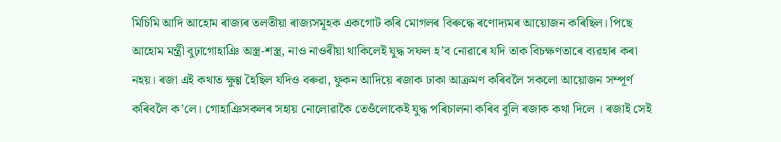মিচিমি আদি আহোম ৰাজ্যৰ তলতীয়া ৰাজ্যসমূহক একগোট কৰি মোগলৰ বিৰুদ্ধে ৰণোদ্যমৰ আয়োজন কৰিছিল। পিছে আহোম মন্ত্রী বুঢ়াগোহাঞি অস্ত্ৰ-শস্ত্ৰ, নাও নাওৰীয়া থাকিলেই যুদ্ধ সফল হ’ব নোৱাৰে যদি তাক বিচক্ষণতাৰে ব্যৱহাৰ কৰা নহয়। ৰজা এই কথাত ক্ষুণ্ণ হৈছিল যদিও বৰুৱা, ফুকন আদিয়ে ৰজাক ঢাকা আক্ৰমণ কৰিবলৈ সকলো আয়োজন সম্পূৰ্ণ কৰিবলৈ ক’লে। গোহাঞিসকলৰ সহায় নোলোৱাকৈ তেওঁলোকেই যুদ্ধ পৰিচালনা কৰিব বুলি ৰজাক কথা দিলে । ৰজাই সেই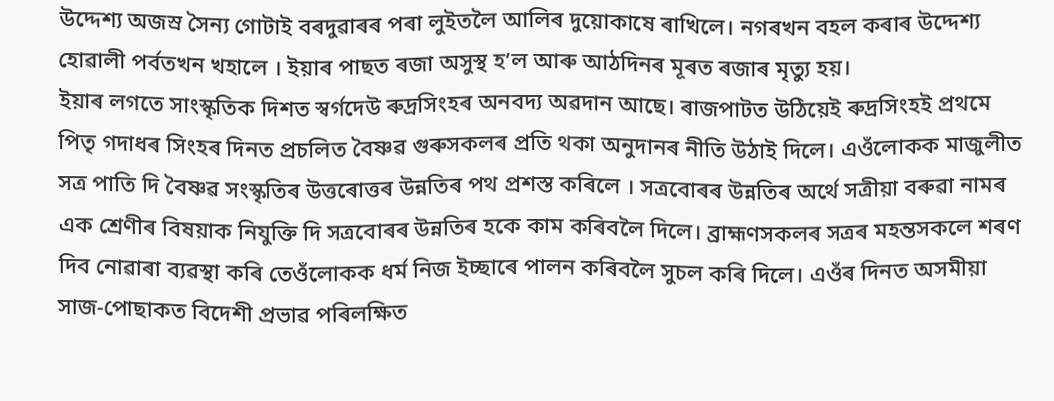উদ্দেশ্য অজস্র সৈন্য গোটাই বৰদুৱাৰৰ পৰা লুইতলৈ আলিৰ দুয়োকাষে ৰাখিলে। নগৰখন বহল কৰাৰ উদ্দেশ্য হোৱালী পৰ্বতখন খহালে । ইয়াৰ পাছত ৰজা অসুস্থ হ’ল আৰু আঠদিনৰ মূৰত ৰজাৰ মৃত্যু হয়।
ইয়াৰ লগতে সাংস্কৃতিক দিশত স্বৰ্গদেউ ৰুদ্ৰসিংহৰ অনবদ্য অৱদান আছে। ৰাজপাটত উঠিয়েই ৰুদ্ৰসিংহই প্রথমে পিতৃ গদাধৰ সিংহৰ দিনত প্ৰচলিত বৈষ্ণৱ গুৰুসকলৰ প্ৰতি থকা অনুদানৰ নীতি উঠাই দিলে। এওঁলোকক মাজুলীত সত্ৰ পাতি দি বৈষ্ণৱ সংস্কৃতিৰ উত্তৰোত্তৰ উন্নতিৰ পথ প্রশস্ত কৰিলে । সত্ৰবোৰৰ উন্নতিৰ অৰ্থে সত্ৰীয়া বৰুৱা নামৰ এক শ্ৰেণীৰ বিষয়াক নিযুক্তি দি সত্ৰবোৰৰ উন্নতিৰ হকে কাম কৰিবলৈ দিলে। ব্ৰাহ্মণসকলৰ সত্ৰৰ মহন্তসকলে শৰণ দিব নোৱাৰা ব্যৱস্থা কৰি তেওঁলোকক ধৰ্ম নিজ ইচ্ছাৰে পালন কৰিবলৈ সুচল কৰি দিলে। এওঁৰ দিনত অসমীয়া সাজ-পোছাকত বিদেশী প্ৰভাৱ পৰিলক্ষিত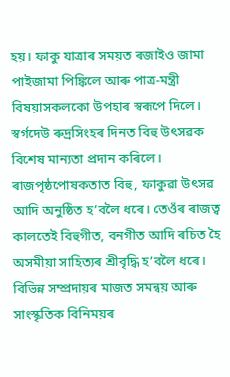হয়। ফাকু যাত্ৰাৰ সময়ত ৰজাইও জামা পাইজামা পিঙ্কিলে আৰু পাত্র-মন্ত্রী বিষয়াসকলকো উপহাৰ স্বৰূপে দিলে।
স্বৰ্গদেউ ৰুদ্ৰসিংহৰ দিনত বিহু উৎসৱক বিশেষ মান্যতা প্ৰদান কৰিলে। ৰাজপৃষ্ঠপোষকতাত বিহু, ফাকুৱা উৎসৱ আদি অনুষ্ঠিত হ’বলৈ ধৰে। তেওঁৰ ৰাজত্ব কালতেই বিহুগীত, বনগীত আদি ৰচিত হৈ অসমীয়া সাহিত্যৰ শ্ৰীবৃদ্ধি হ’বলৈ ধৰে। বিভিন্ন সম্প্ৰদায়ৰ মাজত সমন্বয় আৰু সাংস্কৃতিক বিনিময়ৰ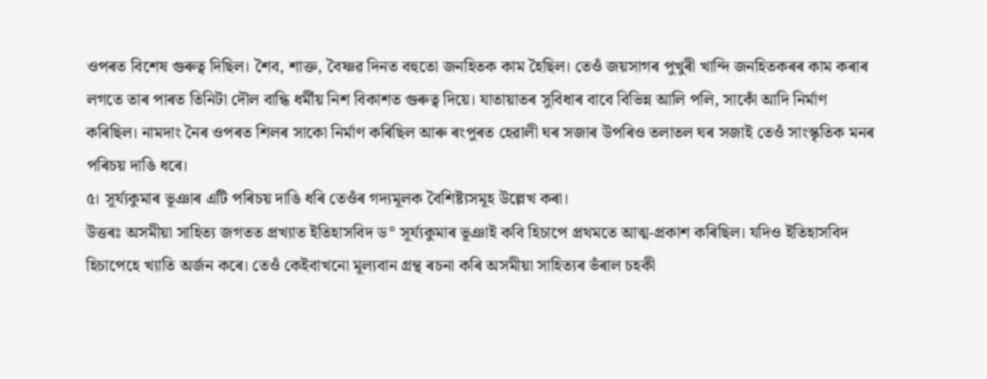ওপৰত বিশেষ গুৰুত্ব দিছিল। শৈব, শাক্ত, বৈষ্ণৱ দিনত বহুতো জনহিতক কাম হৈছিল। তেওঁ জয়সাগৰ পুখুৰী খান্দি জনহিতকৰৰ কাম কৰাৰ লগতে তাৰ পাৰত তিনিটা দৌল বান্ধি ধর্মীয় নিশ বিকাশত গুৰুত্ব দিয়ে। যাতায়াতৰ সুবিধাৰ বাবে বিভিন্ন আলি পলি, সাকোঁ আদি নিৰ্মাণ কৰিছিল। নামদাং নৈৰ ওপৰত শিলৰ সাকো নিৰ্মাণ কৰিছিল আৰু ৰংপুৰত হেৱালী ঘৰ সজাৰ উপৰিও তলাতল ঘৰ সজাই তেওঁ সাংস্কৃতিক মনৰ পৰিচয় দাঙি ধৰে।
৫। সূৰ্য্যকুমাৰ ভূঞাৰ এটি পৰিচয় দাঙি ধৰি তেওঁৰ গদ্যমূলক বৈশিষ্ট্যসমূহ উল্লেখ কৰা।
উত্তৰঃ অসমীয়া সাহিত্য জগতত প্রখ্যাত ইতিহাসবিদ ড° সূৰ্য্যকুমাৰ ভূঞাই কবি হিচাপে প্রথমতে আত্ম-প্রকাশ কৰিছিল। যদিও ইতিহাসবিদ হিচাপেহে খ্যাতি অৰ্জন কৰে। তেওঁ কেইবাখনো মূল্যবান গ্রন্থ ৰচনা কৰি অসমীয়া সাহিত্যৰ ভঁৰাল চহকী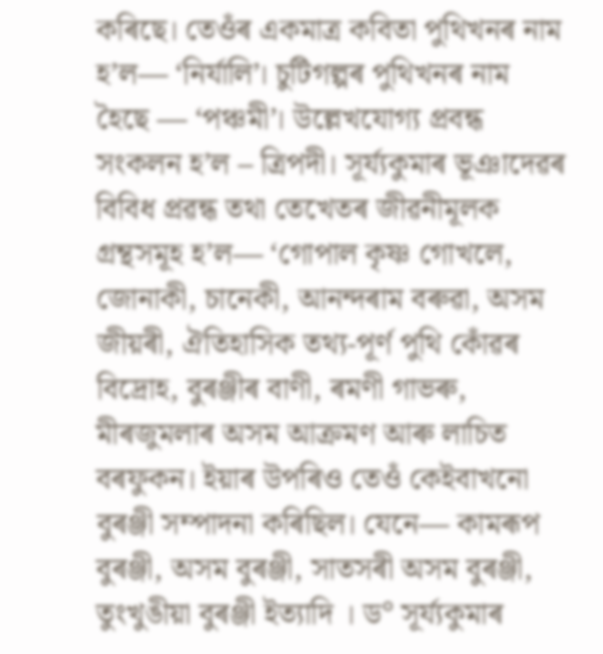কৰিছে। তেওঁৰ একমাত্ৰ কবিতা পুথিখনৰ নাম হ’ল— ‘নির্যালি’। চুটিগল্পৰ পুথিখনৰ নাম হৈছে — ‘পঞ্চমী’। উল্লেখযোগ্য প্রবন্ধ সংকলন হ’ল – ত্রিপদী। সূৰ্য্যকুমাৰ ভূঞাদেৱৰ বিবিধ প্ৰৱন্ধ তথা তেখেতৰ জীৱনীমূলক গ্রন্থসমূহ হ’ল— ‘গোপাল কৃষ্ণ গোখলে, জোনাকী, চানেকী, আনন্দৰাম বৰুৱা, অসম জীয়ৰী, ঐতিহাসিক তথ্য-পূর্ণ পুথি কোঁৱৰ বিদ্ৰোহ, বুৰঞ্জীৰ বাণী, ৰমণী গাভৰু, মীৰজুমলাৰ অসম আক্ৰমণ আৰু লাচিত বৰফুকন। ইয়াৰ উপৰিও তেওঁ কেইবাখনো বুৰঞ্জী সম্পাদনা কৰিছিল। যেনে— কামৰূপ বুৰঞ্জী, অসম বুৰঞ্জী, সাতসৰী অসম বুৰঞ্জী, তুংখুঙীয়া বুৰঞ্জী ইত্যাদি । ড° সূৰ্য্যকুমাৰ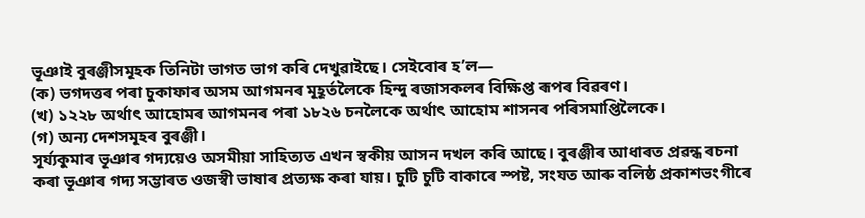ভূঞাই বুৰঞ্জীসমূহক তিনিটা ভাগত ভাগ কৰি দেখুৱাইছে। সেইবোৰ হ’ল—
(ক) ভগদত্তৰ পৰা চুকাফাৰ অসম আগমনৰ মূহূৰ্তলৈকে হিন্দু ৰজাসকলৰ বিক্ষিপ্ত ৰূপৰ বিৱৰণ।
(খ) ১২২৮ অৰ্থাৎ আহোমৰ আগমনৰ পৰা ১৮২৬ চনলৈকে অর্থাৎ আহোম শাসনৰ পৰিসমাপ্তিলৈকে।
(গ) অন্য দেশসমূহৰ বুৰঞ্জী।
সূৰ্য্যকুমাৰ ভূঞাৰ গদ্যয়েও অসমীয়া সাহিত্যত এখন স্বকীয় আসন দখল কৰি আছে। বুৰঞ্জীৰ আধাৰত প্ৰৱন্ধ ৰচনা কৰা ভূঞাৰ গদ্য সম্ভাৰত ওজস্বী ভাষাৰ প্ৰত্যক্ষ কৰা যায়। চুটি চুটি বাকাৰে স্পষ্ট, সংযত আৰু বলিষ্ঠ প্রকাশভংগীৰে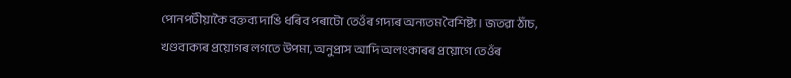পোনপটীয়াকৈ বক্তব্য দাঙি ধৰিব পৰাটো তেওঁৰ গদ্যৰ অন্যতম বৈশিষ্ট্য। জতৱা ঠাঁচ, খণ্ডবাক্যৰ প্ৰয়োগৰ লগতে উপমা, অনুপ্রাস আদি অলংকাৰৰ প্ৰয়োগে তেওঁৰ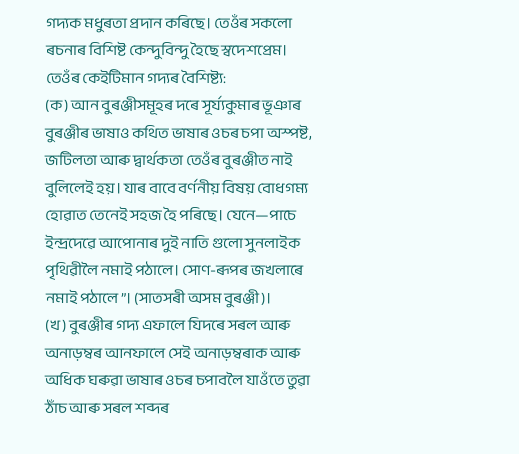গদ্যক মধুৰতা প্ৰদান কৰিছে। তেওঁৰ সকলো ৰচনাৰ বিশিষ্ট কেন্দুবিন্দু হৈছে স্বদেশপ্রেম।
তেওঁৰ কেইটিমান গদ্যৰ বৈশিষ্ট্য:
(ক) আন বুৰঞ্জীসমূহৰ দৰে সূৰ্য্যকুমাৰ ভূঞাৰ বুৰঞ্জীৰ ভাষাও কথিত ভাষাৰ ওচৰ চপা অস্পষ্ট, জটিলতা আৰু দ্বার্থকতা তেওঁৰ বুৰঞ্জীত নাই বুলিলেই হয়। যাৰ বাবে বর্ণনীয় বিষয় বোধগম্য হোৱাত তেনেই সহজ হৈ পৰিছে। যেনে—পাচে ইন্দ্ৰদেৱে আপোনাৰ দুই নাতি গুলো সুনলাইক পৃথিৱীলৈ নমাই পঠালে। সোণ-ৰূপৰ জখলাৰে নমাই পঠালে”। (সাতসৰী অসম বুৰঞ্জী)।
(খ) বুৰঞ্জীৰ গদ্য এফালে যিদৰে সৰল আৰু অনাড়ম্বৰ আনফালে সেই অনাড়ম্বৰাক আৰু অধিক ঘৰুৱা ভাষাৰ ওচৰ চপাবলৈ যাওঁতে তুৱা ঠাঁচ আৰু সৰল শব্দৰ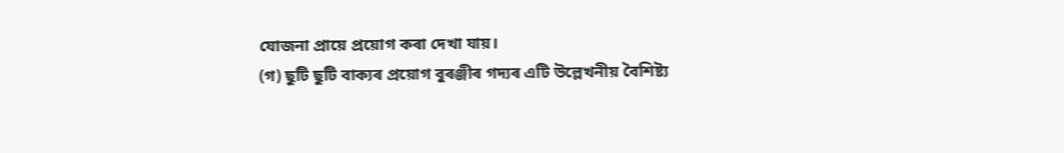যোজনা প্ৰায়ে প্রয়োগ কৰা দেখা যায়।
(গ) ছুটি ছুটি বাক্যৰ প্ৰয়োগ বুৰঞ্জীৰ গদ্যৰ এটি উল্লেখনীয় বৈশিষ্ট্য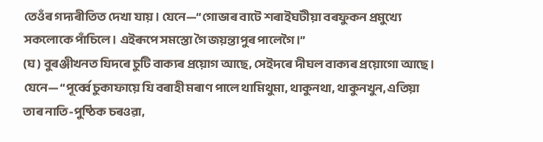তেওঁৰ গদ্যৰীতিত দেখা যায়। যেনে—“গোভাৰ বাটে শৰাইঘটীয়া বৰফুকন প্ৰমুখ্যে সকলোকে পাঁচিলে। এইৰূপে সমস্তো গৈ জয়ন্তাপুৰ পালেগৈ।”
(ঘ) বুৰঞ্জীখনত যিদৰে চুটি বাক্যৰ প্ৰয়োগ আছে, সেইদৰে দীঘল বাক্যৰ প্ৰয়োগো আছে। যেনে— “পূর্ব্বে চুকাফায়ে যি বৰাহী মৰাণ পালে থামিথুমা, থাকুনথা, থাকুনখুন, এতিয়া তাৰ নাতি-পুষ্ঠিক চৰওৱা,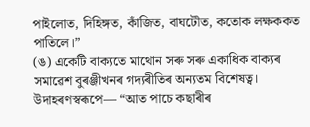পাইলোত, দিহিঙ্গত, কাঁজিত, বাঘটৌত, কতোক লক্ষককত পাতিলে।”
(ঙ) একেটি বাক্যতে মাথোন সৰু সৰু একাধিক বাক্যৰ সমাৱেশ বুৰঞ্জীখনৰ গদ্যৰীতিৰ অন্যতম বিশেষত্ব। উদাহৰণস্বৰূপে— “আত পাচে কছাৰীৰ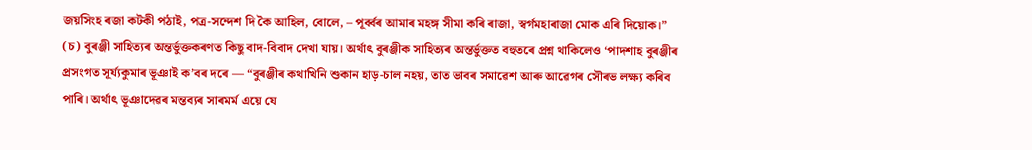জয়সিংহ ৰজা কটকী পঠাই, পত্ৰ-সন্দেশ দি কৈ আহিল, বোলে, – পূৰ্ব্বৰ আমাৰ মহঙ্গ সীমা কৰি ৰাজা, স্বৰ্গমহাৰাজা মোক এৰি দিয়োক।”
(চ) বুৰঞ্জী সাহিত্যৰ অন্তৰ্ভুক্তকৰণত কিছু বাদ-বিবাদ দেখা যায়। অর্থাৎ বুৰঞ্জীক সাহিত্যৰ অন্তৰ্ভুক্তত বহুতৰে প্ৰশ্ন থাকিলেও ‘পাদশাহ বুৰঞ্জীৰ প্ৰসংগত সূৰ্য্যকুমাৰ ভূঞাই ক’বৰ দৰে — “বুৰঞ্জীৰ কথাখিনি শুকান হাড়-চাল নহয়, তাত ভাবৰ সমাৱেশ আৰু আৱেগৰ সৌৰভ লক্ষ্য কৰিব পাৰি। অৰ্থাৎ ভূঞাদেৱৰ মন্তব্যৰ সাৰমৰ্ম এয়ে যে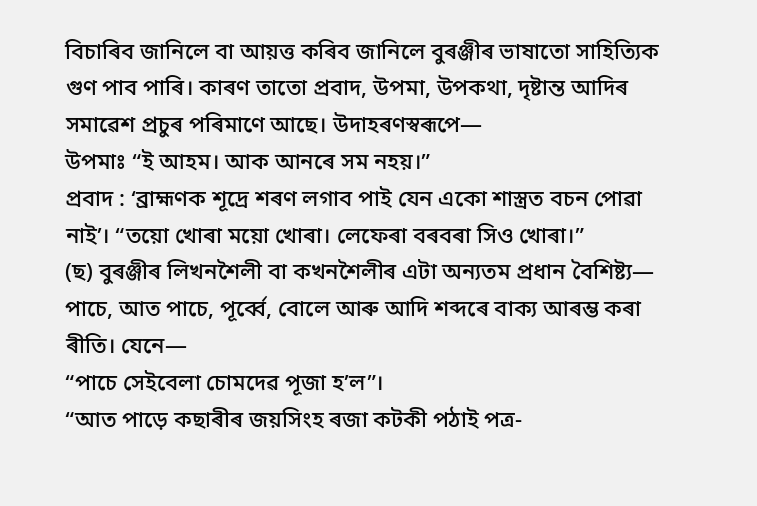বিচাৰিব জানিলে বা আয়ত্ত কৰিব জানিলে বুৰঞ্জীৰ ভাষাতো সাহিত্যিক গুণ পাব পাৰি। কাৰণ তাতো প্রবাদ, উপমা, উপকথা, দৃষ্টান্ত আদিৰ সমাৱেশ প্ৰচুৰ পৰিমাণে আছে। উদাহৰণস্বৰূপে—
উপমাঃ “ই আহম। আক আনৰে সম নহয়।”
প্রবাদ : ‘ব্রাহ্মণক শূদ্ৰে শৰণ লগাব পাই যেন একো শাস্ত্ৰত বচন পোৱা নাই’। “তয়ো খোৰা ময়ো খোৰা। লেফেৰা বৰবৰা সিও খোৰা।”
(ছ) বুৰঞ্জীৰ লিখনশৈলী বা কখনশৈলীৰ এটা অন্যতম প্রধান বৈশিষ্ট্য— পাচে, আত পাচে, পূৰ্ব্বে, বোলে আৰু আদি শব্দৰে বাক্য আৰম্ভ কৰা ৰীতি। যেনে—
“পাচে সেইবেলা চোমদেৱ পূজা হ’ল”।
“আত পাড়ে কছাৰীৰ জয়সিংহ ৰজা কটকী পঠাই পত্র-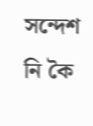সন্দেশ নি কৈ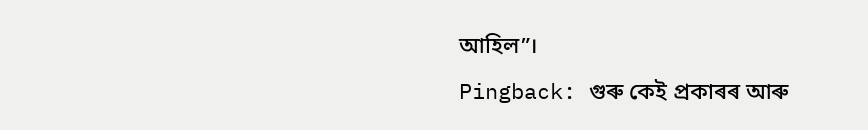আহিল”।
Pingback: গুৰু কেই প্ৰকাৰৰ আৰু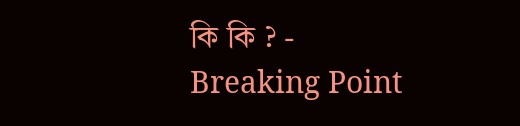কি কি ? - Breaking Point